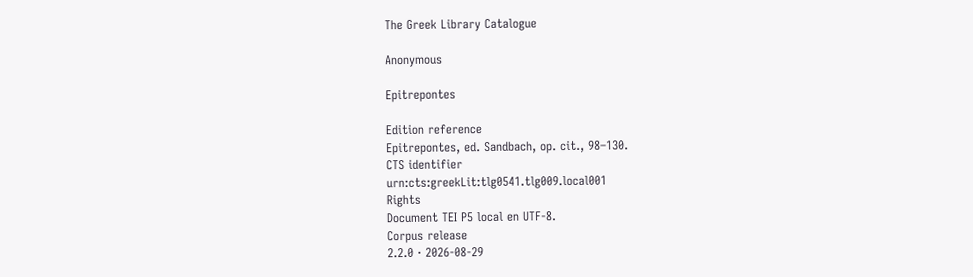The Greek Library Catalogue

Anonymous

Epitrepontes

Edition reference
Epitrepontes, ed. Sandbach, op. cit., 98–130.
CTS identifier
urn:cts:greekLit:tlg0541.tlg009.local001
Rights
Document TEI P5 local en UTF-8.
Corpus release
2.2.0 · 2026-08-29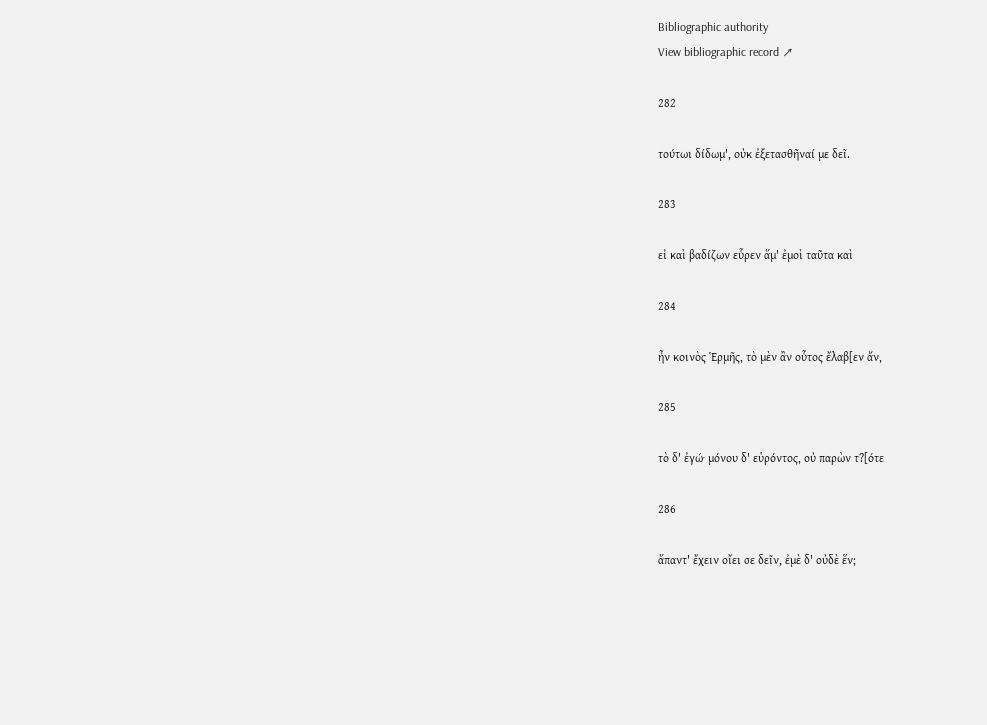Bibliographic authority
View bibliographic record ↗

282

τούτωι δίδωμ', οὐκ ἐξετασθῆναί με δεῖ.

283

εἰ καὶ βαδίζων εὗρεν ἅμ' ἐμοὶ ταῦτα καὶ

284

ἦν κοινὸς Ἑρμῆς, τὸ μὲν ἂν οὗτος ἔλαβ[εν ἄν,

285

τὸ δ' ἐγώ· μόνου δ' εὑρόντος, οὐ παρὼν τ?[ότε

286

ἅπαντ' ἔχειν οἴει σε δεῖν, ἐμὲ δ' οὐδὲ ἕν;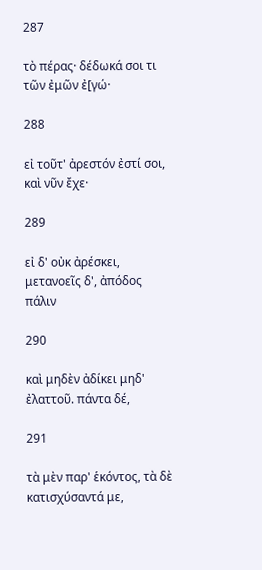287

τὸ πέρας· δέδωκά σοι τι τῶν ἐμῶν ἐ[γώ·

288

εἰ τοῦτ' ἀρεστόν ἐστί σοι, καὶ νῦν ἔχε·

289

εἰ δ' οὐκ ἀρέσκει, μετανοεῖς δ', ἀπόδος πάλιν

290

καὶ μηδὲν ἀδίκει μηδ' ἐλαττοῦ. πάντα δέ,

291

τὰ μὲν παρ' ἑκόντος, τὰ δὲ κατισχύσαντά με,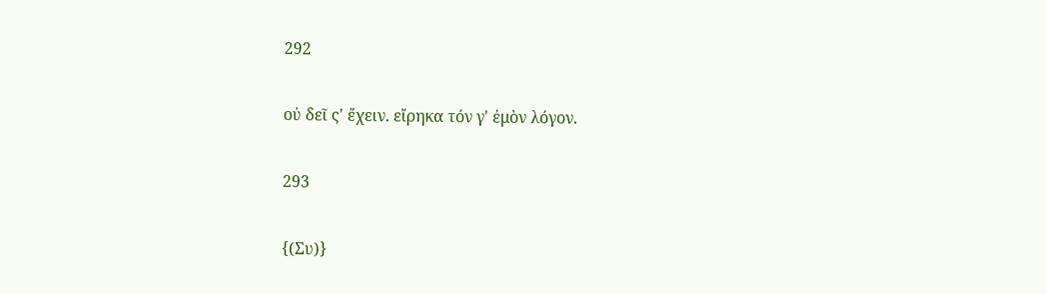292

οὐ δεῖ ς' ἔχειν. εἴρηκα τόν γ' ἐμὸν λόγον.

293

{(Συ)}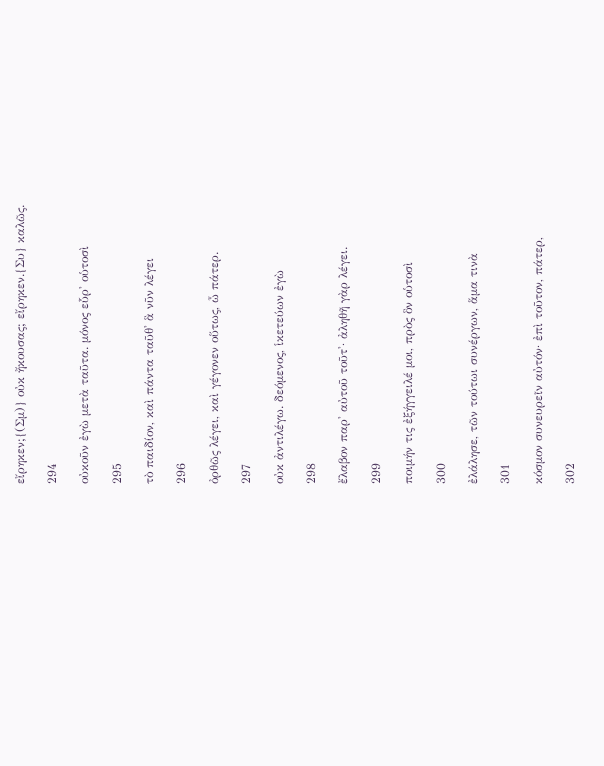εἴρηκεν;{(Σμ)} οὐκ ἤκουσας; εἴρηκεν.{Συ} καλῶς.

294

οὐκοῦν ἐγὼ μετὰ ταῦτα. μόνος εὗρ' οὑτοσὶ

295

τὸ παιδίον, καὶ πάντα ταῦθ' ἃ νῦν λέγει

296

ὀρθῶς λέγει, καὶ γέγονεν οὕτως, ὦ πάτερ.

297

οὐκ ἀντιλέγω. δεόμενος, ἱκετεύων ἐγὼ

298

ἔλαβον παρ' αὐτοῦ τοῦτ'· ἀληθῆ γὰρ λέγει.

299

ποιμήν τις ἐξήγγειλέ μοι, πρὸς ὃν οὑτοσὶ

300

ἐλάλησε, τῶν τούτωι συνέργων, ἅμα τινὰ

301

κόσμον συνευρεῖν αὐτόν· ἐπὶ τοῦτον, πάτερ,

302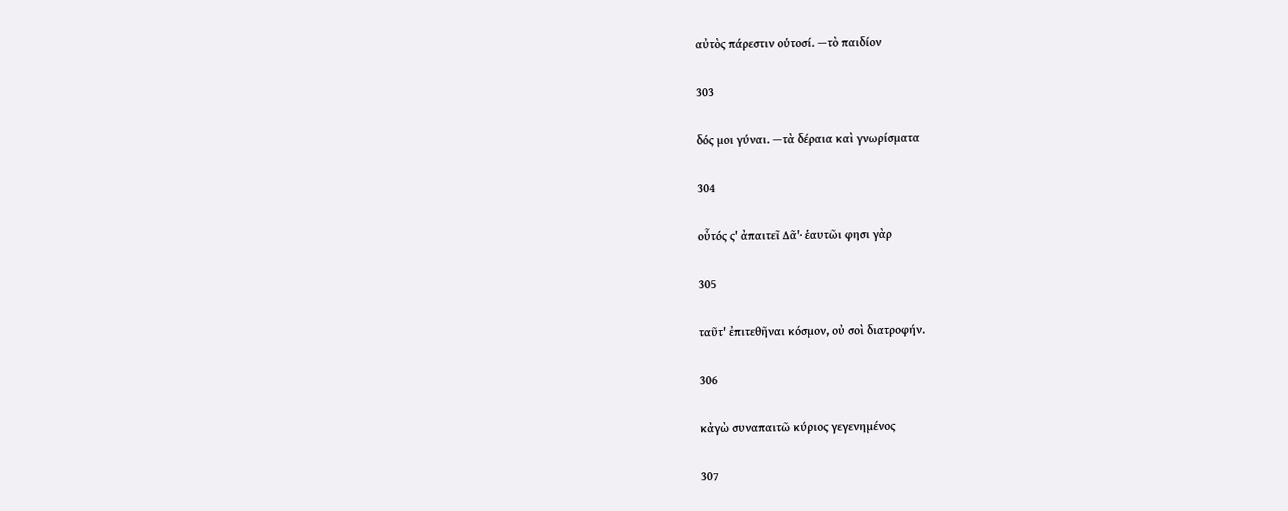αὐτὸς πάρεστιν οὑτοσί. —τὸ παιδίον

303

δός μοι γύναι. —τὰ δέραια καὶ γνωρίσματα

304

οὗτός ς' ἀπαιτεῖ Δᾶ'· ἑαυτῶι φησι γὰρ

305

ταῦτ' ἐπιτεθῆναι κόσμον, οὐ σοὶ διατροφήν.

306

κἀγὼ συναπαιτῶ κύριος γεγενημένος

307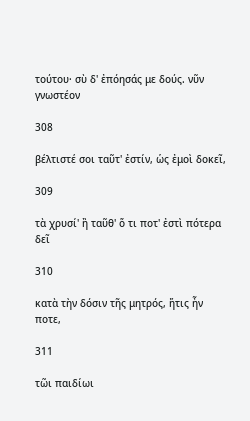τούτου· σὺ δ' ἐπόησάς με δούς. νῦν γνωστέον

308

βέλτιστέ σοι ταῦτ' ἐστίν, ὡς ἐμοὶ δοκεῖ,

309

τὰ χρυσί' ἢ ταῦθ' ὅ τι ποτ' ἐστὶ πότερα δεῖ

310

κατὰ τὴν δόσιν τῆς μητρός, ἥτις ἦν ποτε,

311

τῶι παιδίωι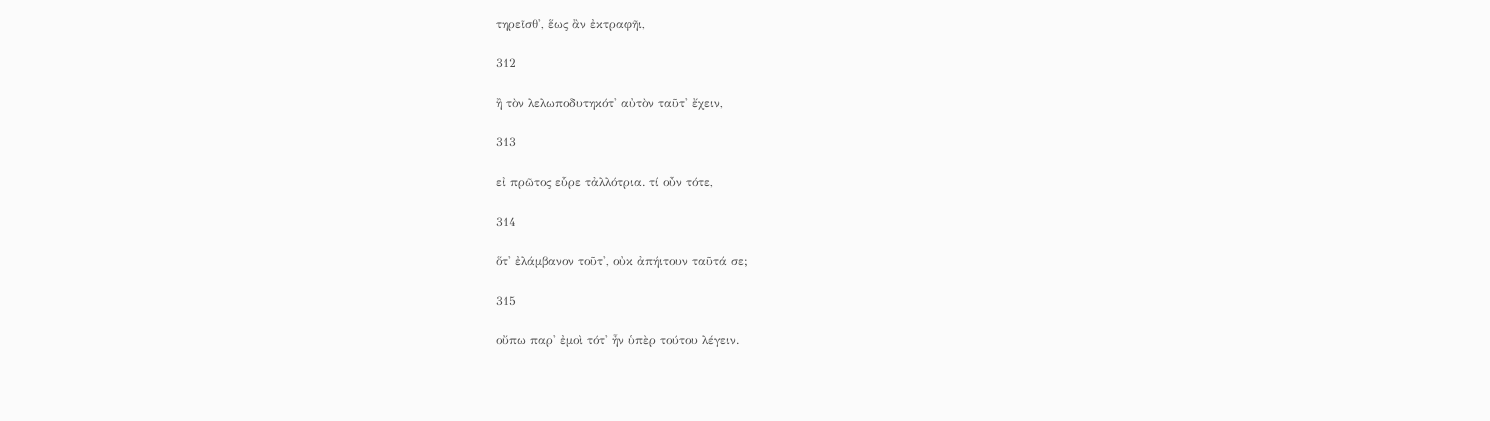τηρεῖσθ', ἕως ἂν ἐκτραφῆι,

312

ἢ τὸν λελωποδυτηκότ' αὐτὸν ταῦτ' ἔχειν,

313

εἰ πρῶτος εὗρε τἀλλότρια. τί οὖν τότε,

314

ὅτ' ἐλάμβανον τοῦτ', οὐκ ἀπήιτουν ταῦτά σε;

315

οὔπω παρ' ἐμοὶ τότ' ἦν ὑπὲρ τούτου λέγειν.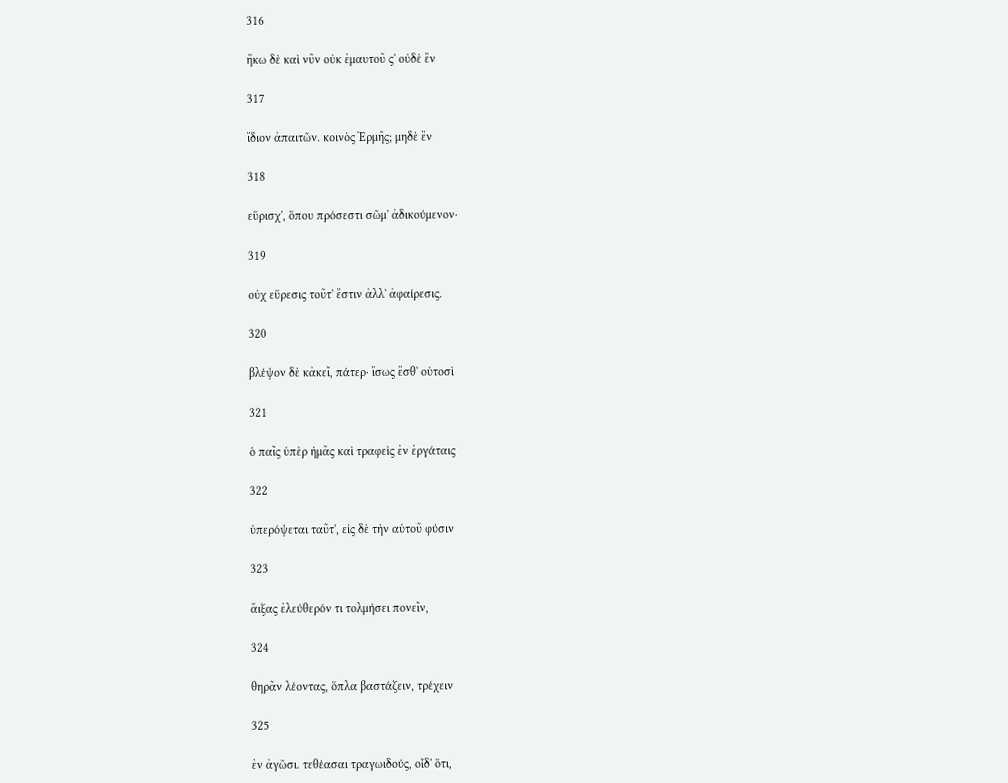316

ἥκω δὲ καὶ νῦν οὐκ ἐμαυτοῦ ς' οὐδὲ ἓν

317

ἴδιον ἀπαιτῶν. κοινὸς Ἑρμῆς; μηδὲ ἓν

318

εὕρισχ', ὅπου πρόσεστι σῶμ' ἀδικούμενον·

319

οὐχ εὕρεσις τοῦτ' ἔστιν ἀλλ' ἀφαίρεσις.

320

βλέψον δὲ κἀκεῖ, πάτερ· ἴσως ἔσθ' οὑτοσὶ

321

ὁ παῖς ὑπὲρ ἡμᾶς καὶ τραφεὶς ἐν ἐργάταις

322

ὑπερόψεται ταῦτ', εἰς δὲ τὴν αὑτοῦ φύσιν

323

ἄιξας ἐλεύθερόν τι τολμήσει πονεῖν,

324

θηρᾶν λέοντας, ὅπλα βαστάζειν, τρέχειν

325

ἐν ἀγῶσι. τεθέασαι τραγωιδούς, οἶδ' ὅτι,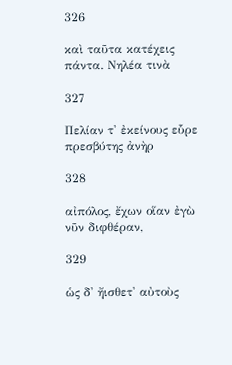326

καὶ ταῦτα κατέχεις πάντα. Νηλέα τινὰ

327

Πελίαν τ' ἐκείνους εὗρε πρεσβύτης ἀνὴρ

328

αἰπόλος, ἔχων οἵαν ἐγὼ νῦν διφθέραν,

329

ὡς δ' ἤισθετ' αὐτοὺς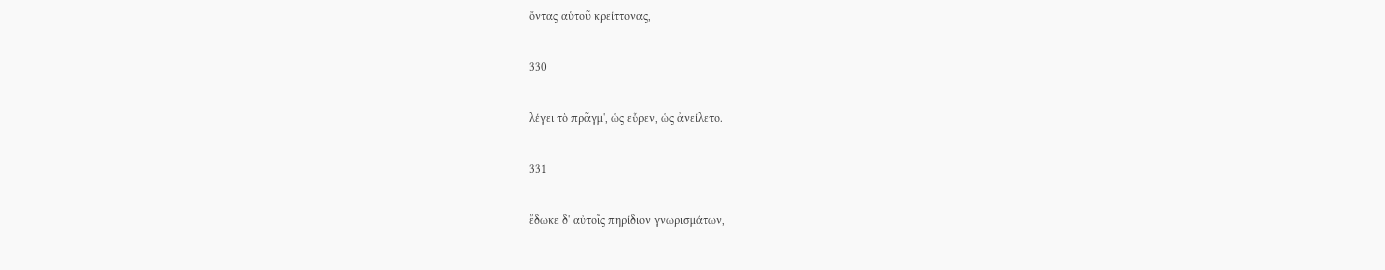ὄντας αὑτοῦ κρείττονας,

330

λέγει τὸ πρᾶγμ', ὡς εὗρεν, ὡς ἀνείλετο.

331

ἔδωκε δ' αὐτοῖς πηρίδιον γνωρισμάτων,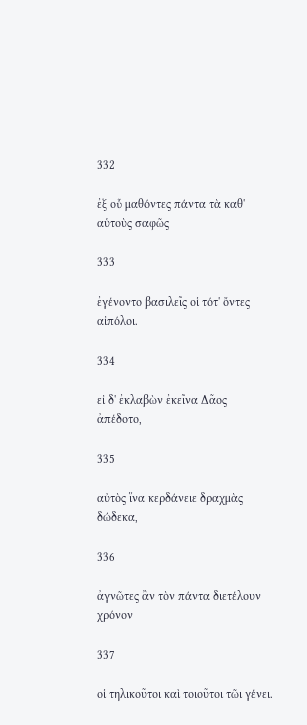332

ἐξ οὗ μαθόντες πάντα τὰ καθ' αὑτοὺς σαφῶς

333

ἐγένοντο βασιλεῖς οἱ τότ' ὄντες αἰπόλοι.

334

εἰ δ' ἐκλαβὼν ἐκεῖνα Δᾶος ἀπέδοτο,

335

αὐτὸς ἵνα κερδάνειε δραχμὰς δώδεκα,

336

ἀγνῶτες ἂν τὸν πάντα διετέλουν χρόνον

337

οἱ τηλικοῦτοι καὶ τοιοῦτοι τῶι γένει.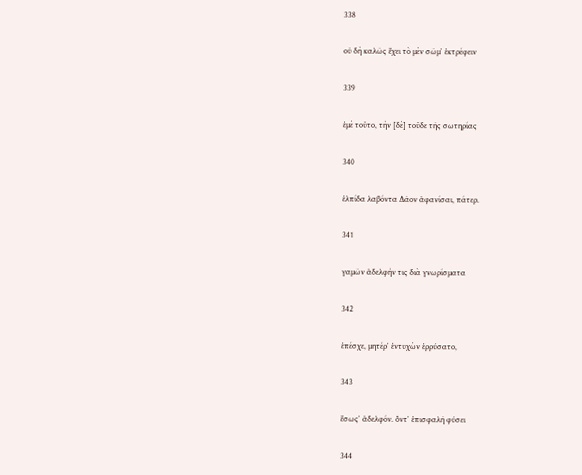338

οὐ δὴ καλῶς ἔχει τὸ μὲν σῶμ' ἐκτρέφειν

339

ἐμὲ τοῦτο, τὴν [δὲ] τοῦδε τῆς σωτηρίας

340

ἐλπίδα λαβόντα Δᾶον ἀφανίσαι, πάτερ.

341

γαμῶν ἀδελφήν τις διὰ γνωρίσματα

342

ἐπέσχε, μητέρ' ἐντυχὼν ἐρρύσατο,

343

ἔσως' ἀδελφόν. ὄντ' ἐπισφαλῆ φύσει

344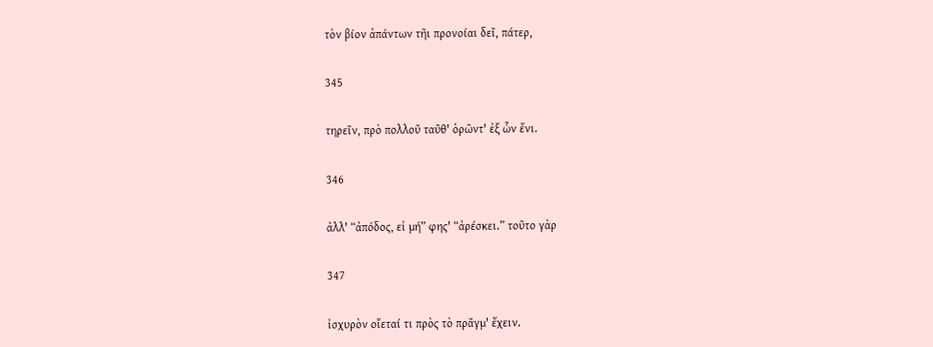τὸν βίον ἁπάντων τῆι προνοίαι δεῖ, πάτερ,

345

τηρεῖν, πρὸ πολλοῦ ταῦθ' ὁρῶντ' ἐξ ὧν ἔνι.

346

ἀλλ' “ἀπόδος, εἰ μή” φης' “ἀρέσκει.” τοῦτο γὰρ

347

ἰσχυρὸν οἴεταί τι πρὸς τὸ πρᾶγμ' ἔχειν.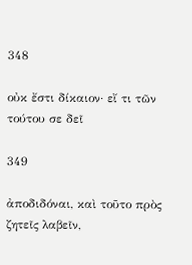348

οὐκ ἔστι δίκαιον· εἴ τι τῶν τούτου σε δεῖ

349

ἀποδιδόναι, καὶ τοῦτο πρὸς ζητεῖς λαβεῖν,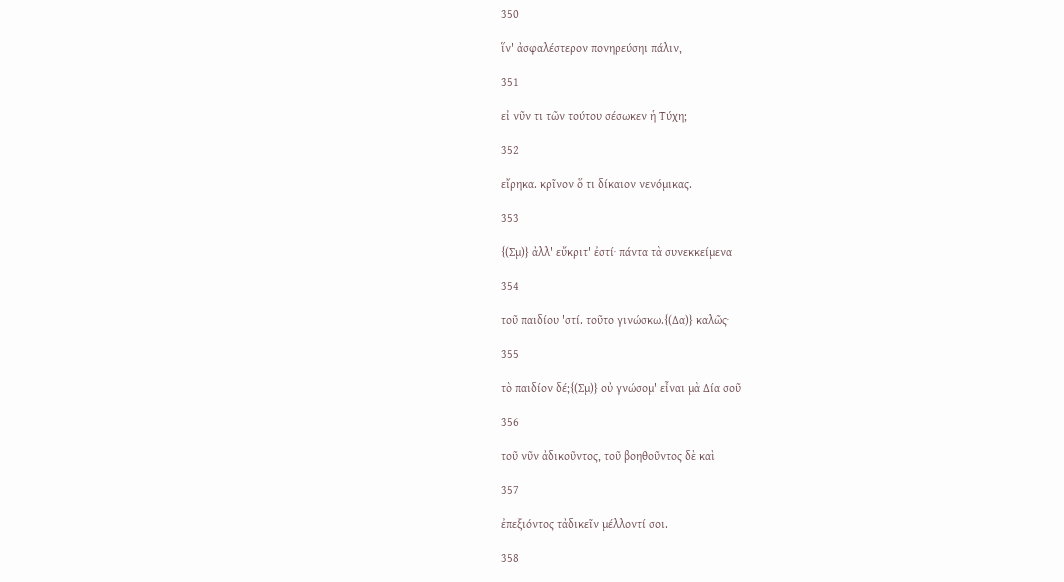350

ἵν' ἀσφαλέστερον πονηρεύσηι πάλιν,

351

εἰ νῦν τι τῶν τούτου σέσωκεν ἡ Τύχη;

352

εἴρηκα. κρῖνον ὅ τι δίκαιον νενόμικας.

353

{(Σμ)} ἀλλ' εὔκριτ' ἐστί· πάντα τὰ συνεκκείμενα

354

τοῦ παιδίου 'στί. τοῦτο γινώσκω.{(Δα)} καλῶς·

355

τὸ παιδίον δέ;{(Σμ)} οὐ γνώσομ' εἶναι μὰ Δία σοῦ

356

τοῦ νῦν ἀδικοῦντος, τοῦ βοηθοῦντος δὲ καὶ

357

ἐπεξιόντος τἀδικεῖν μέλλοντί σοι.

358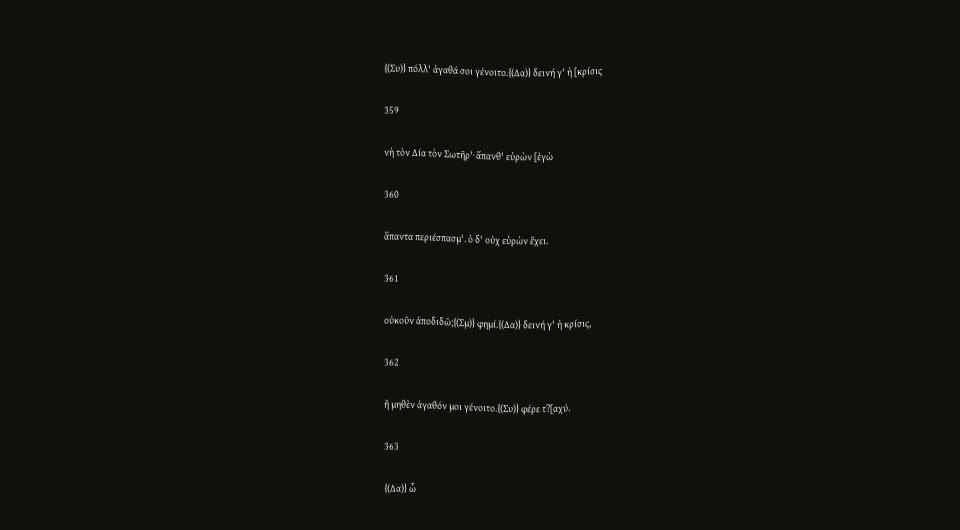{(Συ)} πόλλ' ἀγαθά σοι γένοιτο.{(Δα)} δεινή γ' ἡ [κρίσις

359

νὴ τὸν Δία τὸν Σωτῆρ'· ἅπανθ' εὑρὼν [ἐγὼ

360

ἅπαντα περιέσπασμ'. ὁ δ' οὐχ εὑρὼν ἔχει.

361

οὐκοῦν ἀποδιδῶ;{(Σμ)} φημί.{(Δα)} δεινή γ' ἡ κρίσις,

362

ἢ μηθὲν ἀγαθόν μοι γένοιτο.{(Συ)} φέρε τ?[αχύ.

363

{(Δα)} ὦ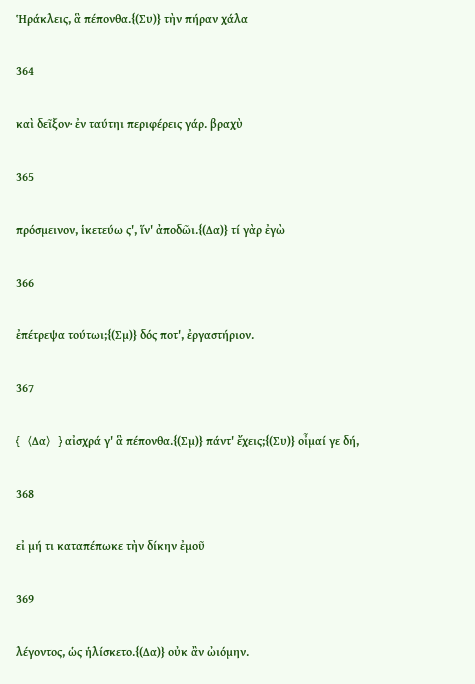Ἡράκλεις, ἃ πέπονθα.{(Συ)} τὴν πήραν χάλα

364

καὶ δεῖξον· ἐν ταύτηι περιφέρεις γάρ. βραχὺ

365

πρόσμεινον, ἱκετεύω ς', ἵν' ἀποδῶι.{(Δα)} τί γὰρ ἐγὼ

366

ἐπέτρεψα τούτωι;{(Σμ)} δός ποτ', ἐργαστήριον.

367

{〈Δα〉} αἰσχρά γ' ἃ πέπονθα.{(Σμ)} πάντ' ἔχεις;{(Συ)} οἶμαί γε δή,

368

εἰ μή τι καταπέπωκε τὴν δίκην ἐμοῦ

369

λέγοντος, ὡς ἡλίσκετο.{(Δα)} οὐκ ἂν ὠιόμην.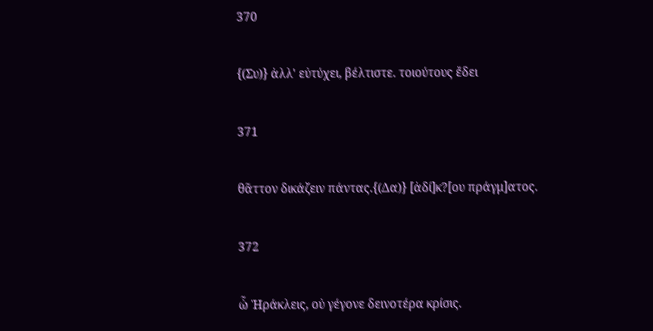370

{(Συ)} ἀλλ' εὐτύχει, βέλτιστε. τοιούτους ἔδει

371

θᾶττον δικάζειν πάντας.{(Δα)} [ἀδί]κ?[ου πράγμ]ατος.

372

ὦ Ἡράκλεις, οὐ γέγονε δεινοτέρα κρίσις.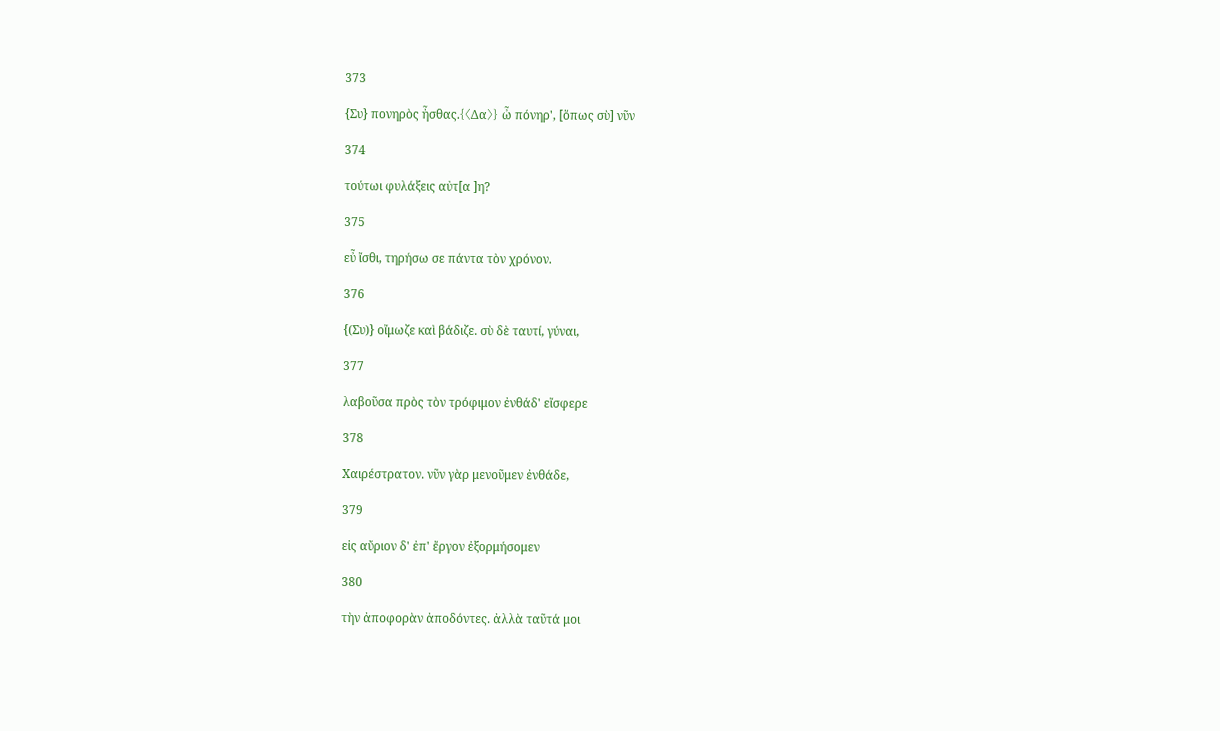373

{Συ} πονηρὸς ἦσθας.{〈Δα〉} ὦ πόνηρ', [ὅπως σὺ] νῦν

374

τούτωι φυλάξεις αὐτ[α ]η?

375

εὖ ἴσθι, τηρήσω σε πάντα τὸν χρόνον.

376

{(Συ)} οἴμωζε καὶ βάδιζε. σὺ δὲ ταυτί, γύναι,

377

λαβοῦσα πρὸς τὸν τρόφιμον ἐνθάδ' εἴσφερε

378

Χαιρέστρατον. νῦν γὰρ μενοῦμεν ἐνθάδε,

379

εἰς αὔριον δ' ἐπ' ἔργον ἐξορμήσομεν

380

τὴν ἀποφορὰν ἀποδόντες. ἀλλὰ ταῦτά μοι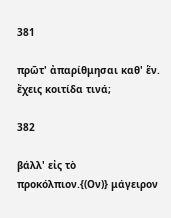381

πρῶτ' ἀπαρίθμησαι καθ' ἕν. ἔχεις κοιτίδα τινά;

382

βάλλ' εἰς τὸ προκόλπιον.{(Ον)} μάγειρον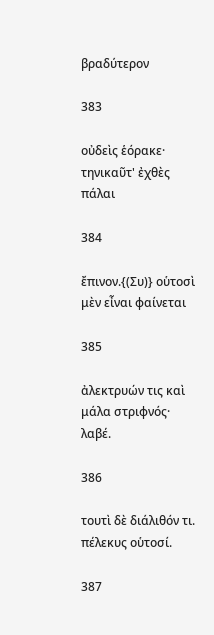βραδύτερον

383

οὐδεὶς ἑόρακε· τηνικαῦτ' ἐχθὲς πάλαι

384

ἔπινον.{(Συ)} οὑτοσὶ μὲν εἶναι φαίνεται

385

ἀλεκτρυών τις καὶ μάλα στριφνός· λαβέ.

386

τουτὶ δὲ διάλιθόν τι. πέλεκυς οὑτοσί.

387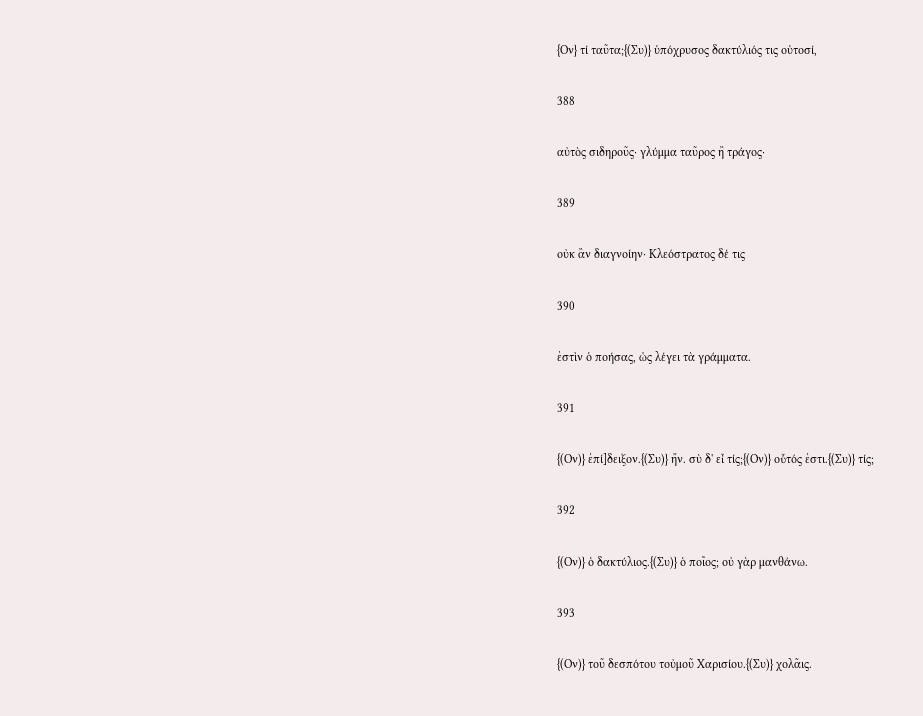{Ον} τί ταῦτα;{(Συ)} ὑπόχρυσος δακτύλιός τις οὑτοσί,

388

αὐτὸς σιδηροῦς· γλύμμα ταῦρος ἢ τράγος·

389

οὐκ ἂν διαγνοίην· Κλεόστρατος δέ τις

390

ἐστὶν ὁ ποήσας, ὡς λέγει τὰ γράμματα.

391

{(Ον)} ἐπί]δειξον.{(Συ)} ἤν. σὺ δ' εἶ τίς;{(Ον)} οὗτός ἐστι.{(Συ)} τίς;

392

{(Ον)} ὁ δακτύλιος.{(Συ)} ὁ ποῖος; οὐ γὰρ μανθάνω.

393

{(Ον)} τοῦ δεσπότου τοὐμοῦ Χαρισίου.{(Συ)} χολᾶις.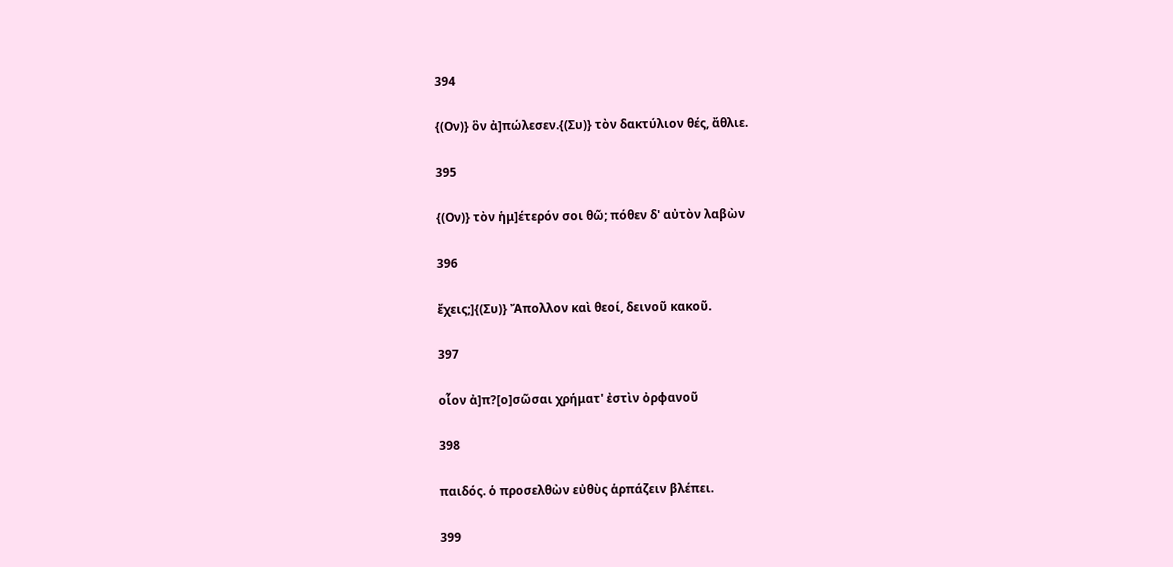394

{(Ον)} ὃν ἀ]πώλεσεν.{(Συ)} τὸν δακτύλιον θές, ἄθλιε.

395

{(Ον)} τὸν ἡμ]έτερόν σοι θῶ; πόθεν δ' αὐτὸν λαβὼν

396

ἔχεις;]{(Συ)} Ἄπολλον καὶ θεοί, δεινοῦ κακοῦ.

397

οἷον ἀ]π?[ο]σῶσαι χρήματ' ἐστὶν ὀρφανοῦ

398

παιδός. ὁ προσελθὼν εὐθὺς ἁρπάζειν βλέπει.

399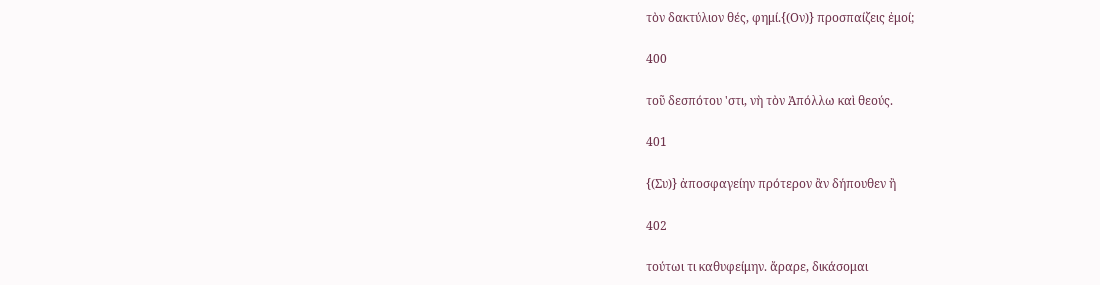τὸν δακτύλιον θές, φημί.{(Ον)} προσπαίζεις ἐμοί;

400

τοῦ δεσπότου 'στι, νὴ τὸν Ἀπόλλω καὶ θεούς.

401

{(Συ)} ἀποσφαγείην πρότερον ἂν δήπουθεν ἢ

402

τούτωι τι καθυφείμην. ἄραρε, δικάσομαι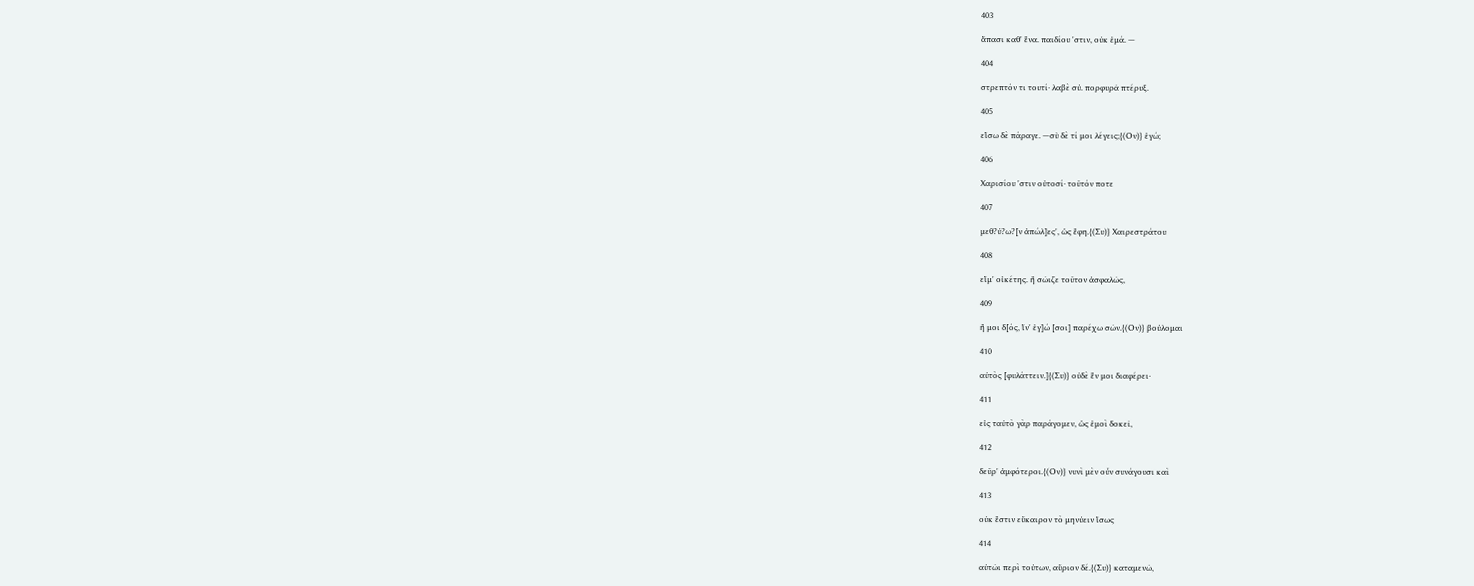403

ἅπασι καθ' ἕνα. παιδίου 'στιν, οὐκ ἐμά. —

404

στρεπτόν τι τουτί· λαβὲ σύ. πορφυρᾶ πτέρυξ.

405

εἴσω δὲ πάραγε. —σὺ δὲ τί μοι λέγεις;{(Ον)} ἐγώ;

406

Χαρισίου 'στιν οὑτοσί· τοῦτόν ποτε

407

μεθ?ύ?ω?[ν ἀπώλ]ες', ὡς ἔφη.{(Συ)} Χαιρεστράτου

408

εἴμ' οἰκέτης. ἢ σῶιζε τοῦτον ἀσφαλῶς,

409

ἤ μοι δ[ός, ἵν' ἐγ]ώ [σοι] παρέχω σῶν.{(Ον)} βούλομαι

410

αὐτὸς [φυλάττειν.]{(Συ)} οὐδὲ ἕν μοι διαφέρει·

411

εἰς ταὐτὸ γὰρ παράγομεν, ὡς ἐμοὶ δοκεῖ,

412

δεῦρ' ἀμφότεροι.{(Ον)} νυνὶ μὲν οὖν συνάγουσι καὶ

413

οὐκ ἔστιν εὔκαιρον τὸ μηνύειν ἴσως

414

αὐτῶι περὶ τούτων, αὔριον δέ.{(Συ)} καταμενῶ,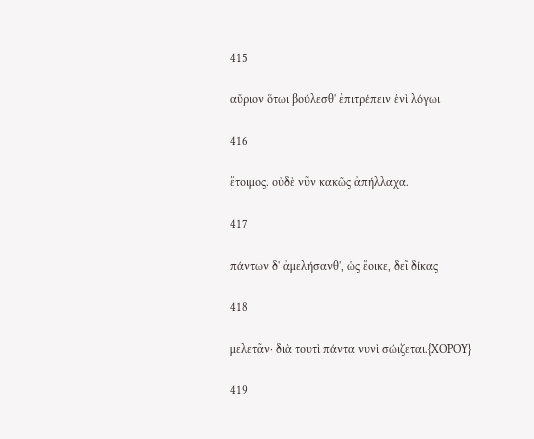415

αὔριον ὅτωι βούλεσθ' ἐπιτρέπειν ἑνὶ λόγωι

416

ἕτοιμος. οὐδὲ νῦν κακῶς ἀπήλλαχα.

417

πάντων δ' ἀμελήσανθ', ὡς ἔοικε, δεῖ δίκας

418

μελετᾶν· διὰ τουτὶ πάντα νυνὶ σώιζεται.{ΧΟΡΟΥ}

419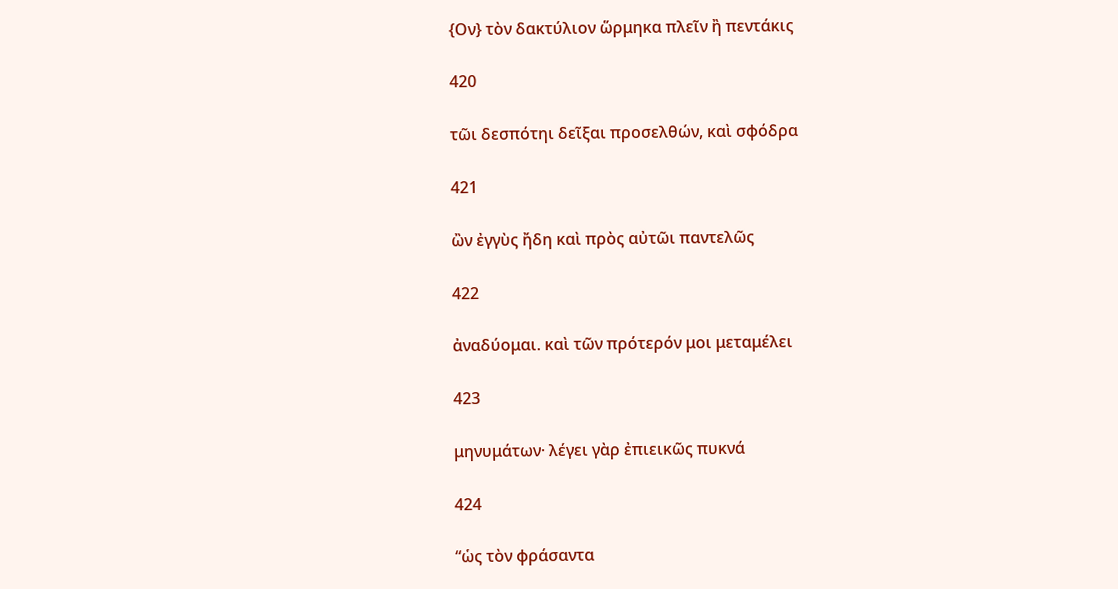{Ον} τὸν δακτύλιον ὥρμηκα πλεῖν ἢ πεντάκις

420

τῶι δεσπότηι δεῖξαι προσελθών, καὶ σφόδρα

421

ὢν ἐγγὺς ἤδη καὶ πρὸς αὐτῶι παντελῶς

422

ἀναδύομαι. καὶ τῶν πρότερόν μοι μεταμέλει

423

μηνυμάτων· λέγει γὰρ ἐπιεικῶς πυκνά

424

“ὡς τὸν φράσαντα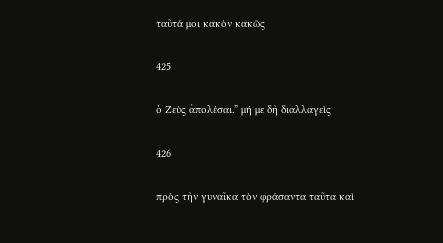ταῦτά μοι κακὸν κακῶς

425

ὁ Ζεὺς ἀπολέσαι.” μή με δὴ διαλλαγεὶς

426

πρὸς τὴν γυναῖκα τὸν φράσαντα ταῦτα καὶ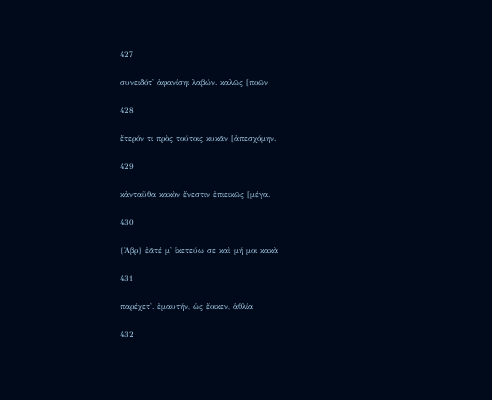427

συνειδότ' ἀφανίσηι λαβών. καλῶς [ποῶν

428

ἕτερόν τι πρὸς τούτοις κυκᾶν [ἀπεσχόμην.

429

κἀνταῦθα κακὸν ἔνεστιν ἐπιεικῶς [μέγα.

430

{Ἁβρ} ἐᾶτέ μ' ἱκετεύω σε καὶ μή μοι κακὰ

431

παρέχετ'. ἐμαυτήν, ὡς ἔοικεν, ἁθλία

432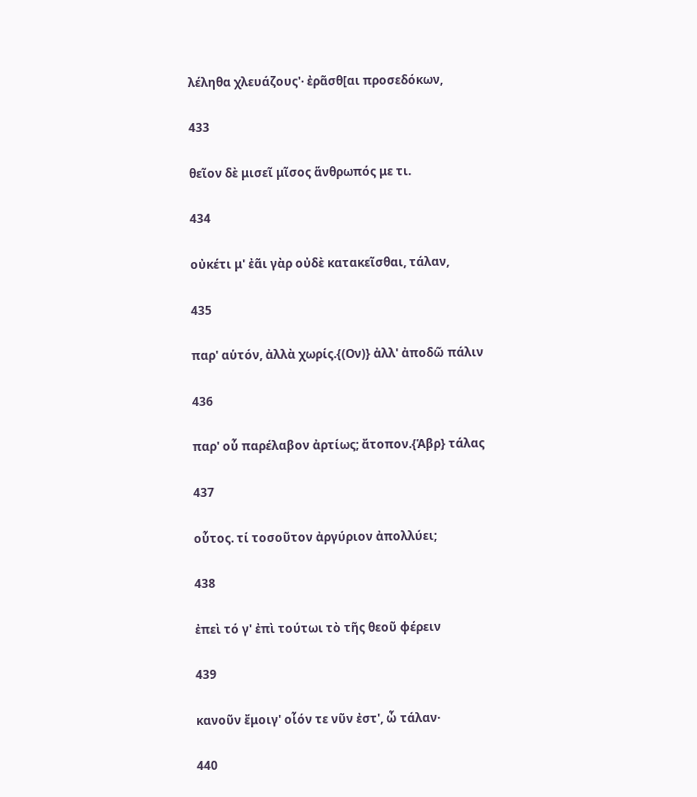λέληθα χλευάζους'· ἐρᾶσθ[αι προσεδόκων,

433

θεῖον δὲ μισεῖ μῖσος ἅνθρωπός με τι.

434

οὐκέτι μ' ἐᾶι γὰρ οὐδὲ κατακεῖσθαι, τάλαν,

435

παρ' αὑτόν, ἀλλὰ χωρίς.{(Ον)} ἀλλ' ἀποδῶ πάλιν

436

παρ' οὗ παρέλαβον ἀρτίως; ἄτοπον.{Ἁβρ} τάλας

437

οὗτος. τί τοσοῦτον ἀργύριον ἀπολλύει;

438

ἐπεὶ τό γ' ἐπὶ τούτωι τὸ τῆς θεοῦ φέρειν

439

κανοῦν ἔμοιγ' οἷόν τε νῦν ἐστ', ὦ τάλαν·

440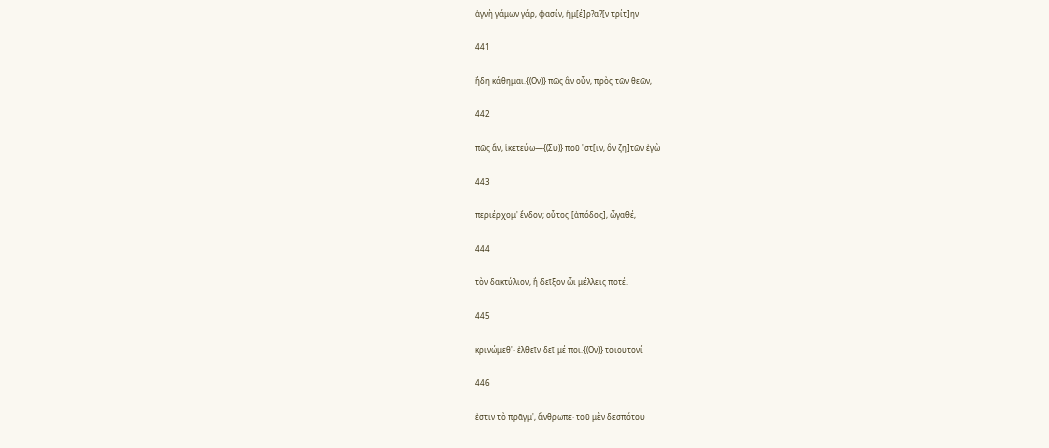ἁγνὴ γάμων γάρ, φασίν, ἡμ[έ]ρ?α?[ν τρίτ]ην

441

ἤδη κάθημαι.{(Ον)} πῶς ἂν οὖν, πρὸς τῶν θεῶν,

442

πῶς ἄν, ἱκετεύω—{(Συ)} ποῦ 'στ[ιν, ὃν ζη]τῶν ἐγὼ

443

περιέρχομ' ἔνδον; οὗτος [ἀπόδος], ὦγαθέ,

444

τὸν δακτύλιον, ἢ δεῖξον ὧι μέλλεις ποτέ.

445

κρινώμεθ'· ἐλθεῖν δεῖ μέ ποι.{(Ον)} τοιουτονί

446

ἐστιν τὸ πρᾶγμ', ἄνθρωπε· τοῦ μὲν δεσπότου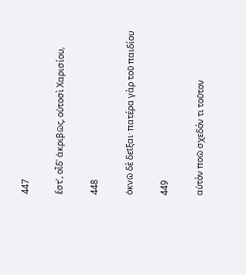447

ἔστ', οἶδ' ἀκριβῶς, οὑτοσὶ Χαρισίου,

448

ὀκνῶ δὲ δεῖξαι· πατέρα γὰρ τοῦ παιδίου

449

αὐτὸν ποῶ σχεδόν τι τοῦτον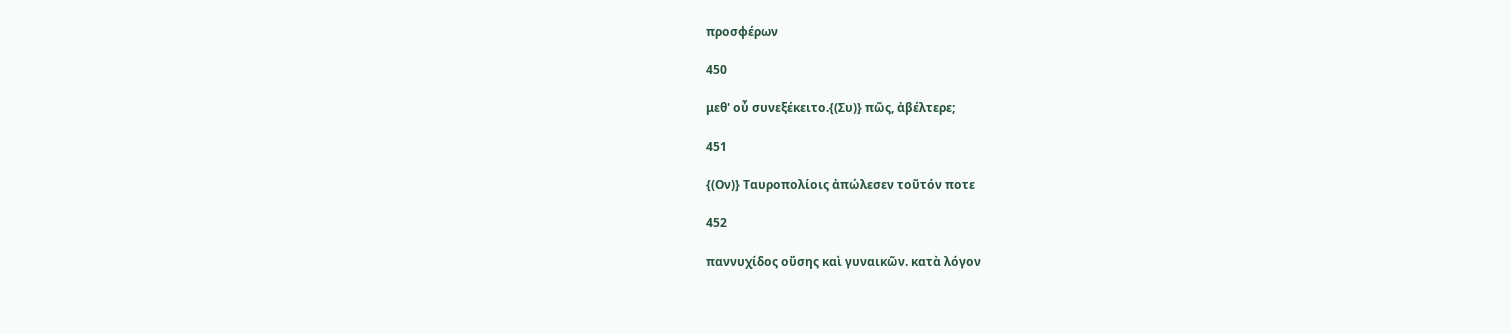προσφέρων

450

μεθ' οὗ συνεξέκειτο.{(Συ)} πῶς, ἀβέλτερε;

451

{(Ον)} Ταυροπολίοις ἀπώλεσεν τοῦτόν ποτε

452

παννυχίδος οὔσης καὶ γυναικῶν. κατὰ λόγον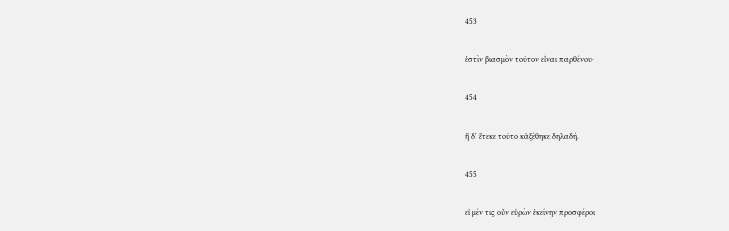453

ἐστὶν βιασμὸν τοῦτον εἶναι παρθένου·

454

ἣ δ' ἔτεκε τοῦτο κἀξέθηκε δηλαδή.

455

εἰ μέν τις οὖν εὑρὼν ἐκείνην προσφέροι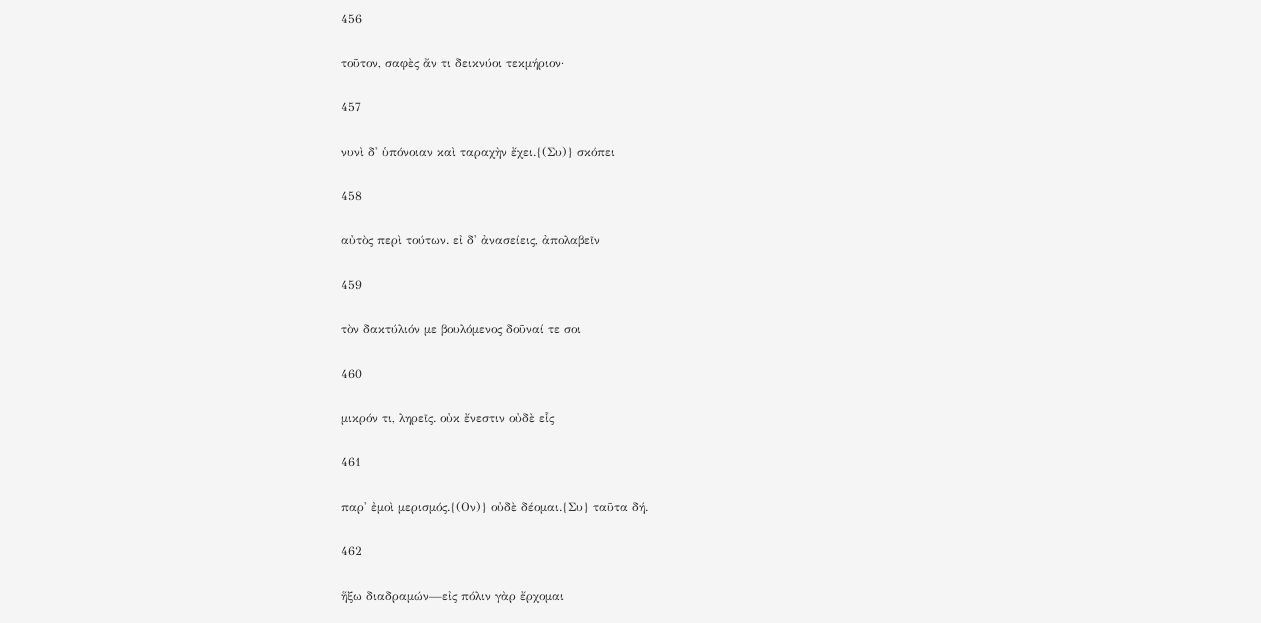456

τοῦτον, σαφὲς ἄν τι δεικνύοι τεκμήριον·

457

νυνὶ δ' ὑπόνοιαν καὶ ταραχὴν ἔχει.{(Συ)} σκόπει

458

αὐτὸς περὶ τούτων. εἰ δ' ἀνασείεις, ἀπολαβεῖν

459

τὸν δακτύλιόν με βουλόμενος δοῦναί τε σοι

460

μικρόν τι, ληρεῖς. οὐκ ἔνεστιν οὐδὲ εἷς

461

παρ' ἐμοὶ μερισμός.{(Ον)} οὐδὲ δέομαι.{Συ} ταῦτα δή.

462

ἥξω διαδραμών—εἰς πόλιν γὰρ ἔρχομαι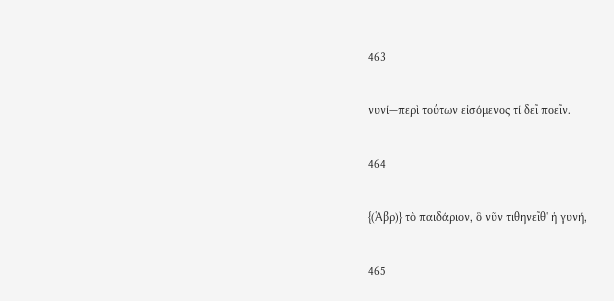463

νυνί—περὶ τούτων εἰσόμενος τί δεῖ ποεῖν.

464

{(Ἁβρ)} τὸ παιδάριον, ὃ νῦν τιθηνεῖθ' ἡ γυνή,

465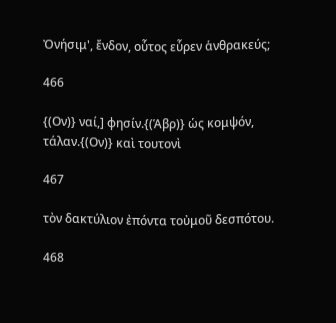Ὀνήσιμ', ἔνδον, οὗτος εὗρεν ἁνθρακεύς;

466

{(Ον)} ναί,] φησίν.{(Ἁβρ)} ὡς κομψόν, τάλαν.{(Ον)} καὶ τουτονὶ

467

τὸν δακτύλιον ἐπόντα τοὐμοῦ δεσπότου.

468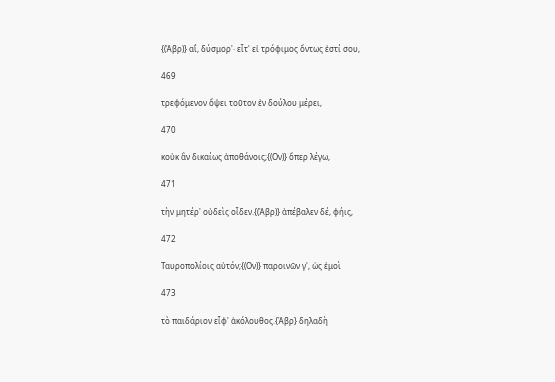{(Ἁβρ)} αἴ, δύσμορ'· εἶτ' εἰ τρόφιμος ὄντως ἐστί σου,

469

τρεφόμενον ὄψει τοῦτον ἐν δούλου μέρει,

470

κοὐκ ἂν δικαίως ἀποθάνοις;{(Ον)} ὅπερ λέγω,

471

τὴν μητέρ' οὐδεὶς οἶδεν.{(Ἁβρ)} ἀπέβαλεν δέ, φήις,

472

Ταυροπολίοις αὐτόν;{(Ον)} παροινῶν γ', ὡς ἐμοὶ

473

τὸ παιδάριον εἶφ' ἁκόλουθος.{Ἁβρ} δηλαδὴ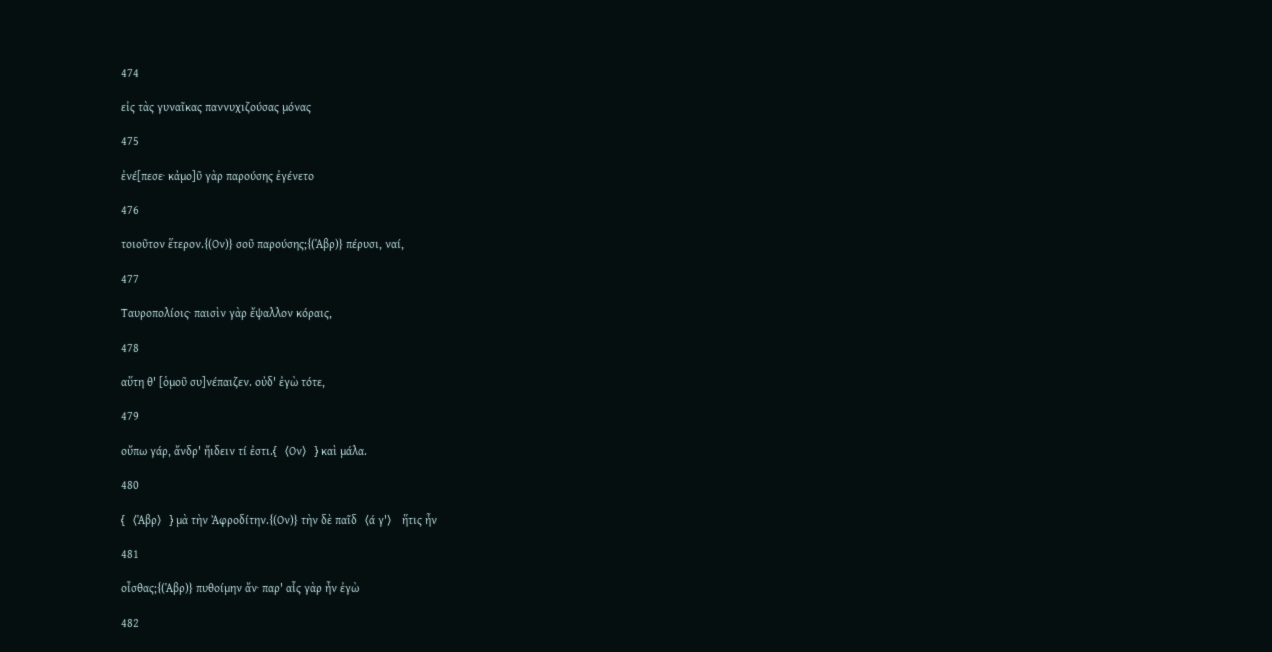474

εἰς τὰς γυναῖκας παννυχιζούσας μόνας

475

ἐνέ[πεσε· κἀμο]ῦ γὰρ παρούσης ἐγένετο

476

τοιοῦτον ἕτερον.{(Ον)} σοῦ παρούσης;{(Ἁβρ)} πέρυσι, ναί,

477

Ταυροπολίοις· παισὶν γὰρ ἔψαλλον κόραις,

478

αὕτη θ' [ὁμοῦ συ]νέπαιζεν. οὐδ' ἐγὼ τότε,

479

οὔπω γάρ, ἄνδρ' ἤιδειν τί ἐστι.{〈Ον〉} καὶ μάλα.

480

{〈Ἁβρ〉} μὰ τὴν Ἀφροδίτην.{(Ον)} τὴν δὲ παῖδ〈ά γ'〉 ἥτις ἦν

481

οἶσθας;{(Ἁβρ)} πυθοίμην ἄν· παρ' αἷς γὰρ ἦν ἐγὼ

482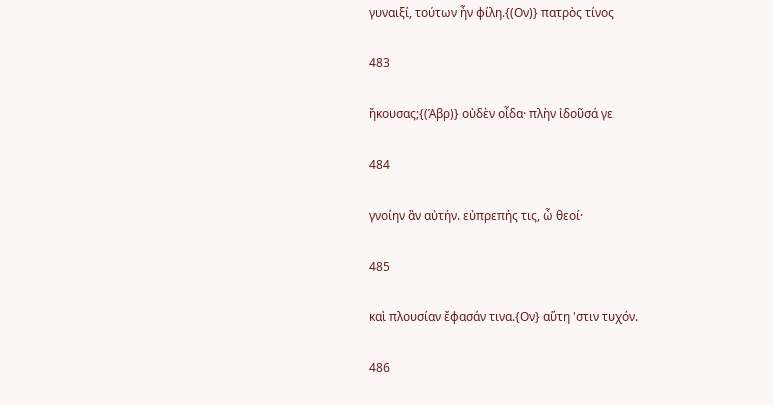γυναιξί, τούτων ἦν φίλη.{(Ον)} πατρὸς τίνος

483

ἤκουσας;{(Ἁβρ)} οὐδὲν οἶδα· πλὴν ἰδοῦσά γε

484

γνοίην ἂν αὐτήν. εὐπρεπής τις, ὦ θεοί·

485

καὶ πλουσίαν ἔφασάν τινα.{Ον} αὕτη 'στιν τυχόν.

486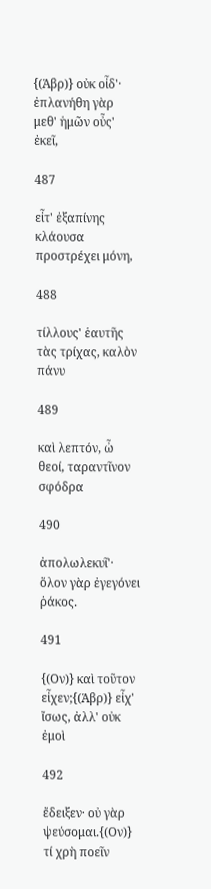{(Ἁβρ)} οὐκ οἶδ'· ἐπλανήθη γὰρ μεθ' ἡμῶν οὖς' ἐκεῖ,

487

εἶτ' ἐξαπίνης κλάουσα προστρέχει μόνη,

488

τίλλους' ἑαυτῆς τὰς τρίχας, καλὸν πάνυ

489

καὶ λεπτόν, ὦ θεοί, ταραντῖνον σφόδρα

490

ἀπολωλεκυῖ'· ὅλον γὰρ ἐγεγόνει ῥάκος.

491

{(Ον)} καὶ τοῦτον εἶχεν;{(Ἁβρ)} εἶχ' ἴσως, ἀλλ' οὐκ ἐμοὶ

492

ἔδειξεν· οὐ γὰρ ψεύσομαι.{(Ον)} τί χρὴ ποεῖν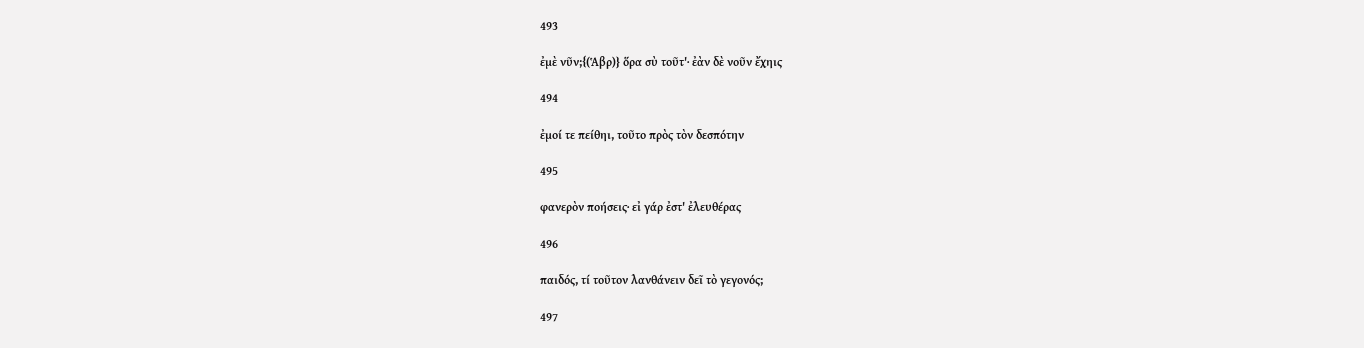493

ἐμὲ νῦν;{(Ἁβρ)} ὅρα σὺ τοῦτ'· ἐὰν δὲ νοῦν ἔχηις

494

ἐμοί τε πείθηι, τοῦτο πρὸς τὸν δεσπότην

495

φανερὸν ποήσεις· εἰ γάρ ἐστ' ἐλευθέρας

496

παιδός, τί τοῦτον λανθάνειν δεῖ τὸ γεγονός;

497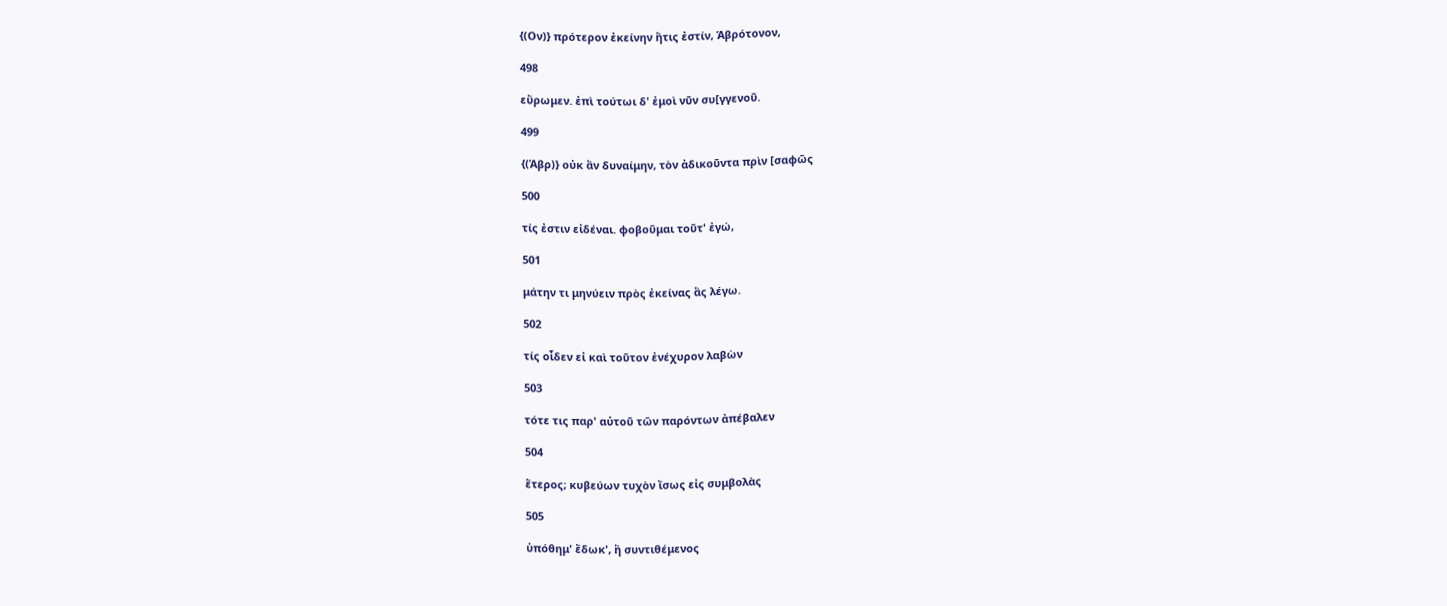{(Ον)} πρότερον ἐκείνην ἥτις ἐστίν, Ἁβρότονον,

498

εὕρωμεν. ἐπὶ τούτωι δ' ἐμοὶ νῦν συ[γγενοῦ.

499

{(Ἁβρ)} οὐκ ἂν δυναίμην, τὸν ἀδικοῦντα πρὶν [σαφῶς

500

τίς ἐστιν εἰδέναι. φοβοῦμαι τοῦτ' ἐγώ,

501

μάτην τι μηνύειν πρὸς ἐκείνας ἃς λέγω.

502

τίς οἶδεν εἰ καὶ τοῦτον ἐνέχυρον λαβὼν

503

τότε τις παρ' αὐτοῦ τῶν παρόντων ἀπέβαλεν

504

ἕτερος; κυβεύων τυχὸν ἴσως εἰς συμβολὰς

505

ὑπόθημ' ἔδωκ', ἢ συντιθέμενος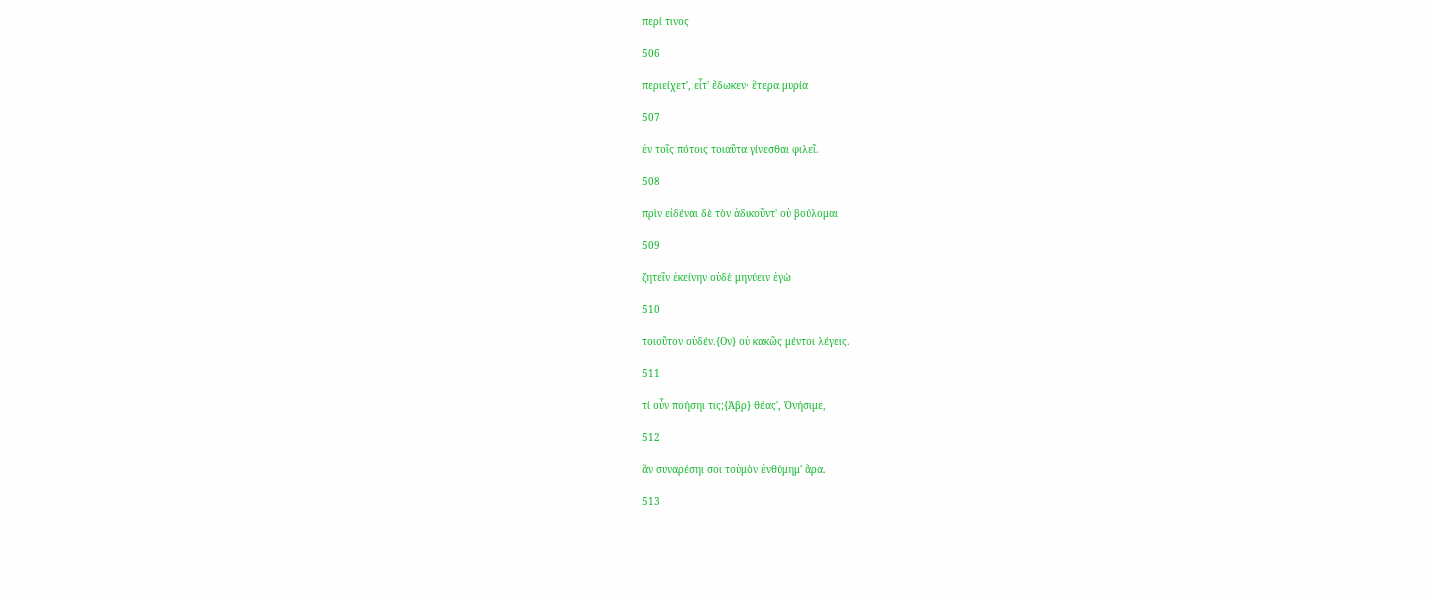περί τινος

506

περιείχετ', εἶτ' ἔδωκεν· ἕτερα μυρία

507

ἐν τοῖς πότοις τοιαῦτα γίνεσθαι φιλεῖ.

508

πρὶν εἰδέναι δὲ τὸν ἀδικοῦντ' οὐ βούλομαι

509

ζητεῖν ἐκείνην οὐδὲ μηνύειν ἐγὼ

510

τοιοῦτον οὐδέν.{Ον} οὐ κακῶς μέντοι λέγεις.

511

τί οὖν ποήσηι τις;{Ἁβρ} θέας', Ὀνήσιμε,

512

ἂν συναρέσηι σοι τοὐμὸν ἐνθύμημ' ἄρα.

513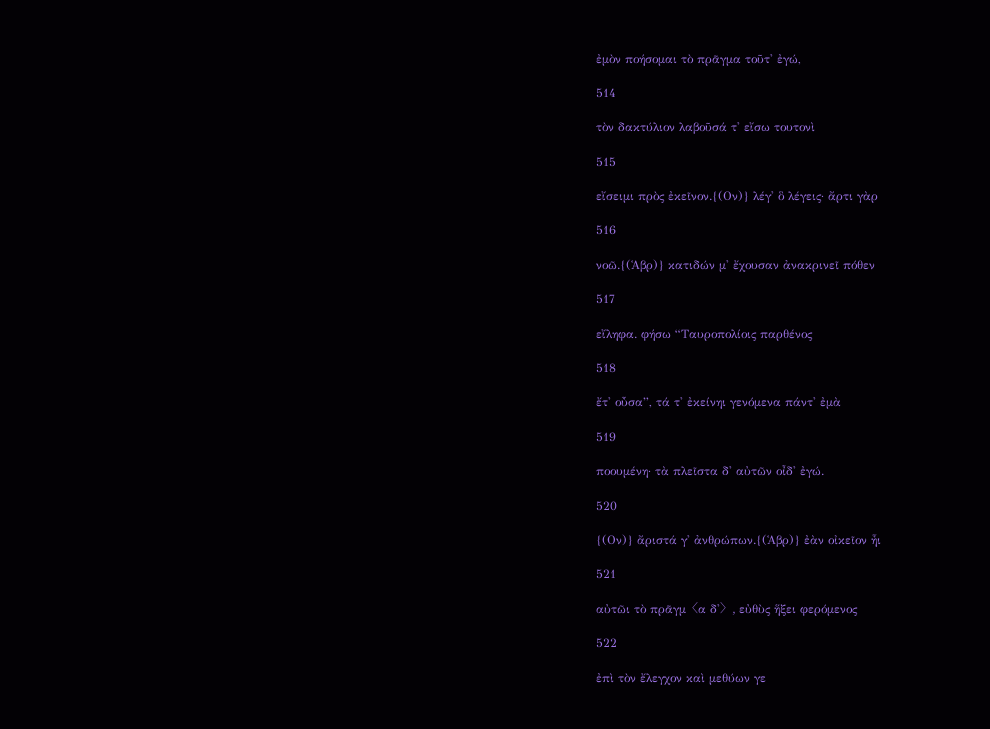ἐμὸν ποήσομαι τὸ πρᾶγμα τοῦτ' ἐγώ,

514

τὸν δακτύλιον λαβοῦσά τ' εἴσω τουτονὶ

515

εἴσειμι πρὸς ἐκεῖνον.{(Ον)} λέγ' ὃ λέγεις· ἄρτι γὰρ

516

νοῶ.{(Ἁβρ)} κατιδών μ' ἔχουσαν ἀνακρινεῖ πόθεν

517

εἴληφα. φήσω “Ταυροπολίοις παρθένος

518

ἔτ' οὖσα”, τά τ' ἐκείνηι γενόμενα πάντ' ἐμὰ

519

ποουμένη· τὰ πλεῖστα δ' αὐτῶν οἶδ' ἐγώ.

520

{(Ον)} ἄριστά γ' ἀνθρώπων.{(Ἁβρ)} ἐὰν οἰκεῖον ἦι

521

αὐτῶι τὸ πρᾶγμ〈α δ'〉, εὐθὺς ἥξει φερόμενος

522

ἐπὶ τὸν ἔλεγχον καὶ μεθύων γε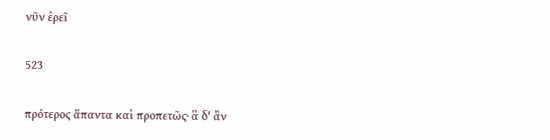νῦν ἐρεῖ

523

πρότερος ἅπαντα καὶ προπετῶς· ἃ δ' ἂν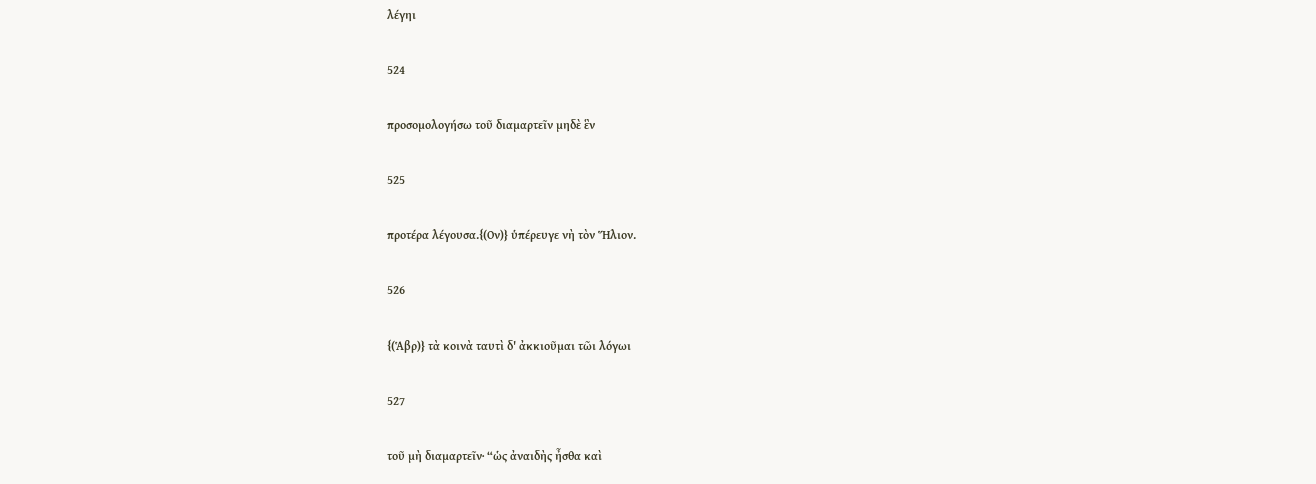λέγηι

524

προσομολογήσω τοῦ διαμαρτεῖν μηδὲ ἓν

525

προτέρα λέγουσα.{(Ον)} ὑπέρευγε νὴ τὸν Ἥλιον.

526

{(Ἁβρ)} τὰ κοινὰ ταυτὶ δ' ἀκκιοῦμαι τῶι λόγωι

527

τοῦ μὴ διαμαρτεῖν· “ὡς ἀναιδὴς ἦσθα καὶ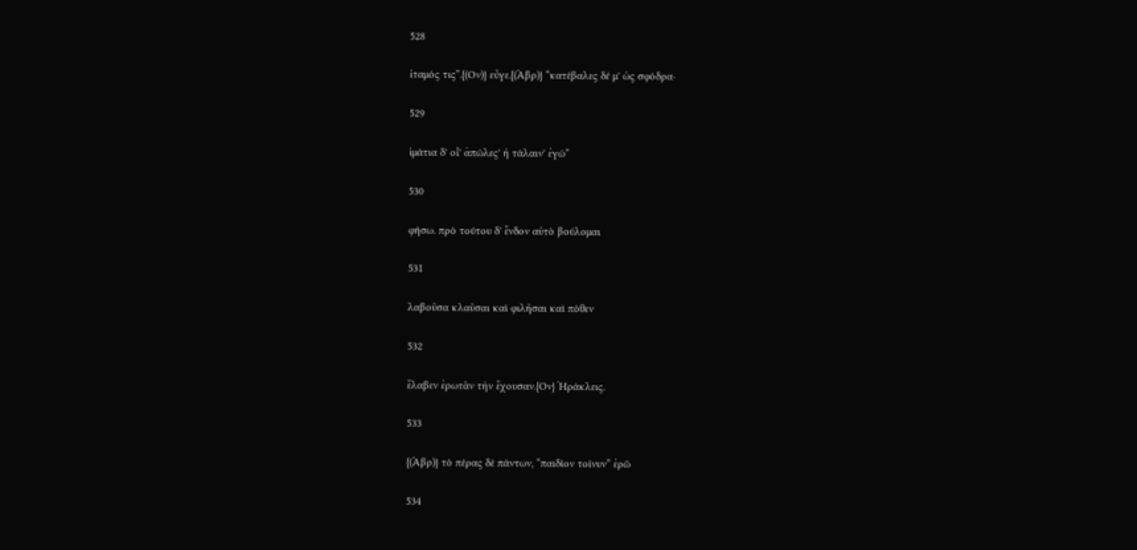528

ἰταμός τις”.{(Ον)} εὖγε.{(Ἁβρ)} “κατέβαλες δέ μ' ὡς σφόδρα·

529

ἱμάτια δ' οἷ' ἀπώλες' ἡ τάλαιν' ἐγώ”

530

φήσω. πρὸ τούτου δ' ἔνδον αὐτὸ βούλομαι

531

λαβοῦσα κλαῦσαι καὶ φιλῆσαι καὶ πόθεν

532

ἔλαβεν ἐρωτᾶν τὴν ἔχουσαν.{Ον} Ἡράκλεις.

533

{(Ἁβρ)} τὸ πέρας δὲ πάντων, “παιδίον τοίνυν” ἐρῶ

534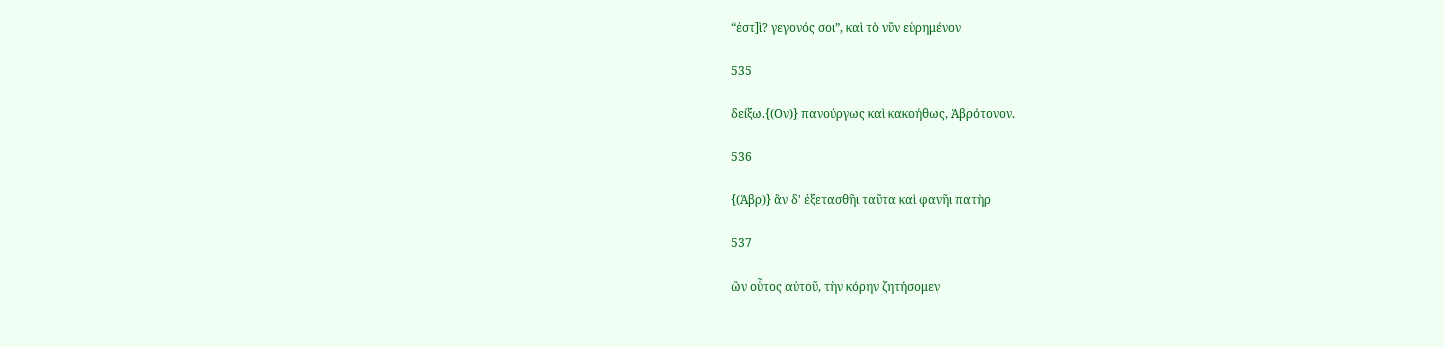“ἐστ]ὶ? γεγονός σοι”, καὶ τὸ νῦν εὑρημένον

535

δείξω.{(Ον)} πανούργως καὶ κακοήθως, Ἁβρότονον.

536

{(Ἁβρ)} ἂν δ' ἐξετασθῆι ταῦτα καὶ φανῆι πατὴρ

537

ὢν οὗτος αὐτοῦ, τὴν κόρην ζητήσομεν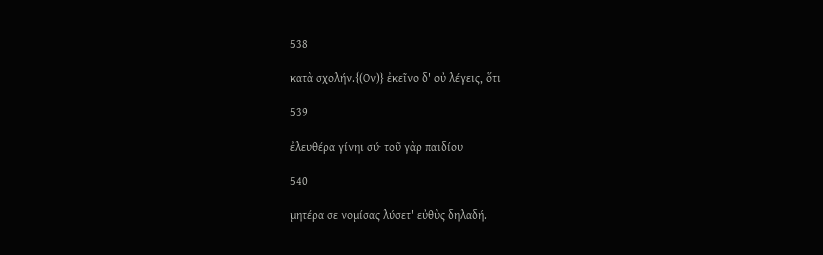538

κατὰ σχολήν.{(Ον)} ἐκεῖνο δ' οὐ λέγεις, ὅτι

539

ἐλευθέρα γίνηι σύ· τοῦ γὰρ παιδίου

540

μητέρα σε νομίσας λύσετ' εὐθὺς δηλαδή.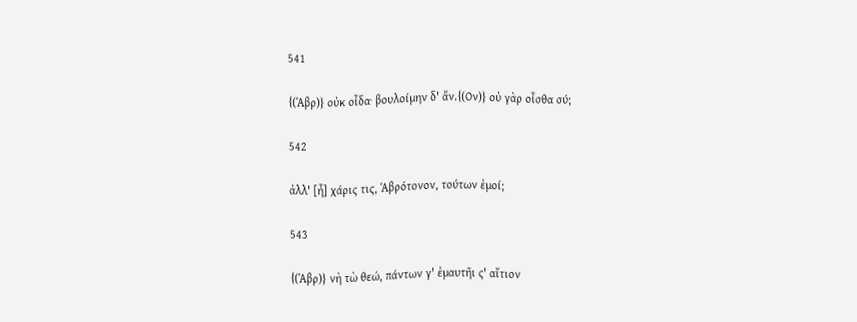541

{(Ἁβρ)} οὐκ οἶδα· βουλοίμην δ' ἄν.{(Ον)} οὐ γὰρ οἶσθα σύ;

542

ἀλλ' [ἦ] χάρις τις, Ἁβρότονον, τούτων ἐμοί;

543

{(Ἁβρ)} νὴ τὼ θεώ, πάντων γ' ἐμαυτῆι ς' αἴτιον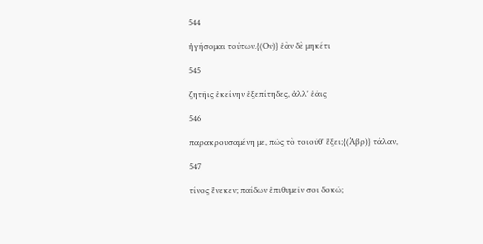544

ἡγήσομαι τούτων.{(Ον)} ἐὰν δὲ μηκέτι

545

ζητῆις ἐκείνην ἐξεπίτηδες, ἀλλ' ἐᾶις

546

παρακρουσαμένη με, πῶς τὸ τοιοῦθ' ἕξει;{(Ἁβρ)} τάλαν,

547

τίνος ἕνεκεν; παίδων ἐπιθυμεῖν σοι δοκῶ;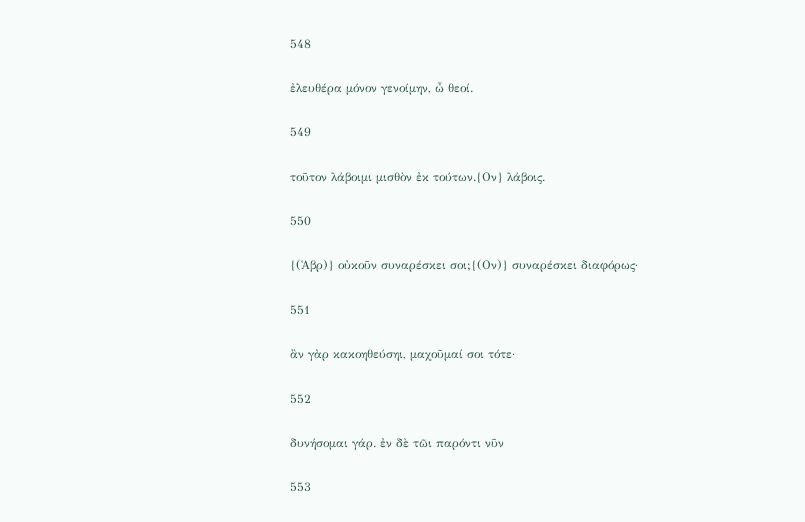548

ἐλευθέρα μόνον γενοίμην, ὦ θεοί.

549

τοῦτον λάβοιμι μισθὸν ἐκ τούτων.{Ον} λάβοις.

550

{(Ἁβρ)} οὐκοῦν συναρέσκει σοι;{(Ον)} συναρέσκει διαφόρως·

551

ἂν γὰρ κακοηθεύσηι, μαχοῦμαί σοι τότε·

552

δυνήσομαι γάρ. ἐν δὲ τῶι παρόντι νῦν

553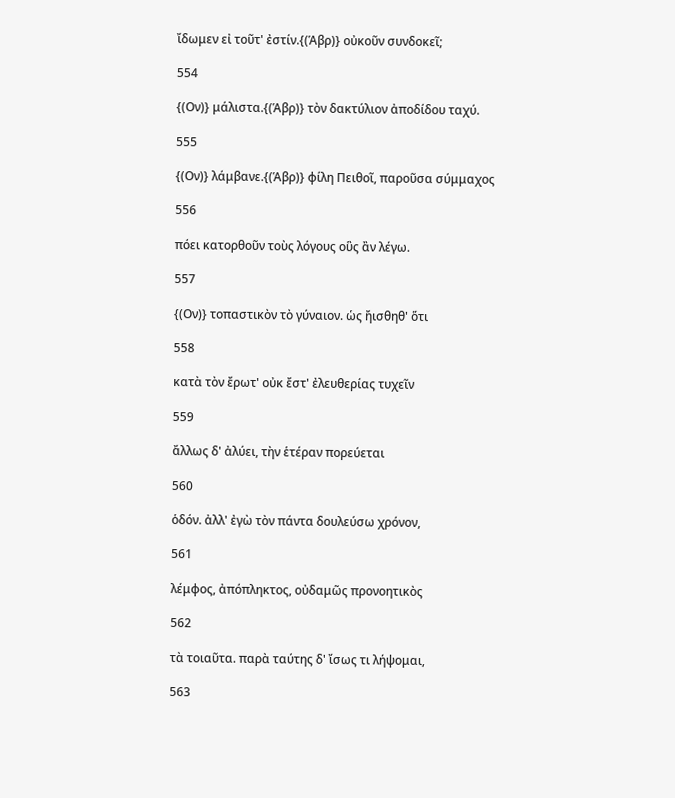ἴδωμεν εἰ τοῦτ' ἐστίν.{(Ἁβρ)} οὐκοῦν συνδοκεῖ;

554

{(Ον)} μάλιστα.{(Ἁβρ)} τὸν δακτύλιον ἀποδίδου ταχύ.

555

{(Ον)} λάμβανε.{(Ἁβρ)} φίλη Πειθοῖ, παροῦσα σύμμαχος

556

πόει κατορθοῦν τοὺς λόγους οὓς ἂν λέγω.

557

{(Ον)} τοπαστικὸν τὸ γύναιον. ὡς ἤισθηθ' ὅτι

558

κατὰ τὸν ἔρωτ' οὐκ ἔστ' ἐλευθερίας τυχεῖν

559

ἄλλως δ' ἀλύει, τὴν ἑτέραν πορεύεται

560

ὁδόν. ἀλλ' ἐγὼ τὸν πάντα δουλεύσω χρόνον,

561

λέμφος, ἀπόπληκτος, οὐδαμῶς προνοητικὸς

562

τὰ τοιαῦτα. παρὰ ταύτης δ' ἴσως τι λήψομαι,

563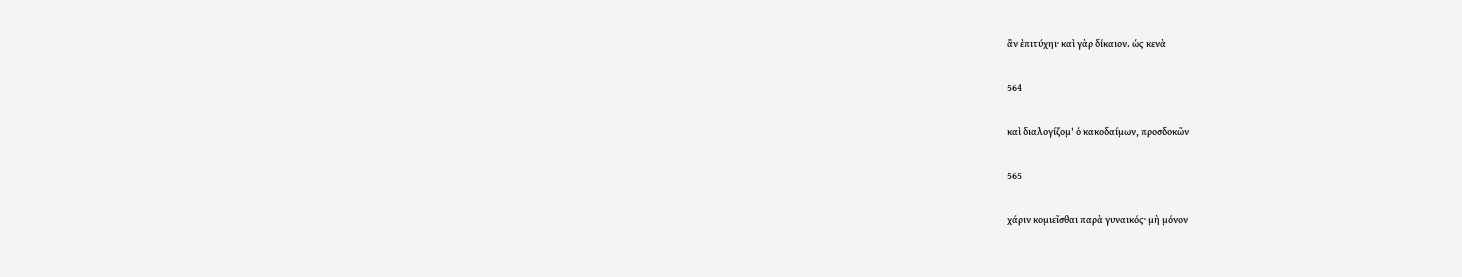ἂν ἐπιτύχηι· καὶ γὰρ δίκαιον. ὡς κενὰ

564

καὶ διαλογίζομ' ὁ κακοδαίμων, προσδοκῶν

565

χάριν κομιεῖσθαι παρὰ γυναικός· μὴ μόνον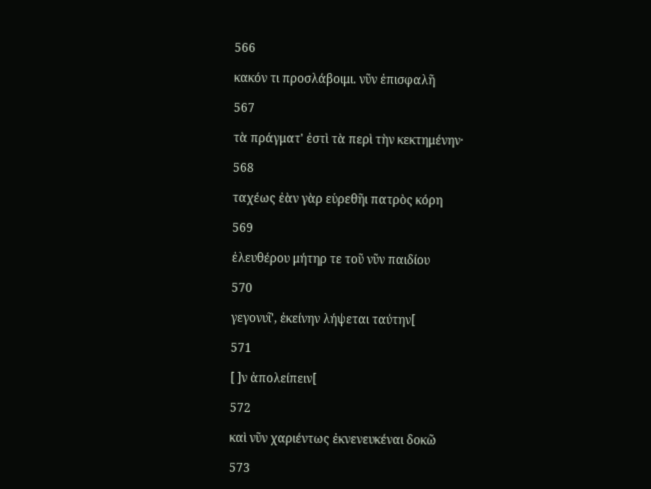566

κακόν τι προσλάβοιμι. νῦν ἐπισφαλῆ

567

τὰ πράγματ' ἐστὶ τὰ περὶ τὴν κεκτημένην·

568

ταχέως ἐὰν γὰρ εὑρεθῆι πατρὸς κόρη

569

ἐλευθέρου μήτηρ τε τοῦ νῦν παιδίου

570

γεγονυῖ', ἐκείνην λήψεται ταύτην[

571

[ ]ν ἀπολείπειν[

572

καὶ νῦν χαριέντως ἐκνενευκέναι δοκῶ

573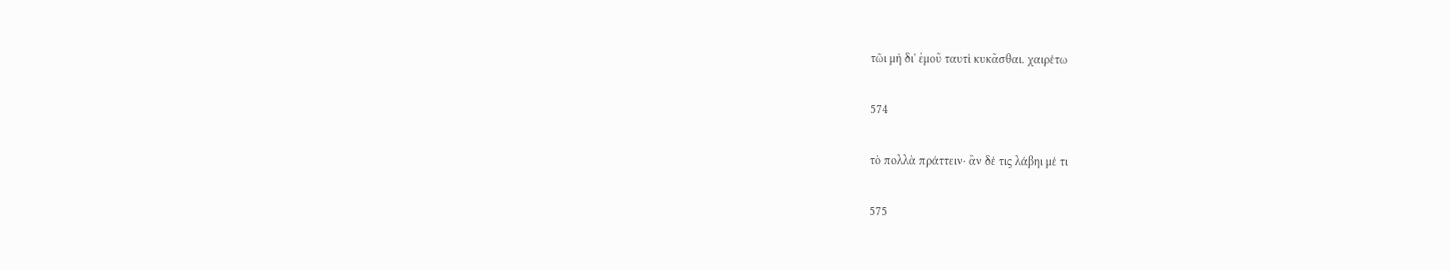τῶι μὴ δι' ἐμοῦ ταυτὶ κυκᾶσθαι. χαιρέτω

574

τὸ πολλὰ πράττειν· ἂν δέ τις λάβηι μέ τι

575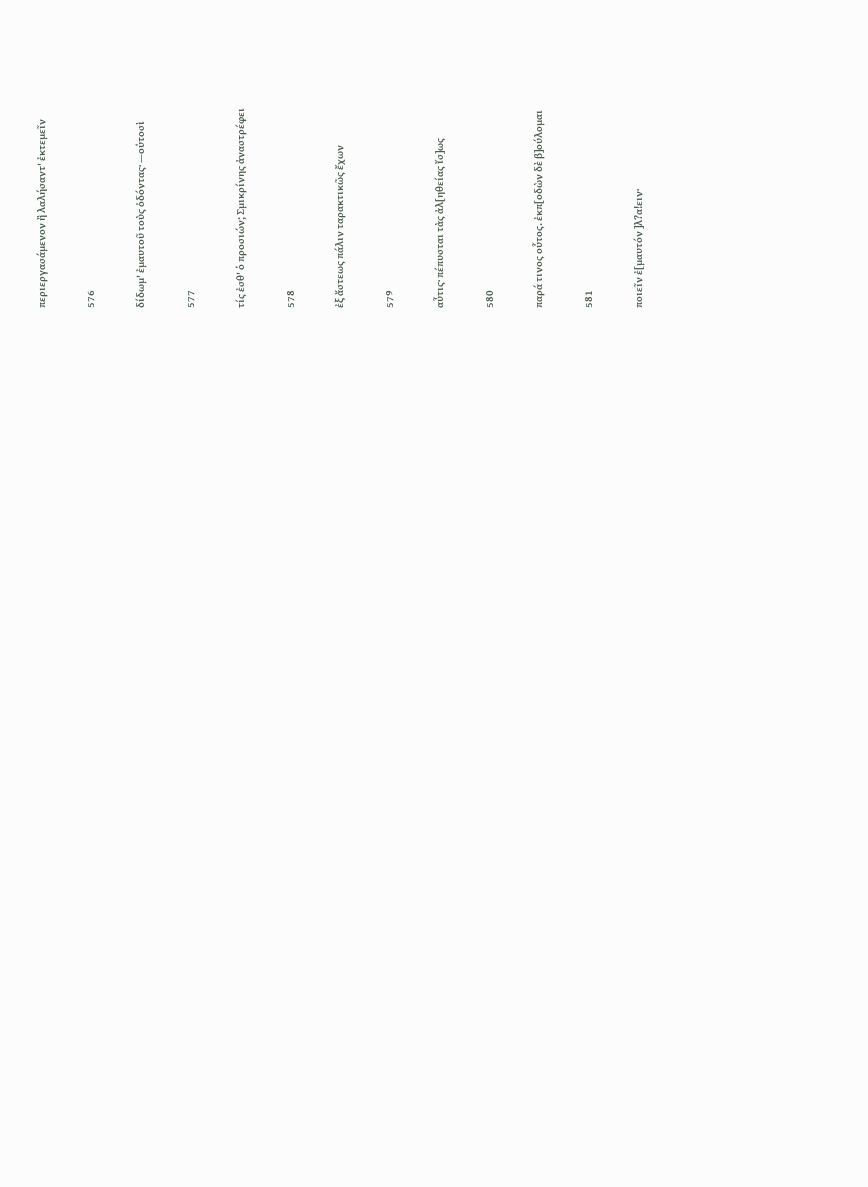περιεργασάμενον ἢ λαλήσαντ' ἐκτεμεῖν

576

δίδωμ' ἐμαυτοῦ τοὺς ὀδόντας· —οὑτοσὶ

577

τίς ἐσθ' ὁ προσιών; Σμικρίνης ἀναστρέφει

578

ἐξ ἄστεως πάλιν ταρακτικῶς ἔχων

579

αὖτις· πέπυσται τὰς ἀλ[ηθείας ἴσ]ως

580

παρά τινος οὗτος. ἐκπ[οδὼν δὲ β]ούλομαι

581

ποιεῖν ἐ[μαυτόν ]λ?α!ειν·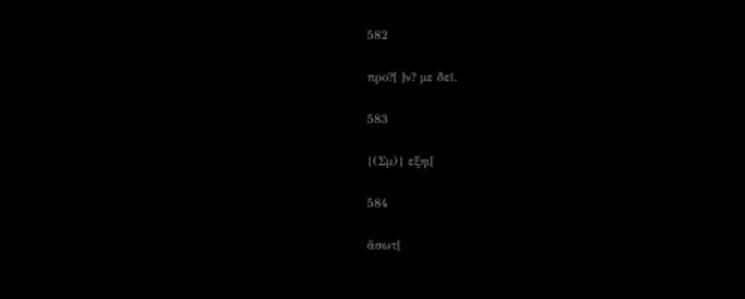582

προ?[ ]ν? με δεῖ.

583

{(Σμ)} εξηι[

584

ἄσωτ[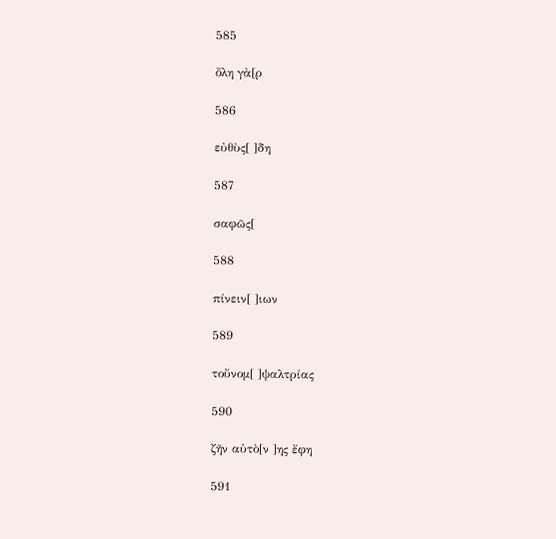585

ὅλη γὰ[ρ

586

εὐθὺς[ ]δη

587

σαφῶς[

588

πίνειν[ ]ιων

589

τοὔνομ[ ]ψαλτρίας

590

ζῆν αὐτὸ[ν ]ης ἔφη

591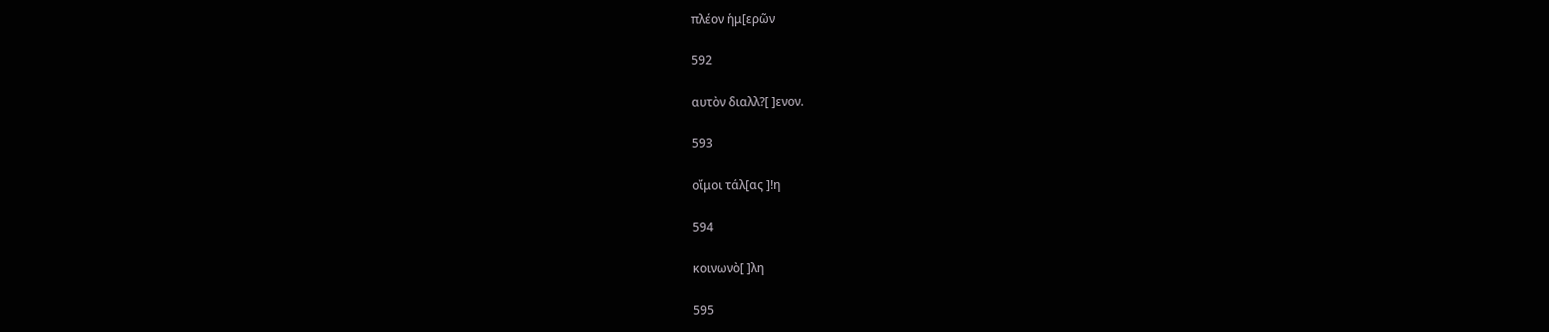πλέον ἡμ[ερῶν

592

αυτὸν διαλλ?[ ]ενον.

593

οἴμοι τάλ[ας ]!η

594

κοινωνὸ[ ]λη

595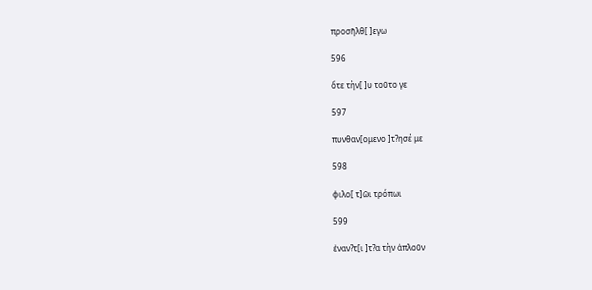προσῆλθ[ ]εγω

596

ὅτε τὴν[ ]υ τοῦτο γε

597

πυνθαν[ομενο ]τ?ησέ με

598

φιλο[ τ]ῶι τρόπωι

599

ἐναν?τ[ι ]τ?α τὴν ἁπλοῦν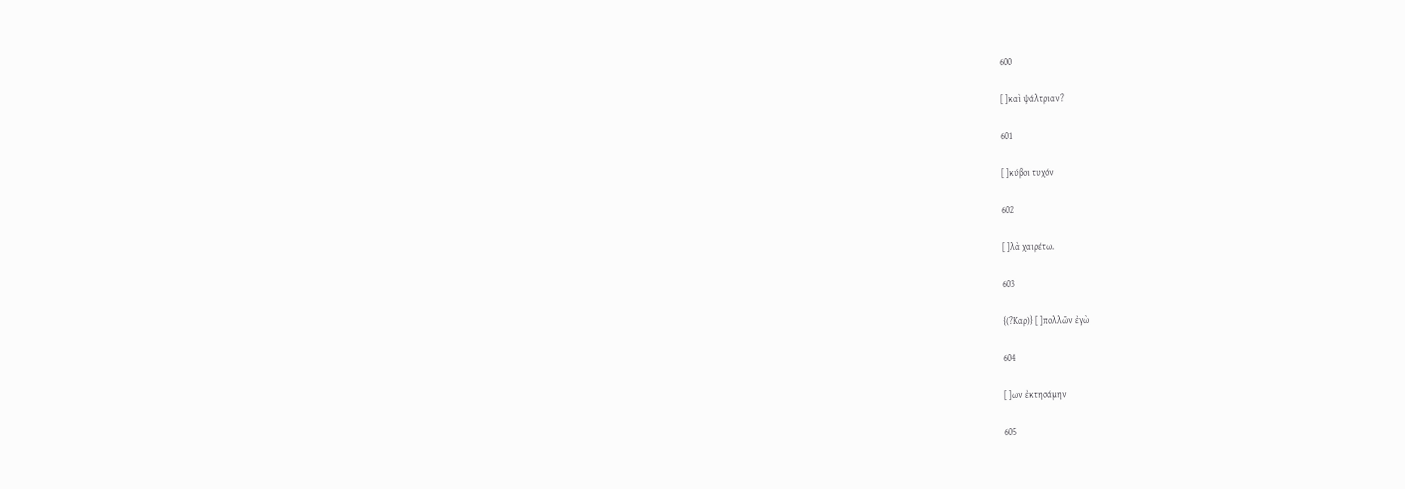600

[ ]καὶ ψάλτριαν?

601

[ ]κύβοι τυχόν

602

[ ]λὰ χαιρέτω.

603

{(?Καρ)} [ ]πολλῶν ἐγὼ

604

[ ]ων ἐκτησάμην

605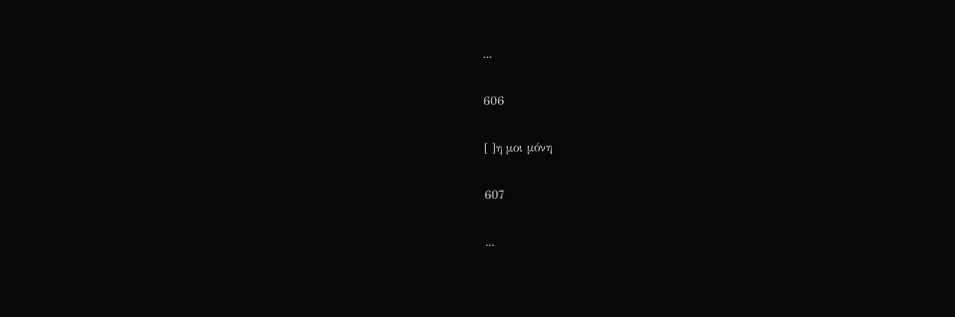...

606

[ ]η μοι μόνη

607

...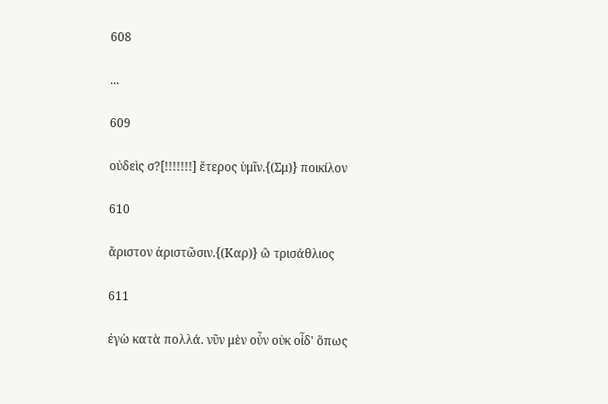608

...

609

οὐδεὶς σ?[!!!!!!!] ἕτερος ὑμῖν.{(Σμ)} ποικίλον

610

ἄριστον ἀριστῶσιν.{(Καρ)} ὢ τρισάθλιος

611

ἐγὼ κατὰ πολλά. νῦν μὲν οὖν οὐκ οἶδ' ὅπως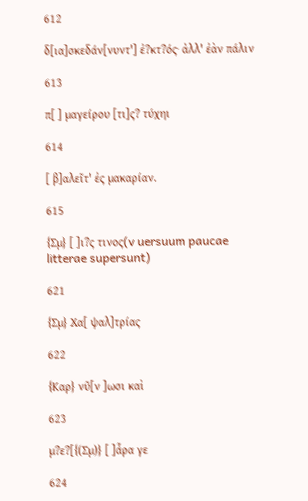612

δ[ια]σκεδάν[νυντ'] ἐ?κτ?ός· ἀλλ' ἐὰν πάλιν

613

π[ ] μαγείρου [τι]ς? τύχηι

614

[ β]αλεῖτ' ἐς μακαρίαν.

615

{Σμ} [ ]ι?ς τινος(v uersuum paucae litterae supersunt)

621

{Σμ} Χα[ ψαλ]τρίας

622

{Καρ} νῦ[ν ]ωσι καὶ

623

μ?ε?[{(Σμ)} [ ]ἆρα γε

624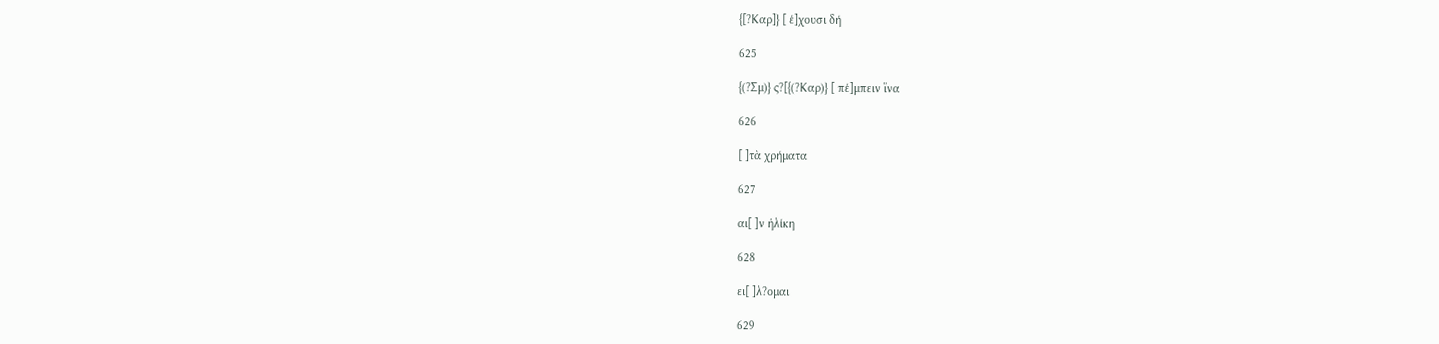{[?Καρ]} [ έ]χουσι δή

625

{(?Σμ)} ς?[{(?Καρ)} [ πέ]μπειν ἵνα

626

[ ]τὰ χρήματα

627

αι[ ]ν ἡλίκη

628

ει[ ]λ?ομαι

629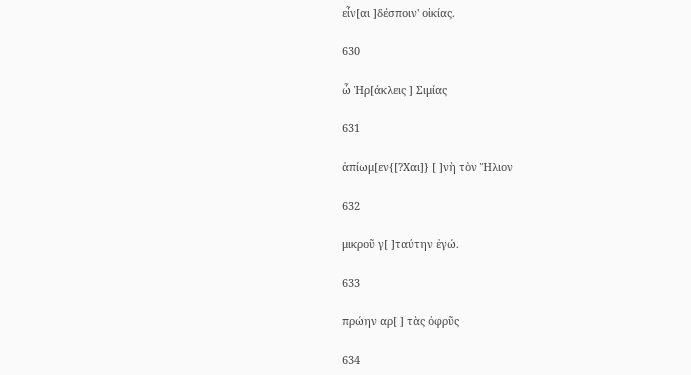εἶν[αι ]δέσποιν' οἰκίας.

630

ὦ Ἡρ[άκλεις ] Σιμίας

631

ἀπίωμ[εν{[?Χαι]} [ ]νὴ τὸν Ἥλιον

632

μικροῦ γ[ ]ταύτην ἐγώ.

633

πρώην αρ[ ] τὰς ὀφρῦς

634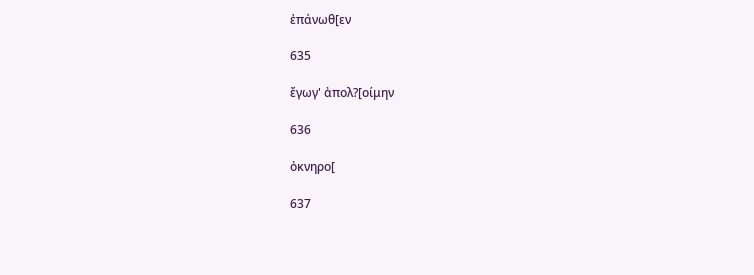ἐπάνωθ[εν

635

ἔγωγ' ἀπολ?[οίμην

636

ὀκνηρο[

637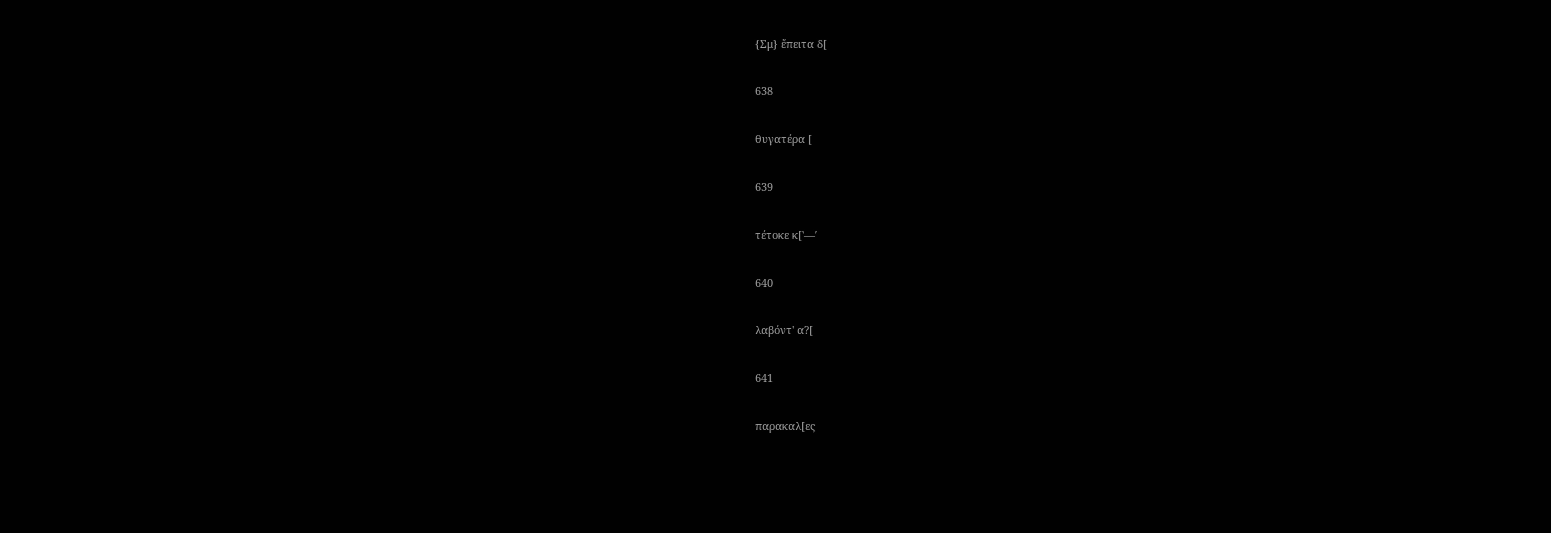{Σμ} ἔπειτα δ[

638

θυγατέρα [

639

τέτοκε κ[‵—′

640

λαβόντ' α?[

641

παρακαλ[ες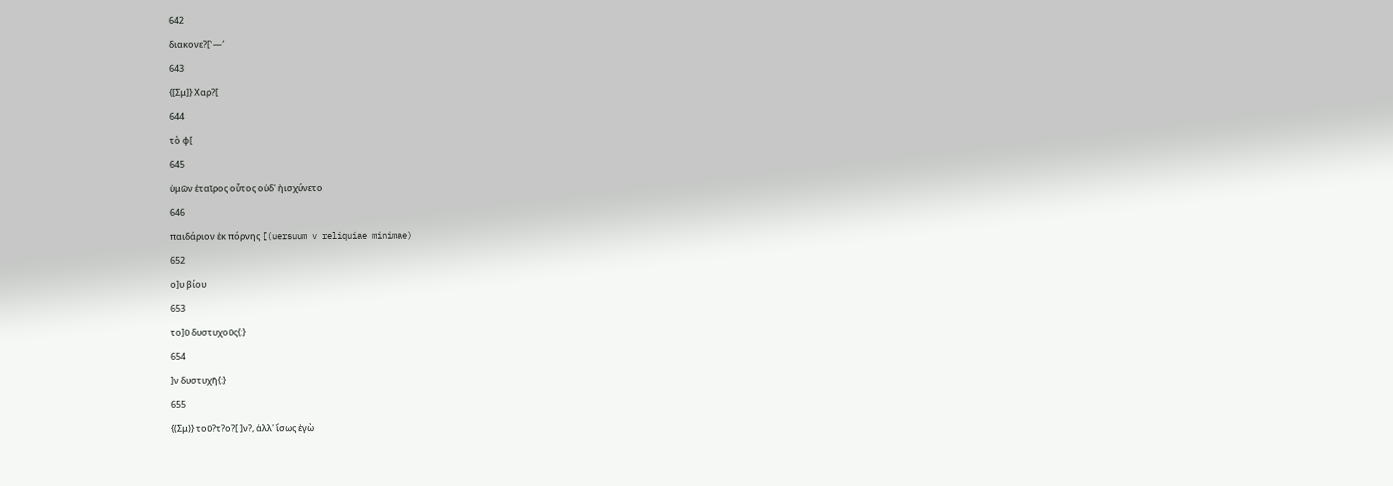642

διακονε?[‵—′

643

{[Σμ]} Χαρ?[

644

τὸ φ[

645

ὑμῶν ἑταῖρος οὗτος οὐδ' ἠισχύνετο

646

παιδάριον ἐκ πόρνης [(uersuum v reliquiae minimae)

652

ο]υ βίου

653

το]ῦ δυστυχοῦς{:}

654

]ν δυστυχῆ{:}

655

{(Σμ)} τοῦ?τ?ο?[ ]ν?, ἀλλ' ἴσως ἐγὼ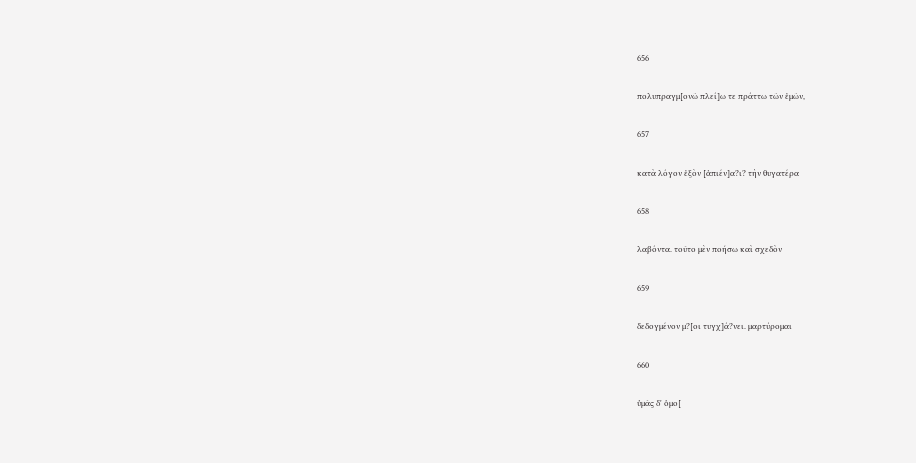656

πολυπραγμ[ονῶ πλεί]ω τε πράττω τῶν ἐμῶν,

657

κατὰ λόγον ἐξὸν [ἀπιέν]α?ι? τὴν θυγατέρα

658

λαβόντα. τοῦτο μὲν ποήσω καὶ σχεδὸν

659

δεδογμένον μ?[οι τυγχ]ά?νει. μαρτύρομαι

660

ὑμᾶς δ' ὁμο[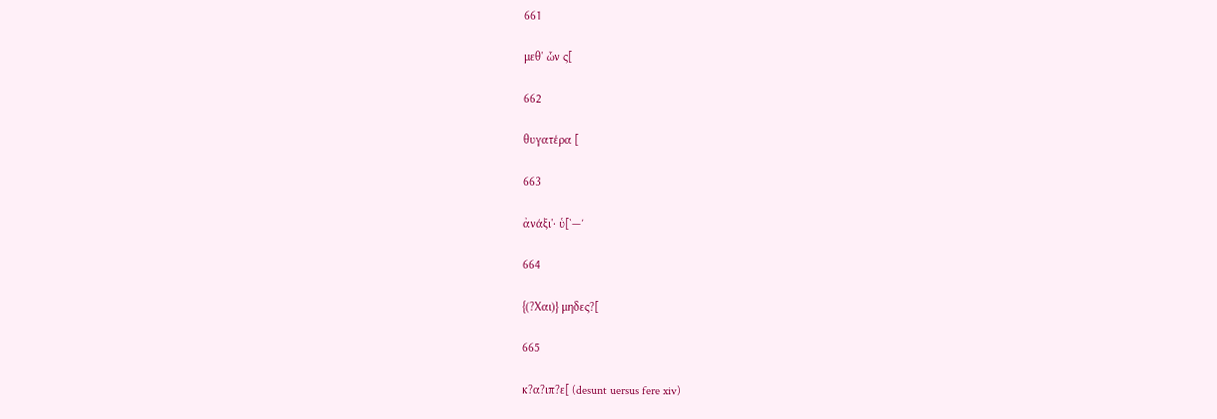661

μεθ' ὧν ς[

662

θυγατέρα [

663

ἀνάξι'· ὑ[‵—′

664

{(?Χαι)} μηδες?[

665

κ?α?ιπ?ε[ (desunt uersus fere xiv)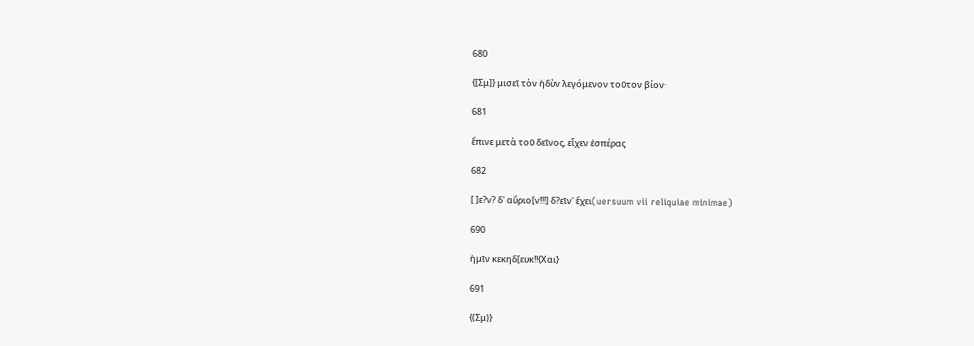680

{[Σμ]} μισεῖ τὸν ἡδὺν λεγόμενον τοῦτον βίον·

681

ἔπινε μετὰ τοῦ δεῖνος, εἶχεν ἑσπέρας

682

[ ]ε?ν? δ' αὔριο[ν!!!] δ?εῖν' ἔχει(uersuum vii reliquiae minimae)

690

ἡμῖν κεκηδ[ευκ!!{Χαι}

691

{(Σμ)}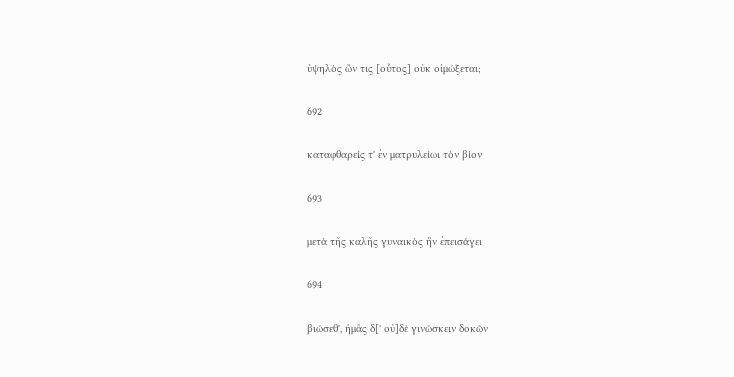ὑψηλὸς ὤν τις [οὗτος] οὐκ οἰμώξεται;

692

καταφθαρείς τ' ἐν ματρυλείωι τὸν βίον

693

μετὰ τῆς καλῆς γυναικὸς ἣν ἐπεισάγει

694

βιώσεθ', ἡμᾶς δ[' οὐ]δὲ γινώσκειν δοκῶν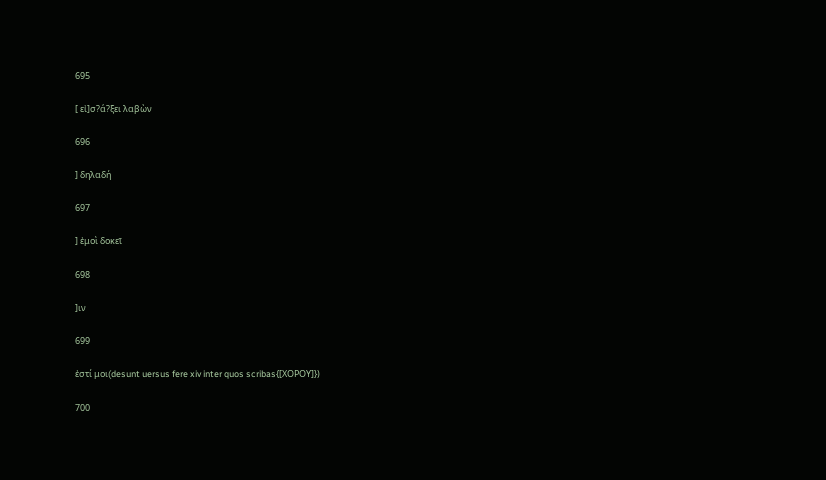695

[ εἰ]σ?ά?ξει λαβὼν

696

] δηλαδή

697

] ἐμοὶ δοκεῖ

698

]ιν

699

ἐστί μοι(desunt uersus fere xiv inter quos scribas{[ΧΟΡΟΥ]})

700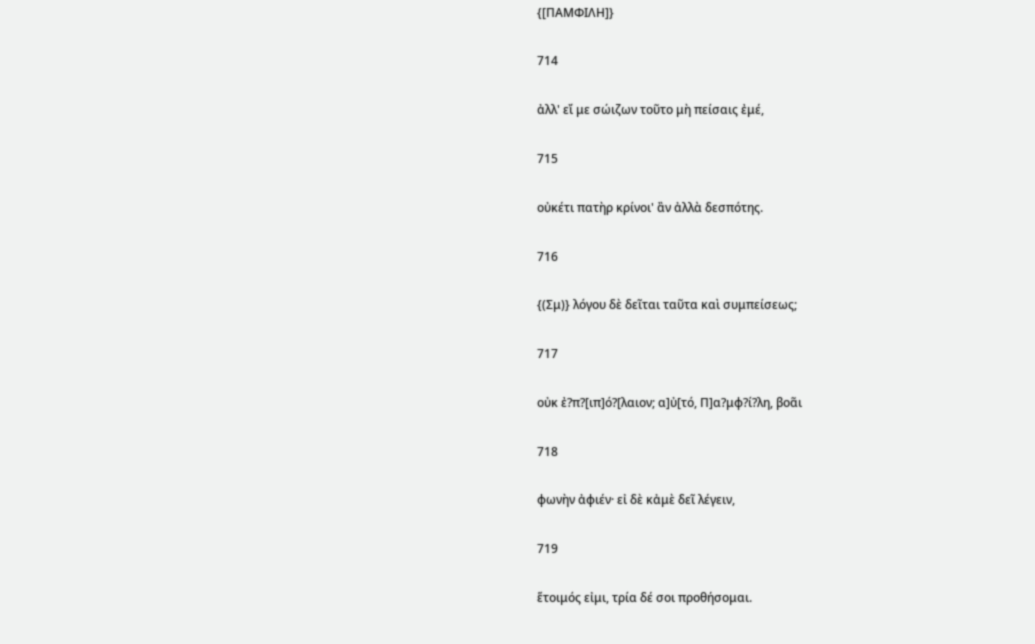{[ΠΑΜΦΙΛΗ]}

714

ἀλλ' εἴ με σώιζων τοῦτο μὴ πείσαις ἐμέ,

715

οὐκέτι πατὴρ κρίνοι' ἂν ἀλλὰ δεσπότης.

716

{(Σμ)} λόγου δὲ δεῖται ταῦτα καὶ συμπείσεως;

717

οὐκ ἐ?π?[ιπ]ό?[λαιον; α]ὐ[τό, Π]α?μφ?ί?λη, βοᾶι

718

φωνὴν ἀφιέν· εἰ δὲ κἀμὲ δεῖ λέγειν,

719

ἕτοιμός εἰμι, τρία δέ σοι προθήσομαι.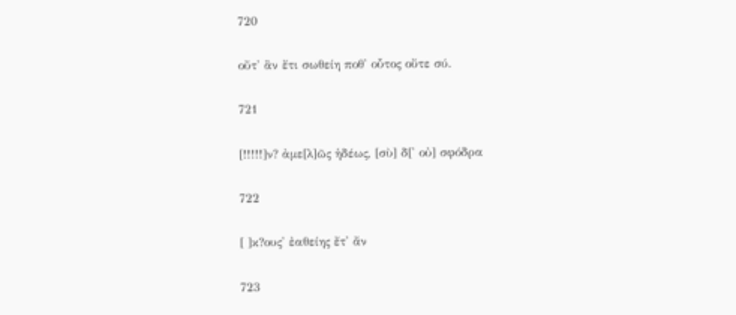720

οὔτ' ἂν ἔτι σωθείη ποθ' οὗτος οὔτε σύ.

721

[!!!!!]ν? ἀμε[λ]ῶς ἡδέως, [σὺ] δ[' οὐ] σφόδρα

722

[ ]κ?ους' ἐαθείης ἔτ' ἄν

723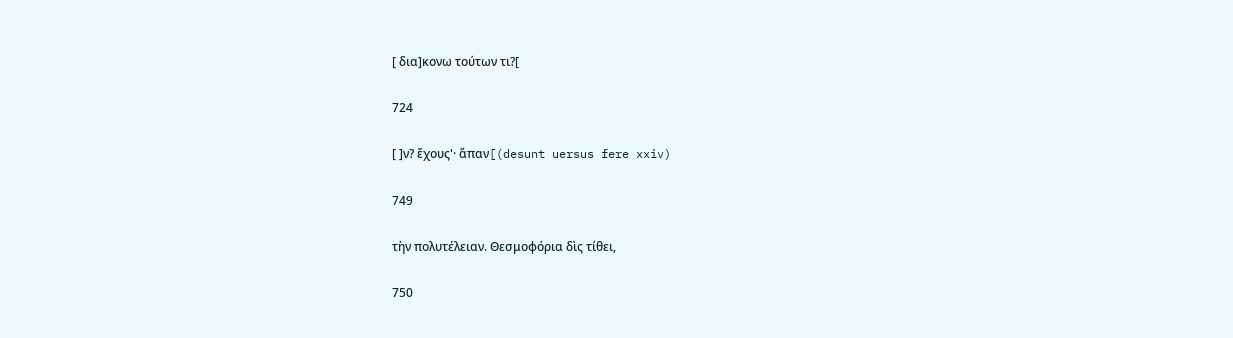[ δια]κονω τούτων τι?[

724

[ ]ν? ἔχους'· ἅπαν[(desunt uersus fere xxiv)

749

τὴν πολυτέλειαν. Θεσμοφόρια δὶς τίθει,

750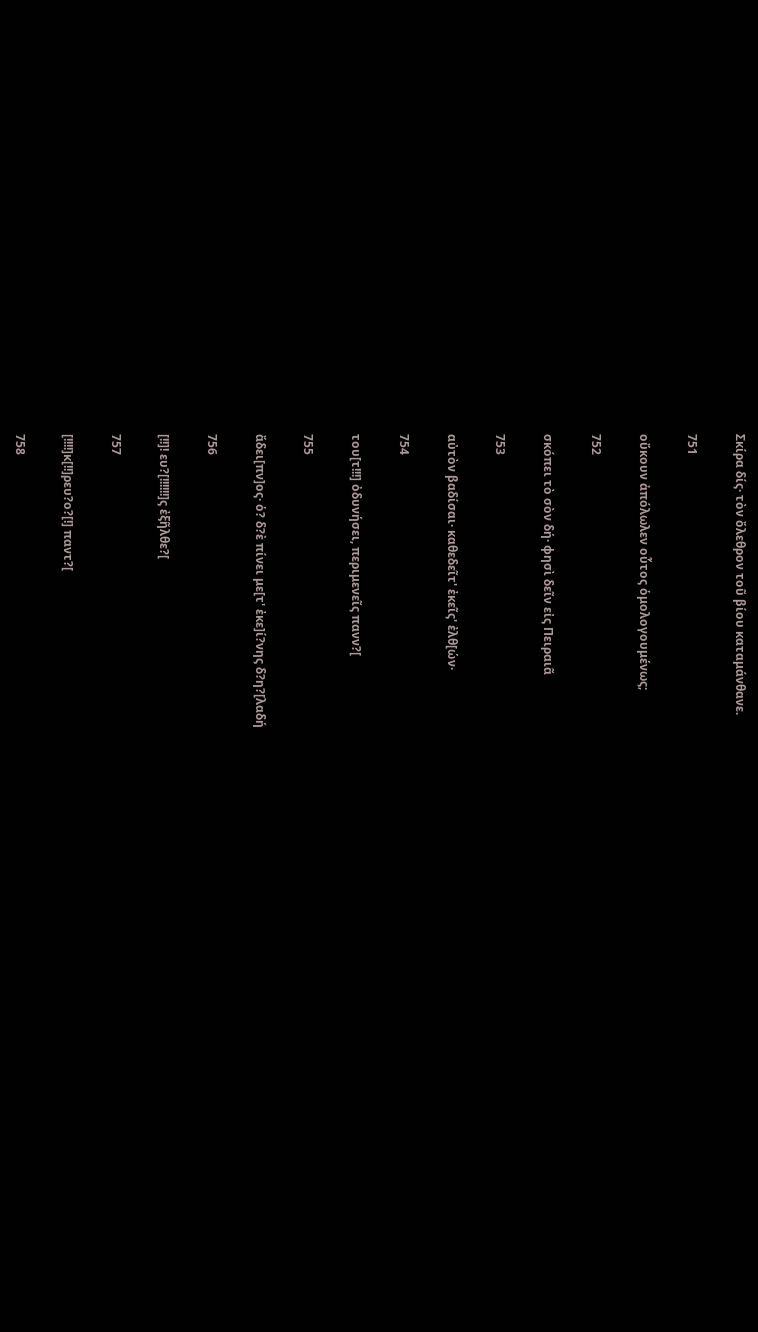Σκίρα δίς· τὸν ὄλεθρον τοῦ βίου καταμάνθανε.

751

οὔκουν ἀπόλωλεν οὗτος ὁμολογουμένως;

752

σκόπει τὸ σὸν δή· φησὶ δεῖν εἰς Πειραιᾶ

753

αὐτὸν βαδίσαι· καθεδεῖτ' ἐκεῖς' ἐλθ[ών·

754

του[τ!!!] ὀδυνήσει, περιμενεῖς πανν?[

755

ἄδει[πν]ος· ὁ? δ?ὲ πίνει με[τ' ἐκε]ί?νης δ?η?[λαδή

756

[!!]! ευ?[!!!!!!]ς ἐξῆλθε?[

757

[!!!!]κ[!!]ρευ?ο?[!] παντ?[

758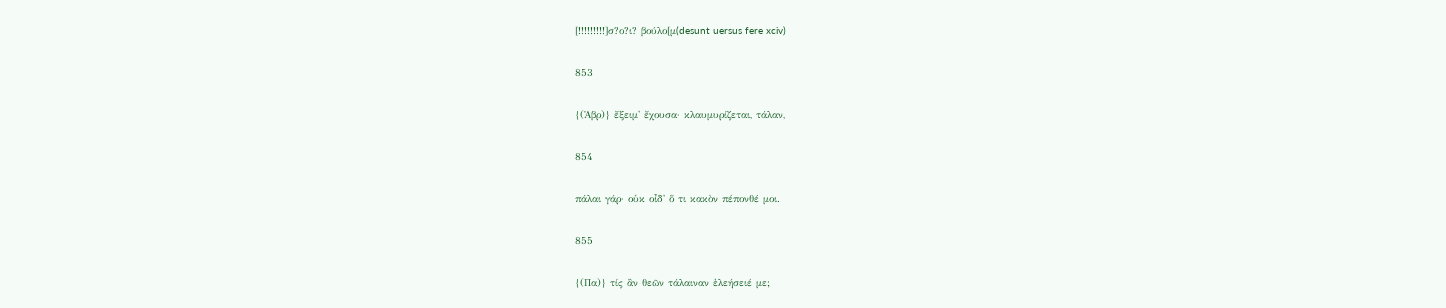[!!!!!!!!!]σ?ο?ι? βούλο[μ(desunt uersus fere xciv)

853

{(Ἁβρ)} ἔξειμ' ἔχουσα· κλαυμυρίζεται, τάλαν,

854

πάλαι γάρ· οὐκ οἶδ' ὅ τι κακὸν πέπονθέ μοι.

855

{(Πα)} τίς ἂν θεῶν τάλαιναν ἐλεήσειέ με;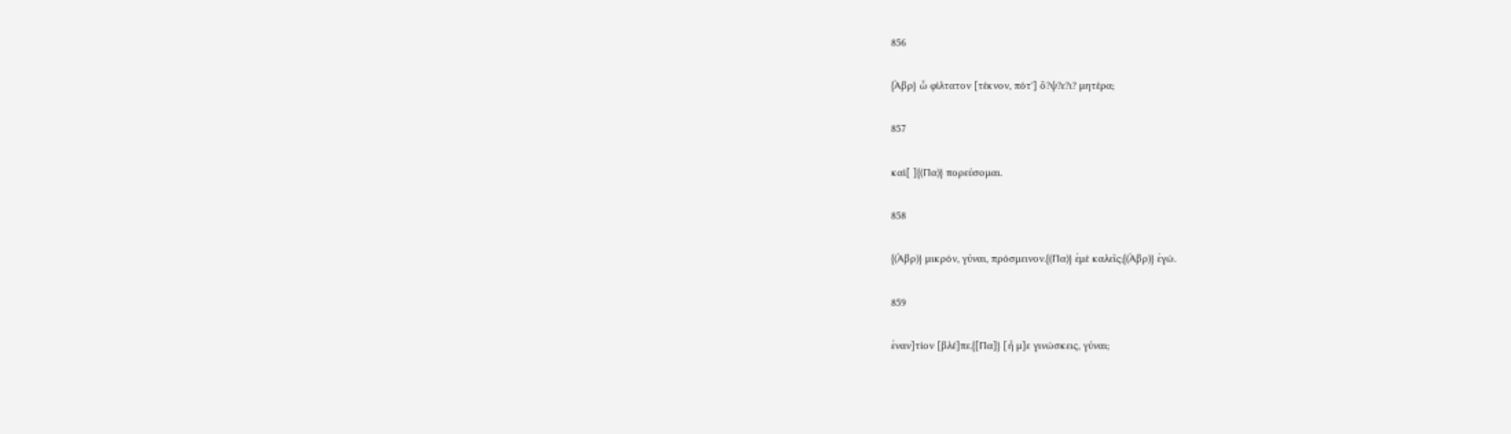856

{Ἁβρ} ὦ φίλτατον [τέκνον, πότ'] ὄ?ψ?ε?ι? μητέρα;

857

καὶ[ ]{(Πα)} πορεύσομαι.

858

{(Ἁβρ)} μικρόν, γύναι, πρόσμεινον.{(Πα)} ἐμὲ καλεῖς;{(Ἁβρ)} ἐγώ.

859

ἐναν]τίον [βλέ]πε.{[Πα]} [ἦ μ]ε γινώσκεις, γύναι;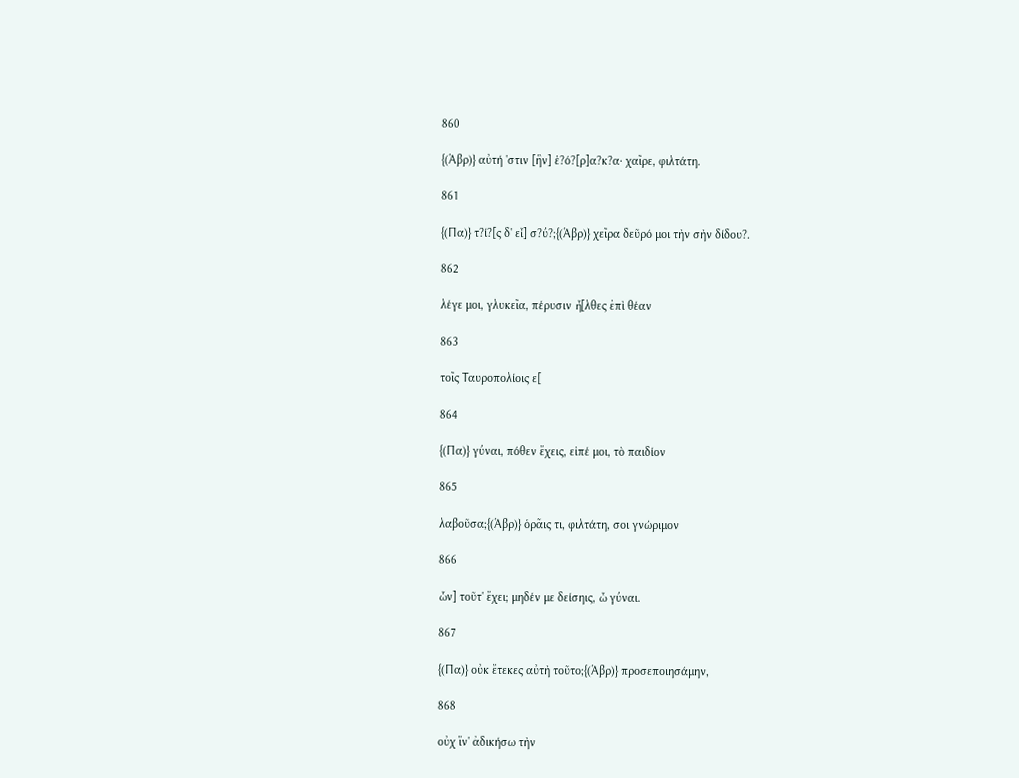860

{(Ἁβρ)} αὐτή 'στιν [ἣν] ἑ?ό?[ρ]α?κ?α· χαῖρε, φιλτάτη.

861

{(Πα)} τ?ί?[ς δ' εἶ] σ?ύ?;{(Ἁβρ)} χεῖρα δεῦρό μοι τὴν σὴν δίδου?.

862

λέγε μοι, γλυκεῖα, πέρυσιν ἦ[λθες ἐπὶ θέαν

863

τοῖς Ταυροπολίοις ε[

864

{(Πα)} γύναι, πόθεν ἔχεις, εἰπέ μοι, τὸ παιδίον

865

λαβοῦσα;{(Ἁβρ)} ὁρᾶις τι, φιλτάτη, σοι γνώριμον

866

ὧν] τοῦτ' ἔχει; μηδέν με δείσηις, ὦ γύναι.

867

{(Πα)} οὐκ ἔτεκες αὐτὴ τοῦτο;{(Ἁβρ)} προσεποιησάμην,

868

οὐχ ἵν' ἀδικήσω τὴν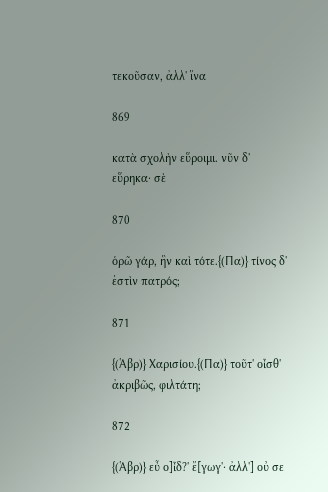τεκοῦσαν, ἀλλ' ἵνα

869

κατὰ σχολὴν εὕροιμι. νῦν δ' εὕρηκα· σὲ

870

ὁρῶ γάρ, ἣν καὶ τότε.{(Πα)} τίνος δ' ἐστὶν πατρός;

871

{(Ἁβρ)} Χαρισίου.{(Πα)} τοῦτ' οἶσθ' ἀκριβῶς, φιλτάτη;

872

{(Ἁβρ)} εὖ ο]ἶδ?' ἔ[γωγ'· ἀλλ'] οὐ σε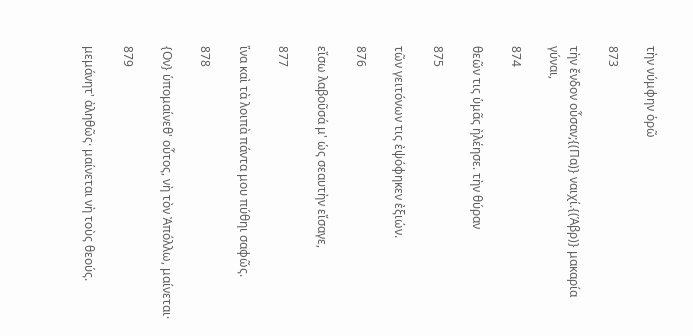τὴν νύμφην ὁρῶ

873

τὴν ἔνδον οὖσαν;{(Πα)} ναιχί.{(Ἁβρ)} μακαρία γύναι,

874

θεῶν τις ὑμᾶς ἠλέησε. τὴν θύραν

875

τῶν γειτόνων τις ἐψόφηκεν ἐξιών.

876

εἴσω λαβοῦσά μ' ὡς σεαυτὴν εἴσαγε,

877

ἵνα καὶ τὰ λοιπὰ πάντα μου πύθηι σαφῶς.

878

{Ον} ὑπομαίνεθ' οὗτος, νὴ τὸν Ἀπόλλω, μαίνεται·

879

μεμάνητ' ἀληθῶς· μαίνεται νὴ τοὺς θεούς.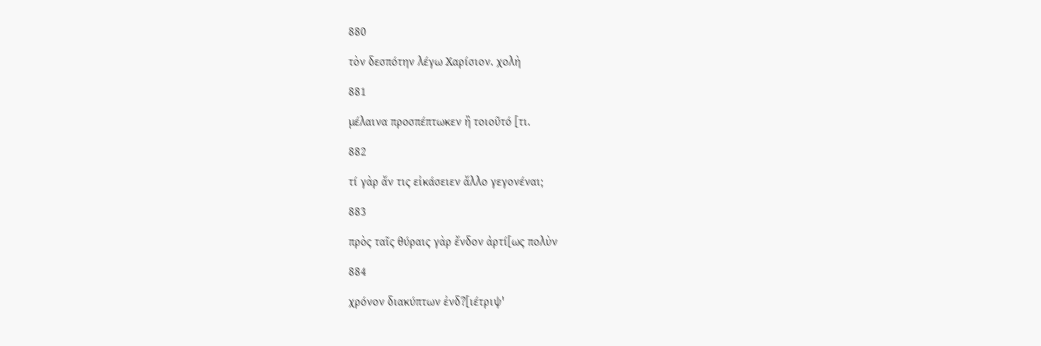880

τὸν δεσπότην λέγω Χαρίσιον. χολὴ

881

μέλαινα προσπέπτωκεν ἢ τοιοῦτό [τι.

882

τί γὰρ ἄν τις εἰκάσειεν ἄλλο γεγονέναι;

883

πρὸς ταῖς θύραις γὰρ ἔνδον ἀρτί[ως πολὺν

884

χρόνον διακύπτων ἐνδ?[ιέτριψ'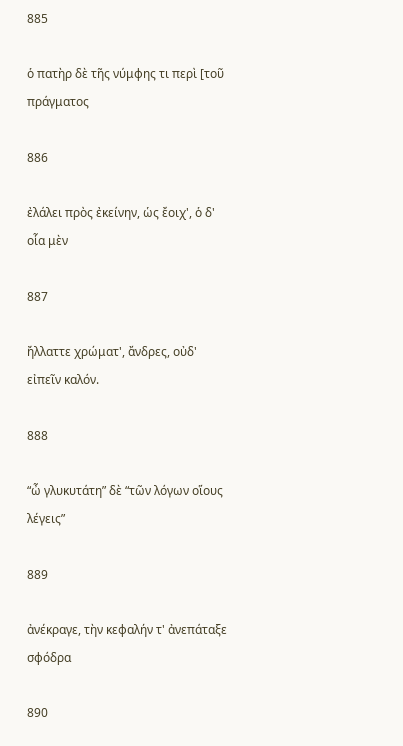885

ὁ πατὴρ δὲ τῆς νύμφης τι περὶ [τοῦ πράγματος

886

ἐλάλει πρὸς ἐκείνην, ὡς ἔοιχ', ὁ δ' οἷα μὲν

887

ἤλλαττε χρώματ', ἄνδρες, οὐδ' εἰπεῖν καλόν.

888

“ὦ γλυκυτάτη” δὲ “τῶν λόγων οἵους λέγεις”

889

ἀνέκραγε, τὴν κεφαλήν τ' ἀνεπάταξε σφόδρα

890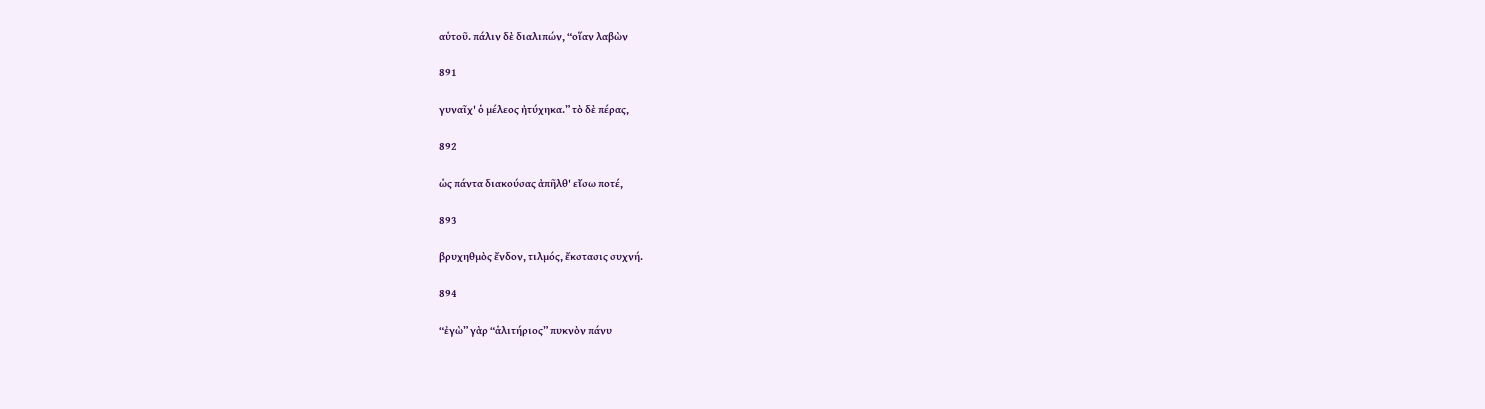αὑτοῦ. πάλιν δὲ διαλιπών, “οἵαν λαβὼν

891

γυναῖχ' ὁ μέλεος ἠτύχηκα.” τὸ δὲ πέρας,

892

ὡς πάντα διακούσας ἀπῆλθ' εἴσω ποτέ,

893

βρυχηθμὸς ἔνδον, τιλμός, ἔκστασις συχνή.

894

“ἐγὼ” γὰρ “ἁλιτήριος” πυκνὸν πάνυ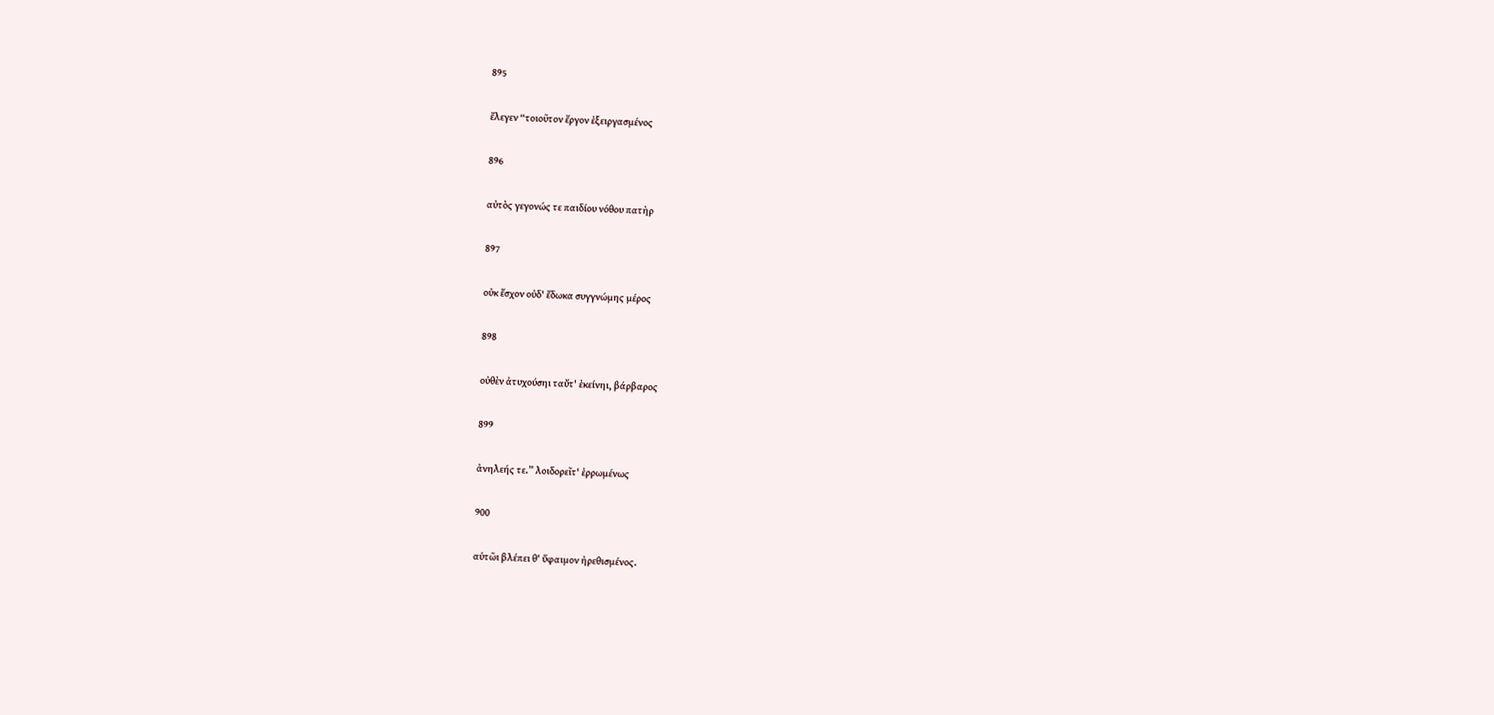895

ἔλεγεν “τοιοῦτον ἔργον ἐξειργασμένος

896

αὐτὸς γεγονώς τε παιδίου νόθου πατὴρ

897

οὐκ ἔσχον οὐδ' ἔδωκα συγγνώμης μέρος

898

οὐθὲν ἀτυχούσηι ταὔτ' ἐκείνηι, βάρβαρος

899

ἀνηλεής τε.” λοιδορεῖτ' ἐρρωμένως

900

αὑτῶι βλέπει θ' ὕφαιμον ἠρεθισμένος.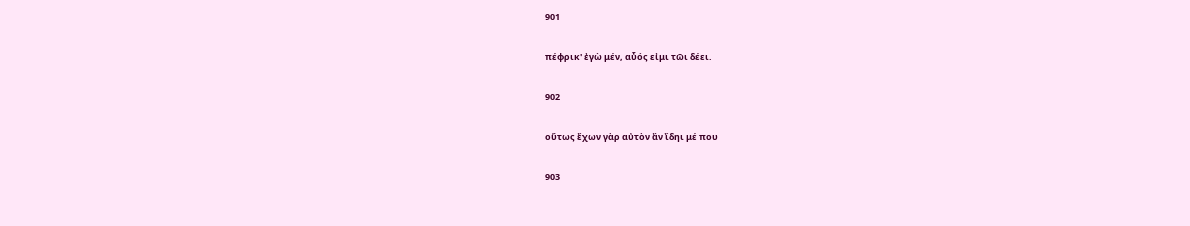901

πέφρικ' ἐγὼ μέν, αὖός εἰμι τῶι δέει.

902

οὕτως ἔχων γὰρ αὐτὸν ἂν ἴδηι μέ που

903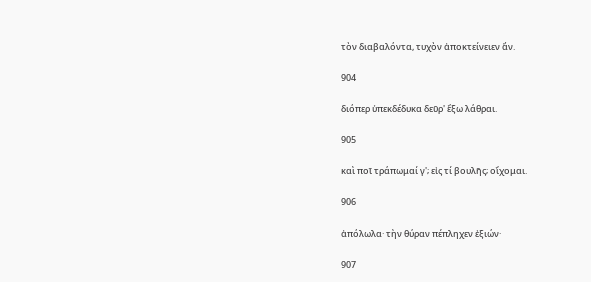τὸν διαβαλόντα, τυχὸν ἀποκτείνειεν ἄν.

904

διόπερ ὑπεκδέδυκα δεῦρ' ἔξω λάθραι.

905

καὶ ποῖ τράπωμαί γ'; εἰς τί βουλῆς; οἴχομαι.

906

ἀπόλωλα· τὴν θύραν πέπληχεν ἐξιών·

907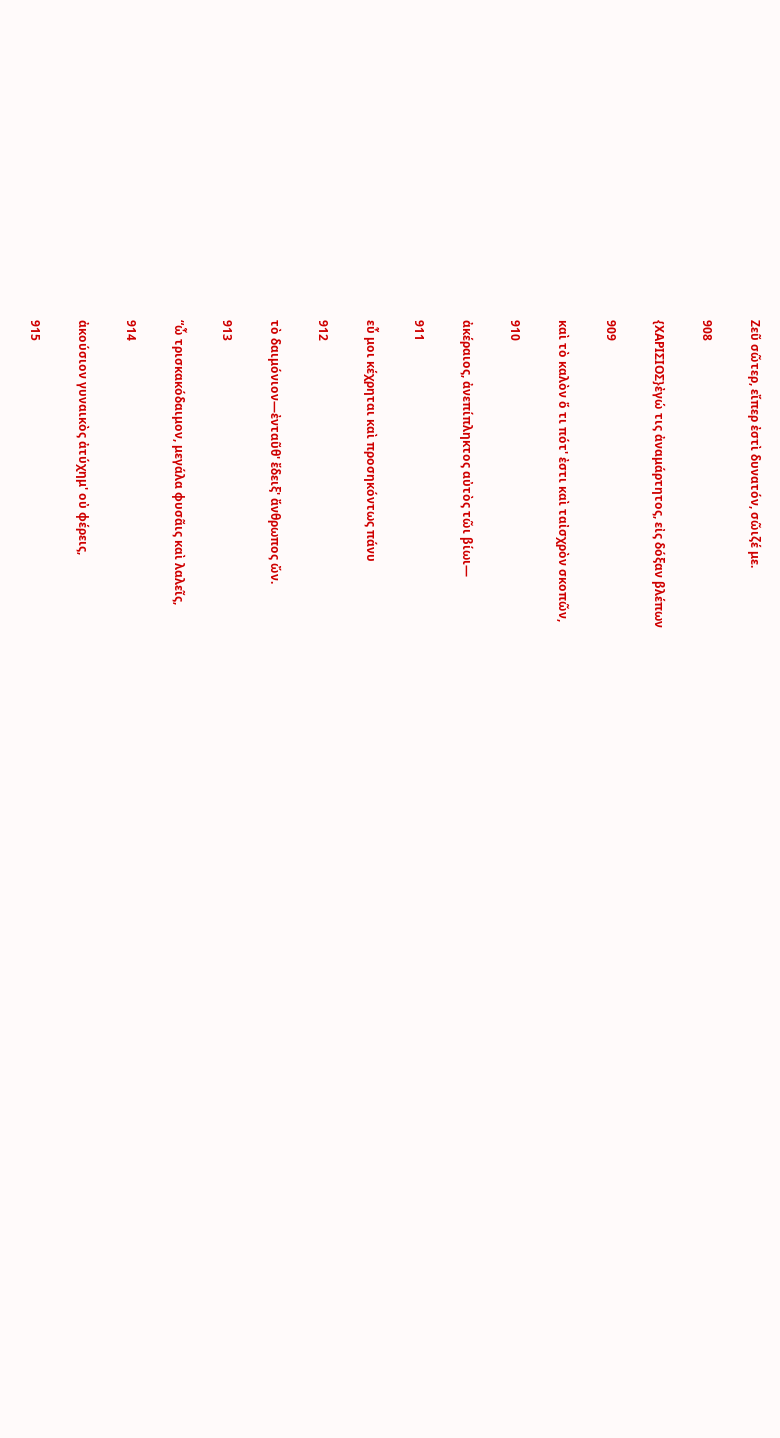Ζεῦ σῶτερ, εἴπερ ἐστὶ δυνατόν, σῶιζέ με.

908

{ΧΑΡΙΣΙΟΣ}ἐγώ τις ἀναμάρτητος, εἰς δόξαν βλέπων

909

καὶ τὸ καλὸν ὅ τι πότ' ἐστι καὶ ταἰσχρὸν σκοπῶν,

910

ἀκέραιος, ἀνεπίπληκτος αὐτὸς τῶι βίωι—

911

εὖ μοι κέχρηται καὶ προσηκόντως πάνυ

912

τὸ δαιμόνιον—ἐνταῦθ' ἔδειξ' ἄνθρωπος ὤν.

913

“ὦ τρισκακόδαιμον, μεγάλα φυσᾶις καὶ λαλεῖς,

914

ἀκούσιον γυναικὸς ἀτύχημ' οὐ φέρεις,

915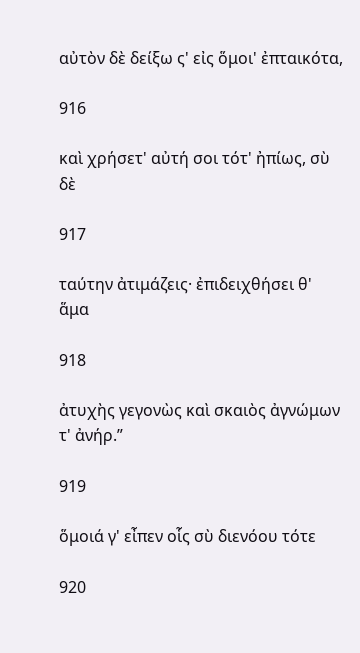αὐτὸν δὲ δείξω ς' εἰς ὅμοι' ἐπταικότα,

916

καὶ χρήσετ' αὐτή σοι τότ' ἠπίως, σὺ δὲ

917

ταύτην ἀτιμάζεις· ἐπιδειχθήσει θ' ἅμα

918

ἀτυχὴς γεγονὼς καὶ σκαιὸς ἀγνώμων τ' ἀνήρ.”

919

ὅμοιά γ' εἶπεν οἷς σὺ διενόου τότε

920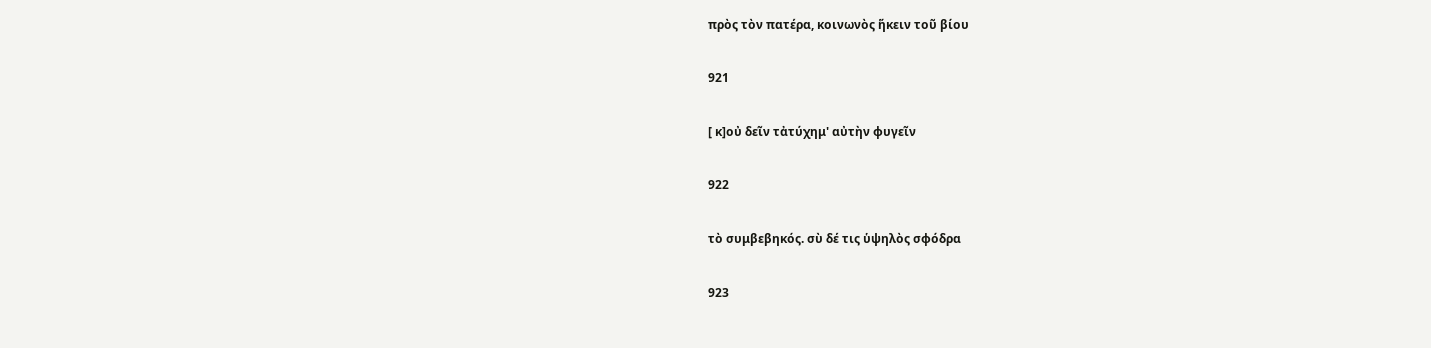πρὸς τὸν πατέρα, κοινωνὸς ἥκειν τοῦ βίου

921

[ κ]οὐ δεῖν τἀτύχημ' αὐτὴν φυγεῖν

922

τὸ συμβεβηκός. σὺ δέ τις ὑψηλὸς σφόδρα

923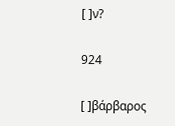[ ]ν?

924

[ ]βάρβαρος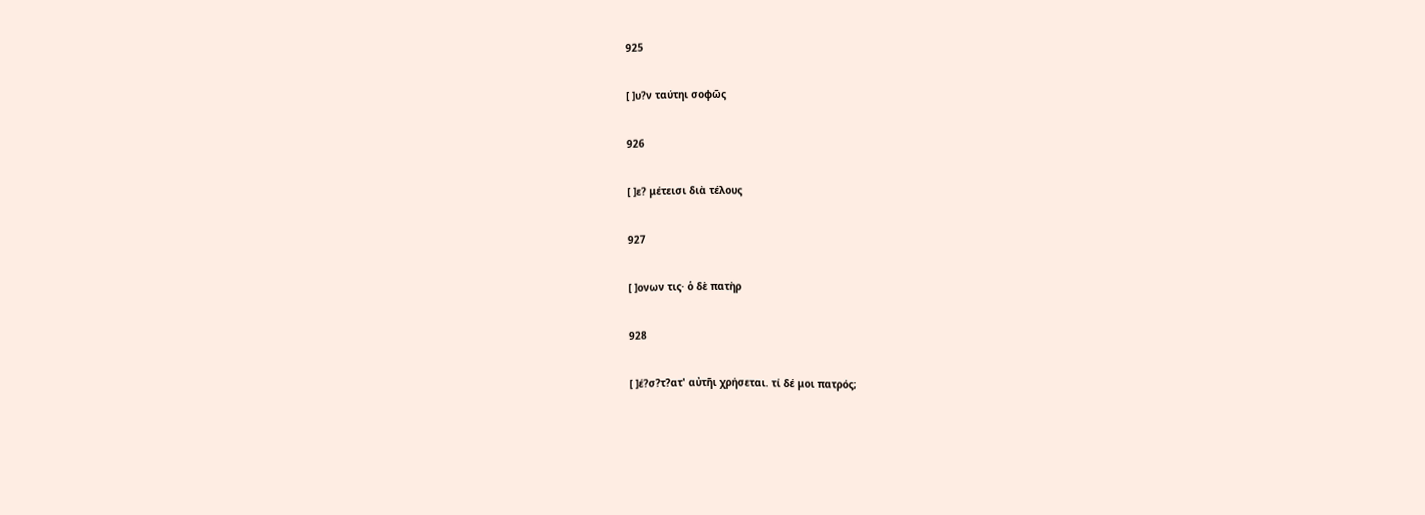925

[ ]υ?ν ταύτηι σοφῶς

926

[ ]ε? μέτεισι διὰ τέλους

927

[ ]ονων τις· ὁ δὲ πατὴρ

928

[ ]έ?σ?τ?ατ' αὐτῆι χρήσεται. τί δέ μοι πατρός;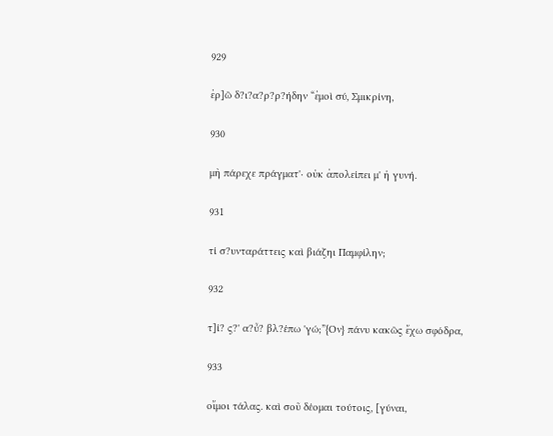929

ἐρ]ῶ δ?ι?α?ρ?ρ?ήδην “ἐμοὶ σύ, Σμικρίνη,

930

μὴ πάρεχε πράγματ'· οὐκ ἀπολείπει μ' ἡ γυνή.

931

τί σ?υνταράττεις καὶ βιάζηι Παμφίλην;

932

τ]ί? ς?' α?ὖ? βλ?έπω 'γώ;”{Ον} πάνυ κακῶς ἔχω σφόδρα,

933

οἴμοι τάλας. καὶ σοῦ δέομαι τούτοις, [γύναι,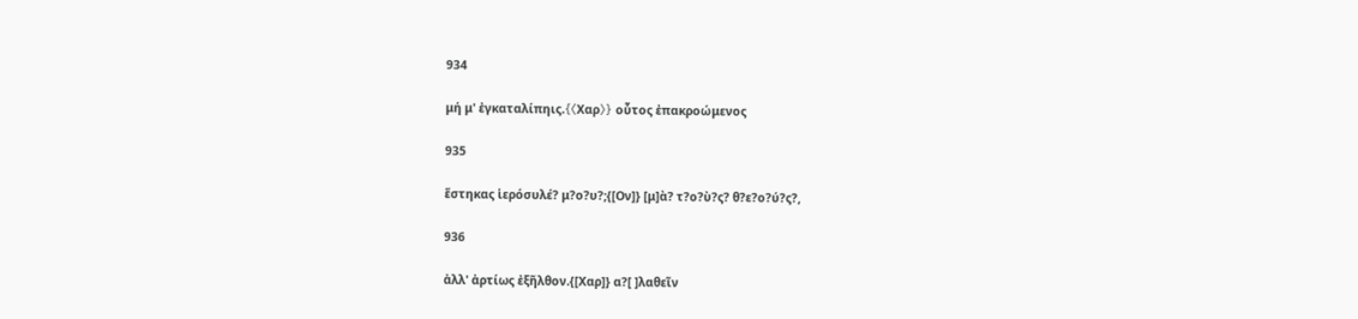934

μή μ' ἐγκαταλίπηις.{〈Χαρ〉} οὗτος ἐπακροώμενος

935

ἕστηκας ἱερόσυλέ? μ?ο?υ?;{[Ον]} [μ]ὰ? τ?ο?ὺ?ς? θ?ε?ο?ύ?ς?,

936

ἀλλ' ἀρτίως ἐξῆλθον.{[Χαρ]} α?[ ]λαθεῖν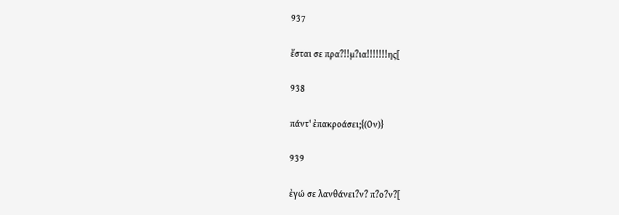937

ἔσται σε πρα?!!μ?ια!!!!!!!ης[

938

πάντ' ἐπακροάσει;{(Ον)}

939

ἐγώ σε λανθάνει?ν? π?ο?ν?[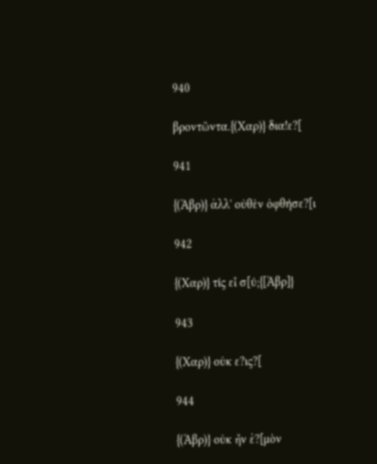940

βροντῶντα.{(Χαρ)} δια!ε?[

941

{(Ἁβρ)} ἀλλ' οὐθὲν ὀφθήσε?[ι

942

{(Χαρ)} τίς εἶ σ[ύ;{[Ἁβρ]}

943

{(Χαρ)} οὐκ ε?ις?[

944

{(Ἁβρ)} οὐκ ἦν ἐ?[μὸν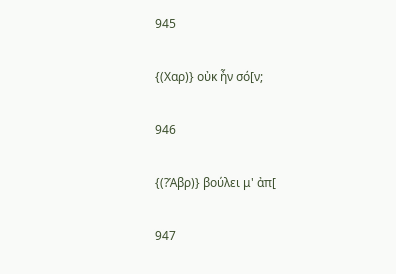945

{(Χαρ)} οὐκ ἦν σό[ν;

946

{(?Ἁβρ)} βούλει μ' ἀπ[

947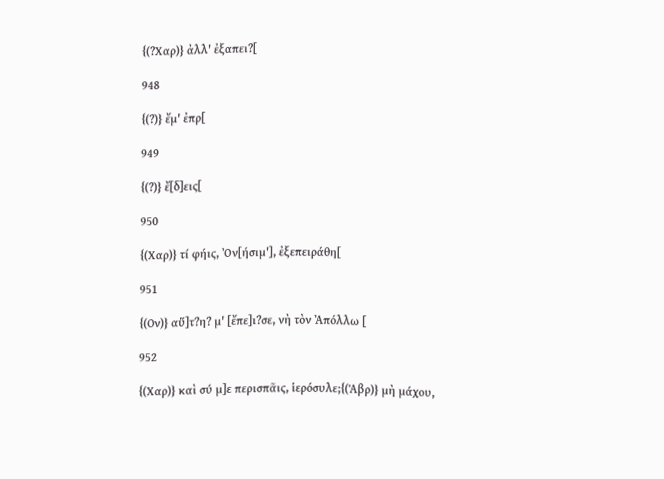{(?Χαρ)} ἀλλ' ἐξαπει?[

948

{(?)} ἔμ' ἐπρ[

949

{(?)} ἔ[δ]εις[

950

{(Χαρ)} τί φήις, Ὀν[ήσιμ'], ἐξεπειράθη[

951

{(Ον)} αὕ]τ?η? μ' [ἔπε]ι?σε, νὴ τὸν Ἀπόλλω [

952

{(Χαρ)} καὶ σύ μ]ε περισπᾶις, ἱερόσυλε;{(Ἁβρ)} μὴ μάχου,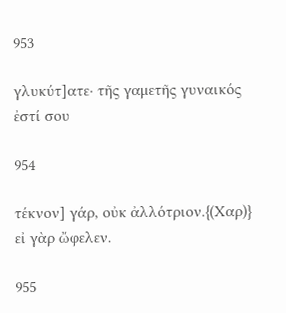953

γλυκύτ]ατε· τῆς γαμετῆς γυναικός ἐστί σου

954

τέκνον] γάρ, οὐκ ἀλλότριον.{(Χαρ)} εἰ γὰρ ὤφελεν.

955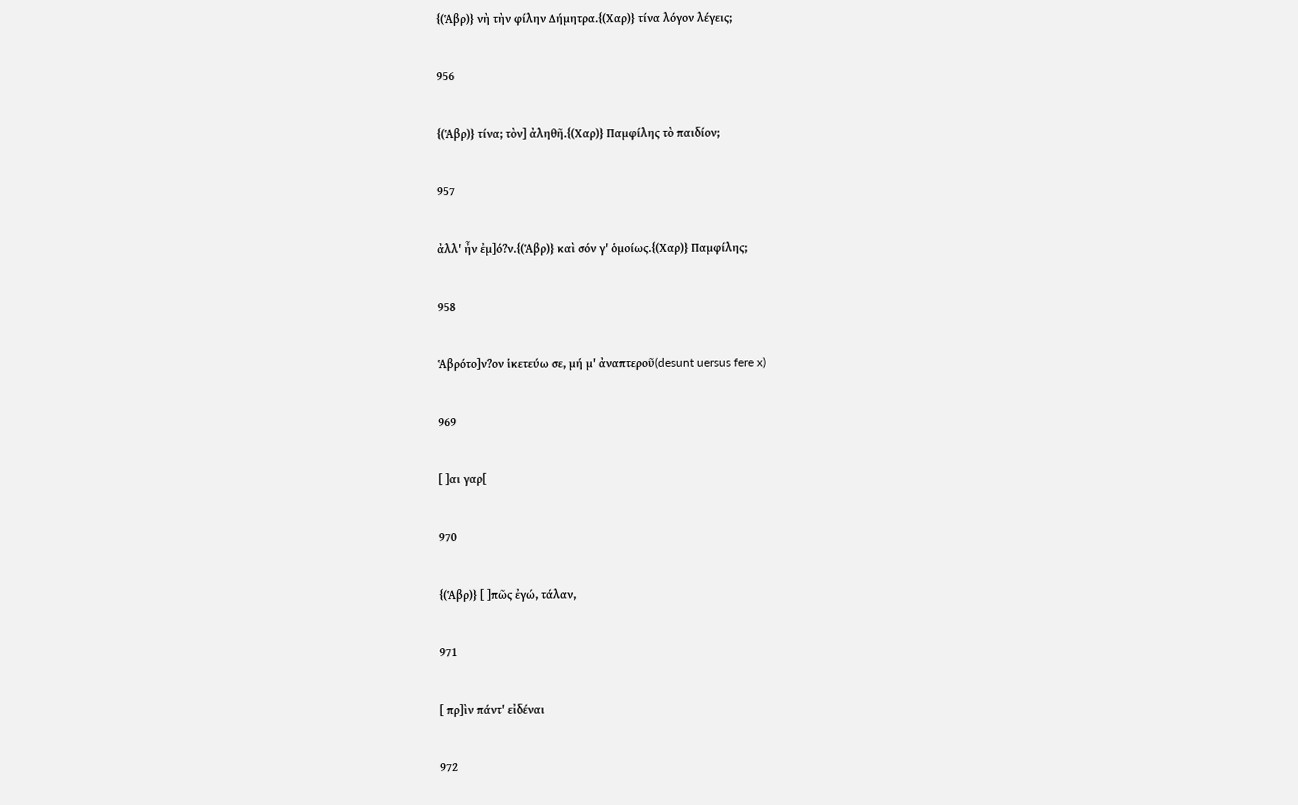{(Ἁβρ)} νὴ τὴν φίλην Δήμητρα.{(Χαρ)} τίνα λόγον λέγεις;

956

{(Ἁβρ)} τίνα; τὸν] ἀληθῆ.{(Χαρ)} Παμφίλης τὸ παιδίον;

957

ἀλλ' ἦν ἐμ]ό?ν.{(Ἁβρ)} καὶ σόν γ' ὁμοίως.{(Χαρ)} Παμφίλης;

958

Ἁβρότο]ν?ον ἱκετεύω σε, μή μ' ἀναπτεροῦ(desunt uersus fere x)

969

[ ]αι γαρ[

970

{(Ἁβρ)} [ ]πῶς ἐγώ, τάλαν,

971

[ πρ]ὶν πάντ' εἰδέναι

972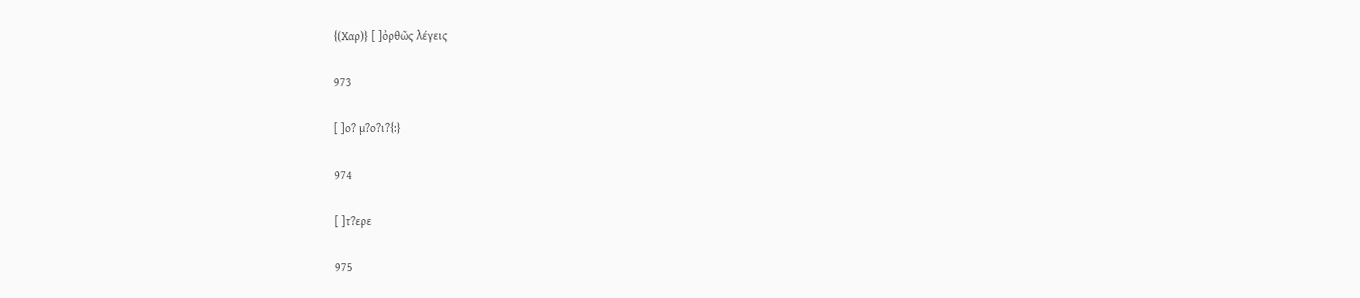{(Χαρ)} [ ]ὀρθῶς λέγεις

973

[ ]ο? μ?ο?ι?{:}

974

[ ]τ?ερε

975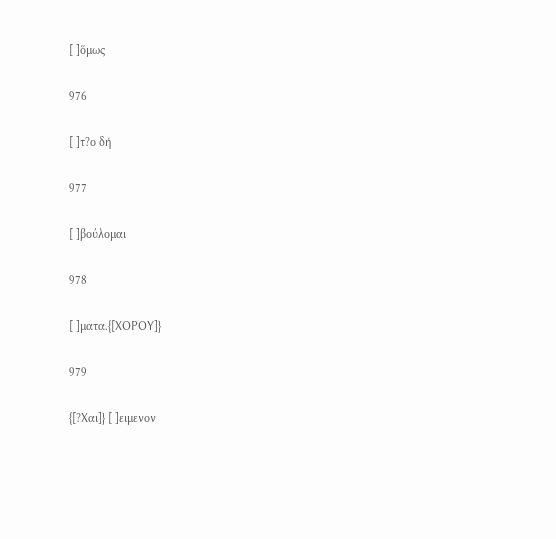[ ]ὅμως

976

[ ]τ?ο δή

977

[ ]βούλομαι

978

[ ]ματα.{[ΧΟΡΟΥ]}

979

{[?Χαι]} [ ]ειμενον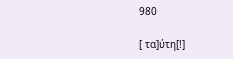980

[ τα]ύτη[!]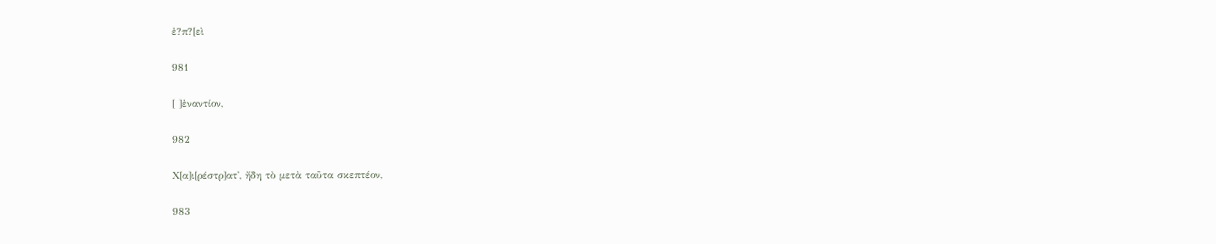ἐ?π?[εὶ

981

[ ]ἐναντίον,

982

Χ[α]ι[ρέστρ]ατ', ἤδη τὸ μετὰ ταῦτα σκεπτέον,

983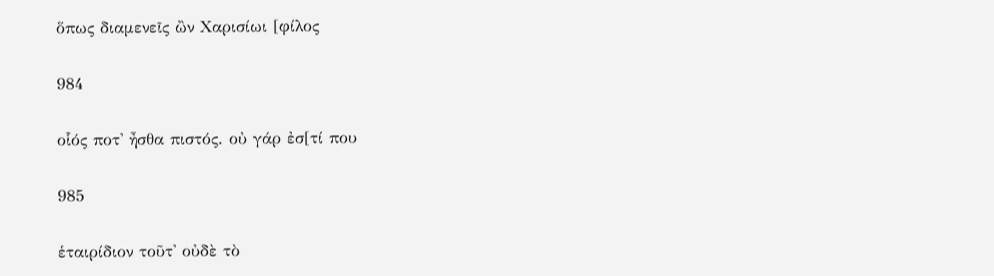ὅπως διαμενεῖς ὢν Χαρισίωι [φίλος

984

οἷός ποτ' ἦσθα πιστός. οὐ γάρ ἐσ[τί που

985

ἑταιρίδιον τοῦτ' οὐδὲ τὸ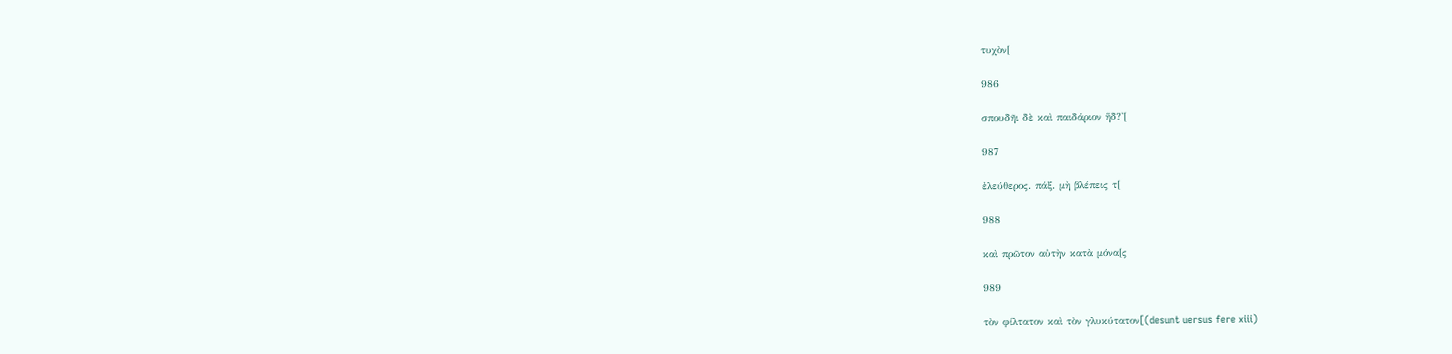τυχὸν[

986

σπουδῆι δὲ καὶ παιδάριον ἥδ?'[

987

ἐλεύθερος. πάξ. μὴ βλέπεις τ[

988

καὶ πρῶτον αὐτὴν κατὰ μόνα[ς

989

τὸν φίλτατον καὶ τὸν γλυκύτατον[(desunt uersus fere xiii)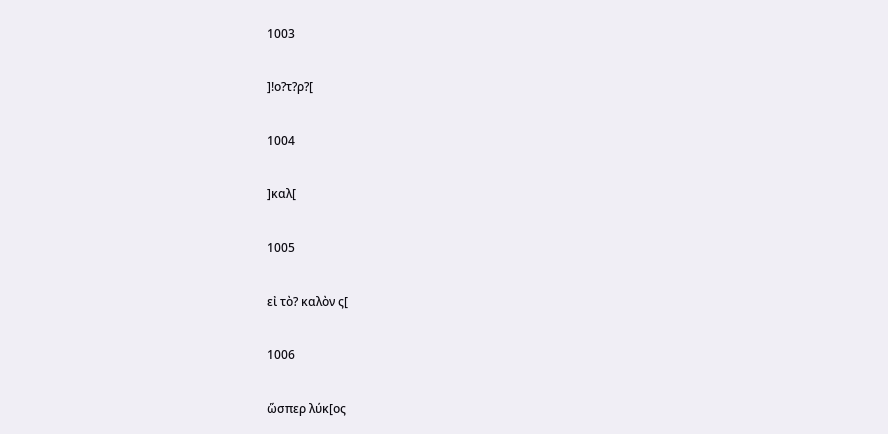1003

]!ο?τ?ρ?[

1004

]καλ[

1005

εἰ τὸ? καλὸν ς[

1006

ὥσπερ λύκ[ος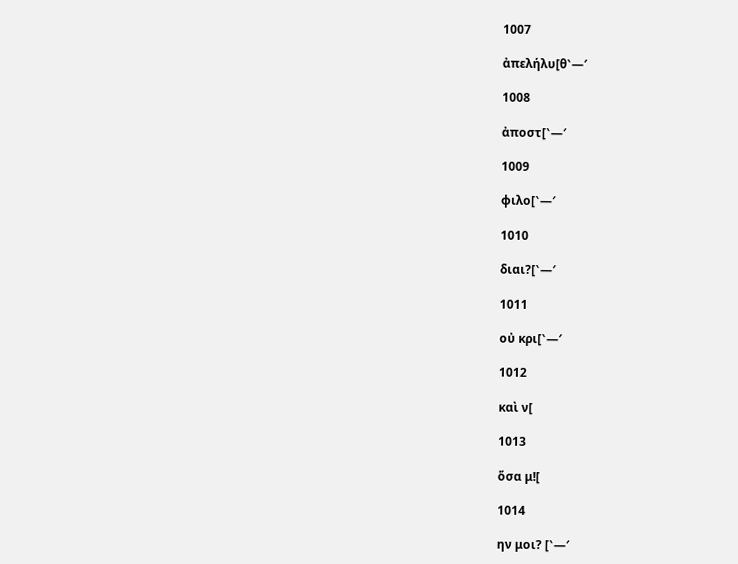1007

ἀπελήλυ[θ‵—′

1008

ἀποστ[‵—′

1009

φιλο[‵—′

1010

διαι?[‵—′

1011

οὐ κρι[‵—′

1012

καὶ ν[

1013

ὅσα μ![

1014

ην μοι? [‵—′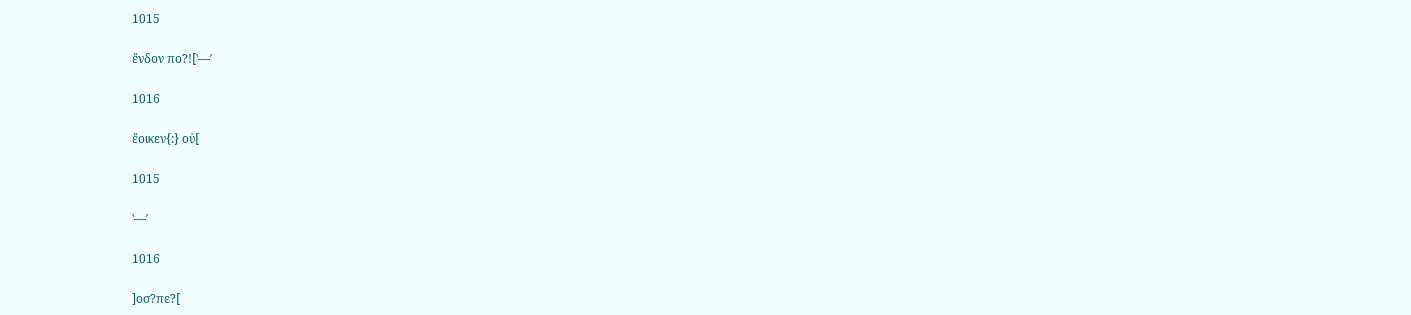1015

ἔνδον πο?![‵—′

1016

ἔοικεν{:} οὐ[

1015

‵—′

1016

]οσ?πε?[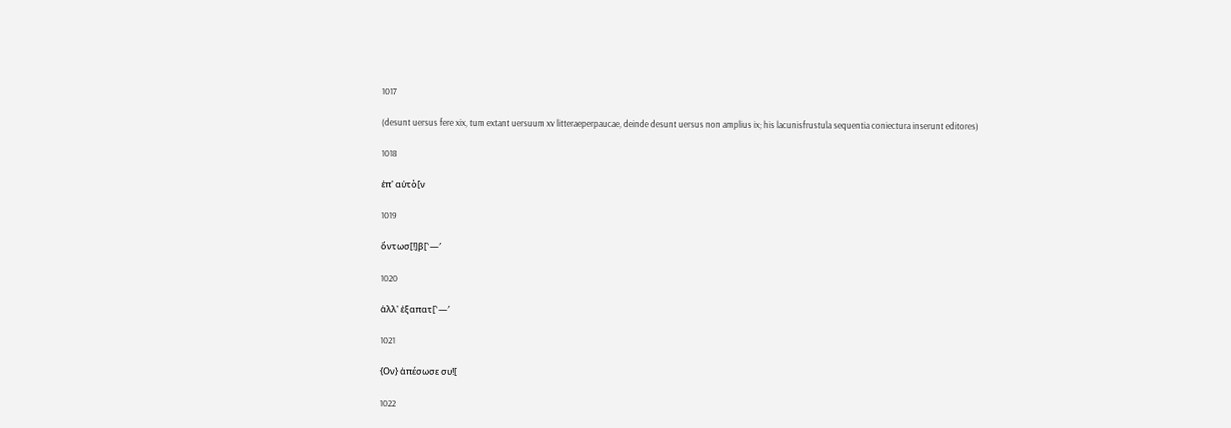1017

(desunt uersus fere xix, tum extant uersuum xv litteraeperpaucae, deinde desunt uersus non amplius ix; his lacunisfrustula sequentia coniectura inserunt editores)

1018

ἐπ' αὐτὸ[ν

1019

ὄντωσ[!]β[‵—′

1020

ἀλλ' ἐξαπατ[‵—′

1021

{Ον} ἀπέσωσε συ![

1022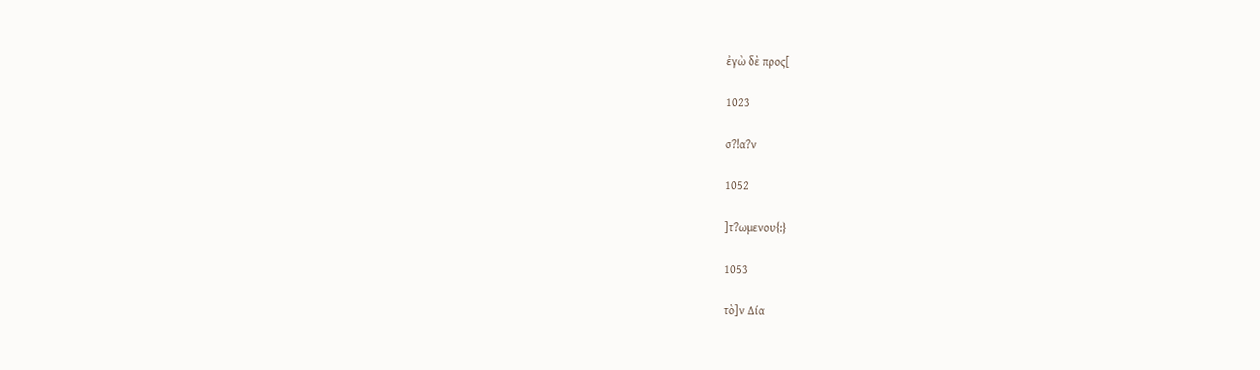ἐγὼ δὲ προς[

1023

σ?!α?ν

1052

]τ?ωμενου{:}

1053

τὸ]ν Δία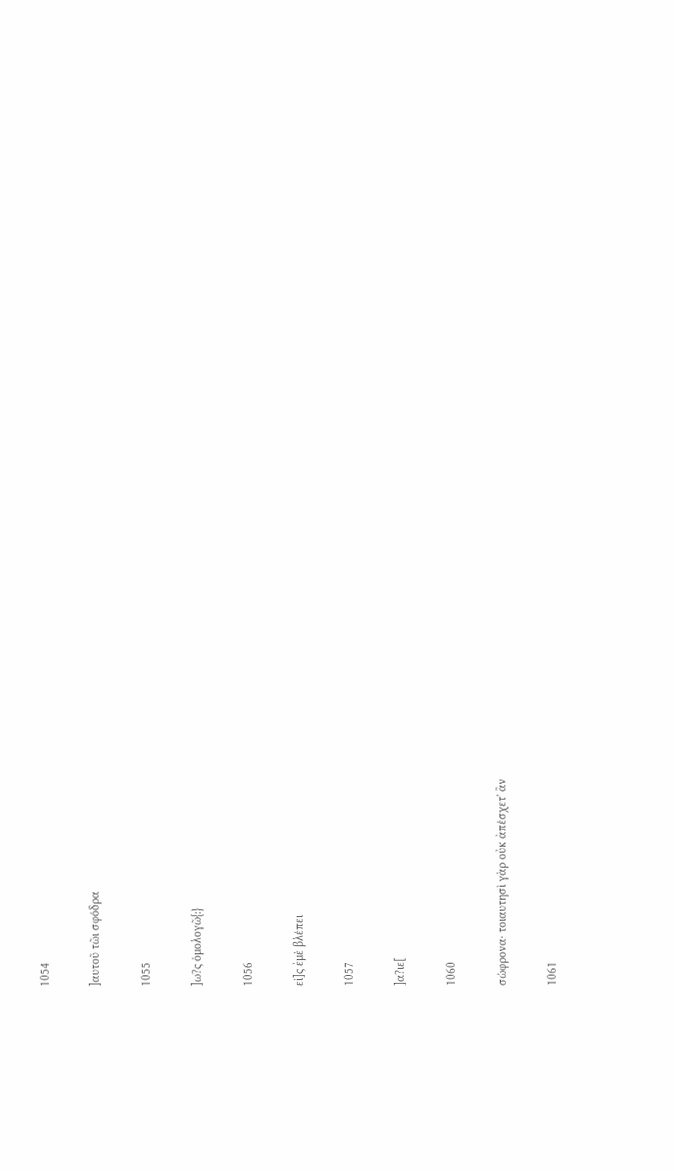1054

]αυτοῦ τῶι σφόδρα

1055

]ω?ς ὁμολογῶ{:}

1056

εἰ]ς ἐμὲ βλέπει

1057

]α?ιε[

1060

σώφρονα· τοιαυτησὶ γὰρ οὐκ ἀπέσχετ' ἂν

1061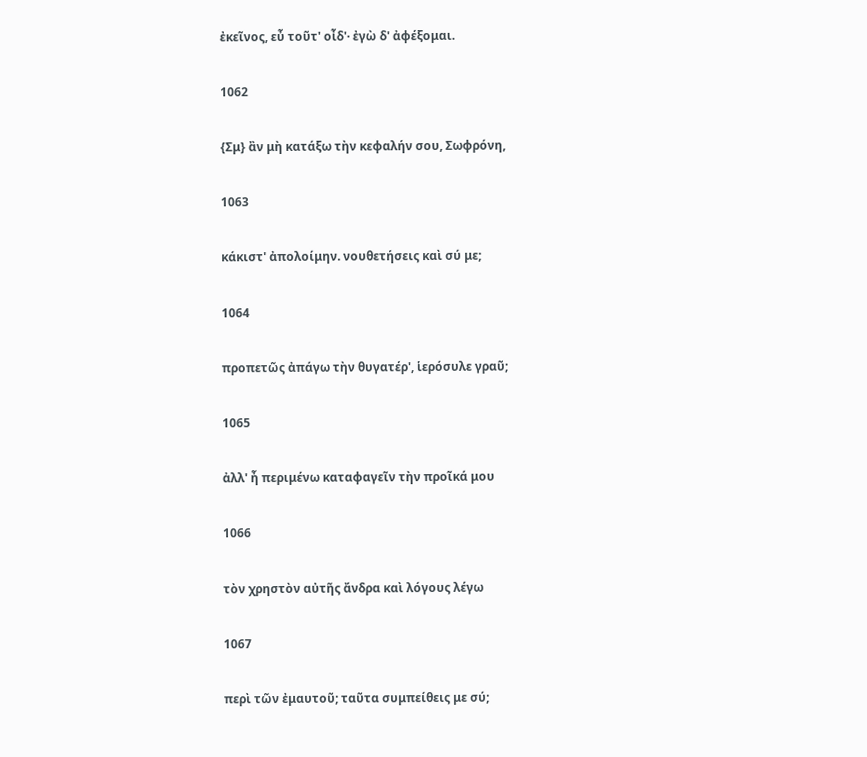ἐκεῖνος, εὖ τοῦτ' οἶδ'· ἐγὼ δ' ἀφέξομαι.

1062

{Σμ} ἂν μὴ κατάξω τὴν κεφαλήν σου, Σωφρόνη,

1063

κάκιστ' ἀπολοίμην. νουθετήσεις καὶ σύ με;

1064

προπετῶς ἀπάγω τὴν θυγατέρ', ἱερόσυλε γραῦ;

1065

ἀλλ' ἦ περιμένω καταφαγεῖν τὴν προῖκά μου

1066

τὸν χρηστὸν αὐτῆς ἄνδρα καὶ λόγους λέγω

1067

περὶ τῶν ἐμαυτοῦ; ταῦτα συμπείθεις με σύ;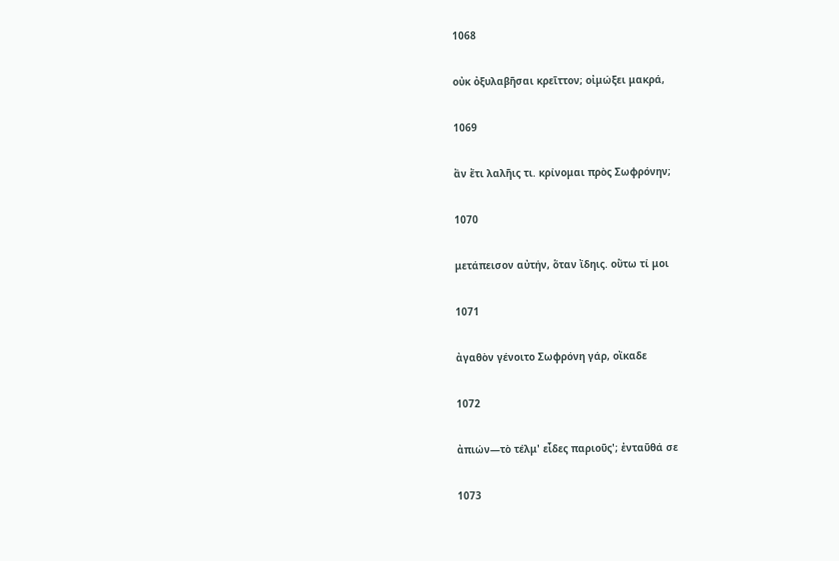1068

οὐκ ὀξυλαβῆσαι κρεῖττον; οἰμώξει μακρά,

1069

ἂν ἔτι λαλῆις τι. κρίνομαι πρὸς Σωφρόνην;

1070

μετάπεισον αὐτήν, ὅταν ἴδηις. οὕτω τί μοι

1071

ἀγαθὸν γένοιτο Σωφρόνη γάρ, οἴκαδε

1072

ἀπιών—τὸ τέλμ' εἶδες παριοῦς'; ἐνταῦθά σε

1073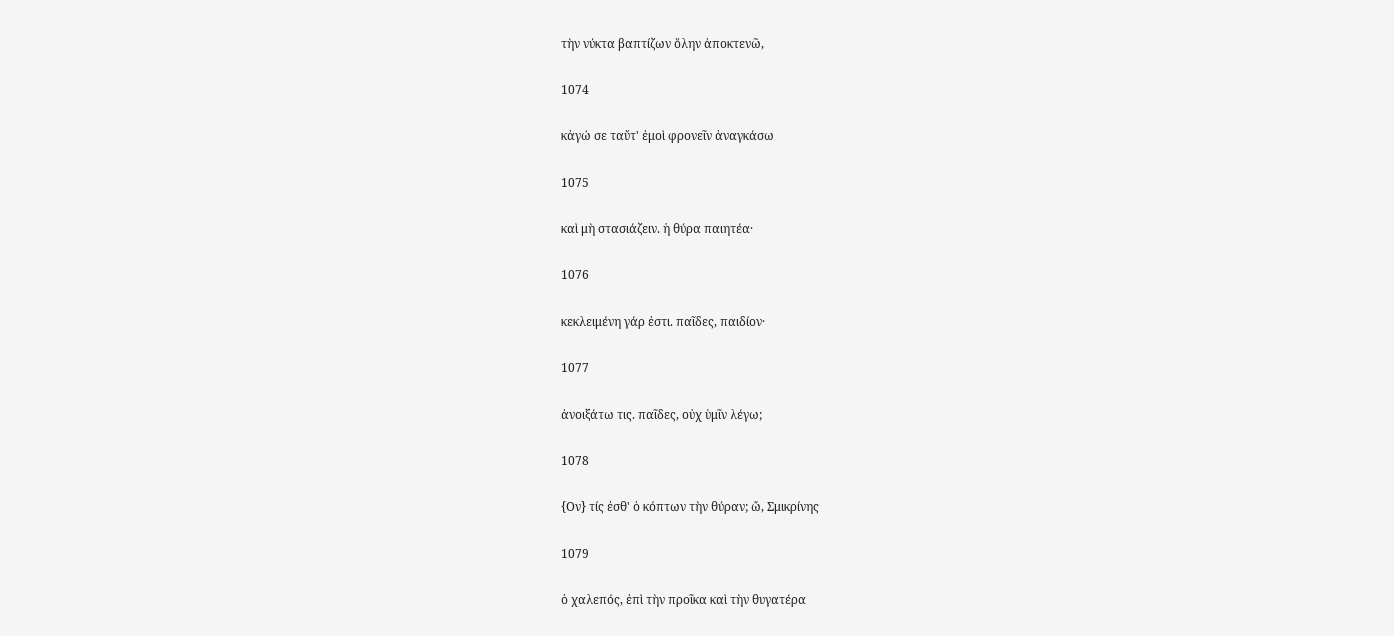τὴν νύκτα βαπτίζων ὅλην ἀποκτενῶ,

1074

κἀγώ σε ταὔτ' ἐμοὶ φρονεῖν ἀναγκάσω

1075

καὶ μὴ στασιάζειν. ἡ θύρα παιητέα·

1076

κεκλειμένη γάρ ἐστι. παῖδες, παιδίον·

1077

ἀνοιξάτω τις. παῖδες, οὐχ ὑμῖν λέγω;

1078

{Ον} τίς ἐσθ' ὁ κόπτων τὴν θύραν; ὤ, Σμικρίνης

1079

ὁ χαλεπός, ἐπὶ τὴν προῖκα καὶ τὴν θυγατέρα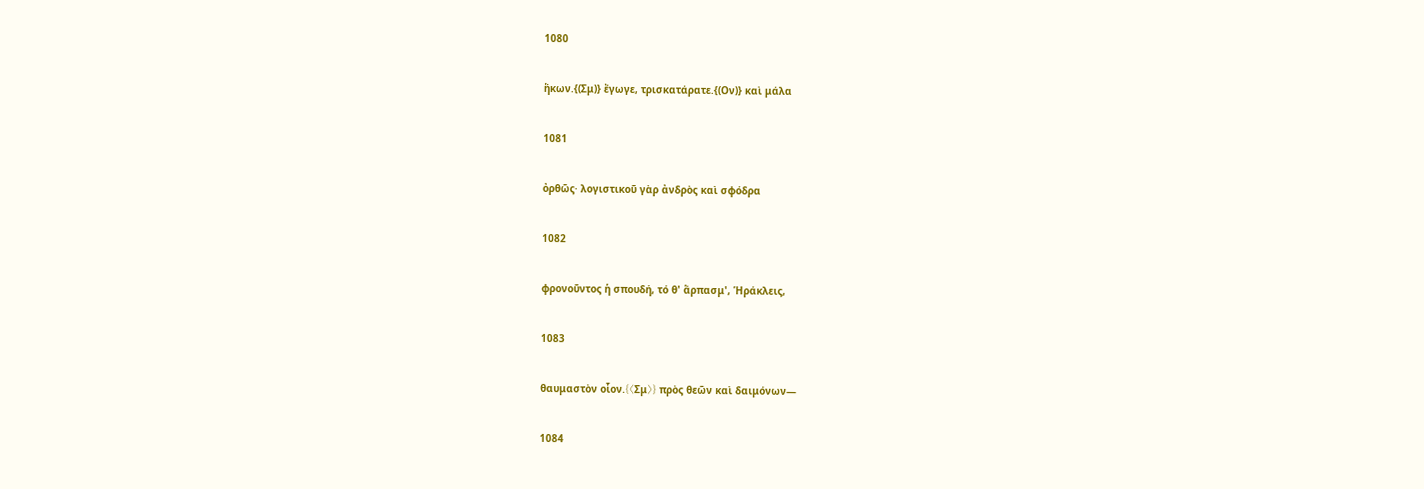1080

ἥκων.{(Σμ)} ἔγωγε, τρισκατάρατε.{(Ον)} καὶ μάλα

1081

ὀρθῶς· λογιστικοῦ γὰρ ἀνδρὸς καὶ σφόδρα

1082

φρονοῦντος ἡ σπουδή, τό θ' ἅρπασμ', Ἡράκλεις,

1083

θαυμαστὸν οἷον.{〈Σμ〉} πρὸς θεῶν καὶ δαιμόνων—

1084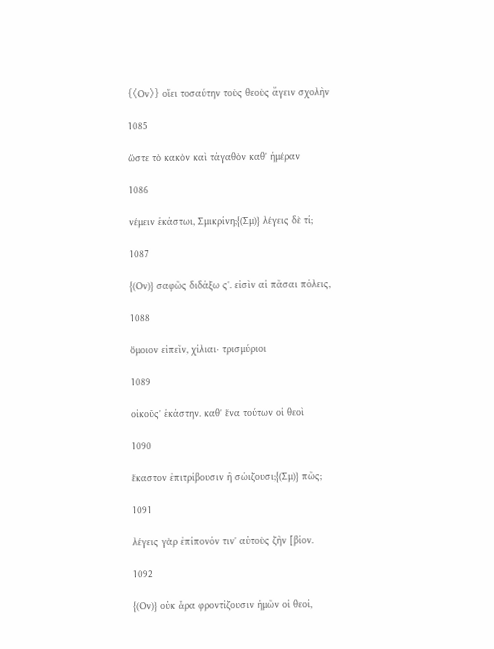{〈Ον〉} οἴει τοσαύτην τοὺς θεοὺς ἄγειν σχολὴν

1085

ὥστε τὸ κακὸν καὶ τἀγαθὸν καθ' ἡμέραν

1086

νέμειν ἑκάστωι, Σμικρίνη;{(Σμ)} λέγεις δὲ τί;

1087

{(Ον)} σαφῶς διδάξω ς'. εἰσὶν αἱ πᾶσαι πόλεις,

1088

ὅμοιον εἰπεῖν, χίλιαι· τρισμύριοι

1089

οἰκοῦς' ἑκάστην. καθ' ἕνα τούτων οἱ θεοὶ

1090

ἕκαστον ἐπιτρίβουσιν ἢ σώιζουσι;{(Σμ)} πῶς;

1091

λέγεις γὰρ ἐπίπονόν τιν' αὐτοὺς ζῆν [βίον.

1092

{(Ον)} οὐκ ἆρα φροντίζουσιν ἡμῶν οἱ θεοί,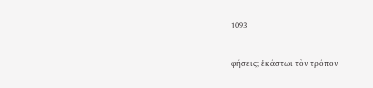1093

φήσεις; ἑκάστωι τὸν τρόπον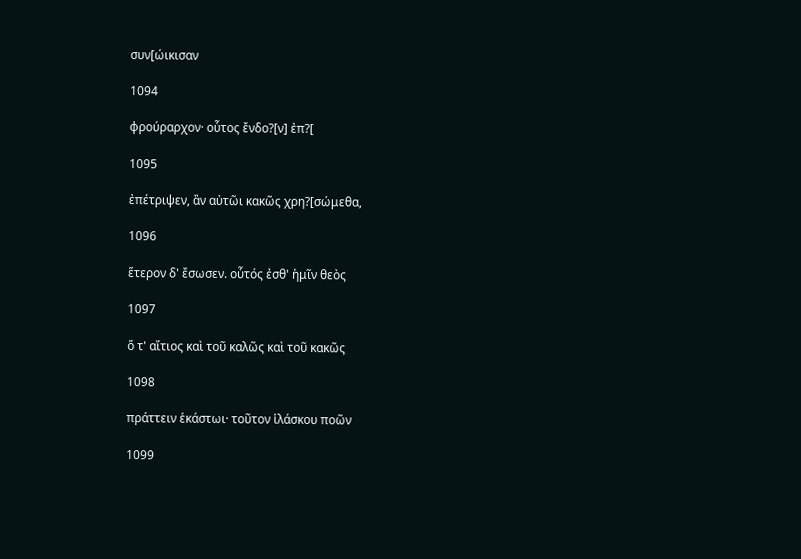συν[ώικισαν

1094

φρούραρχον· οὗτος ἔνδο?[ν] ἐπ?[

1095

ἐπέτριψεν, ἂν αὐτῶι κακῶς χρη?[σώμεθα,

1096

ἕτερον δ' ἔσωσεν. οὗτός ἐσθ' ἡμῖν θεὸς

1097

ὅ τ' αἴτιος καὶ τοῦ καλῶς καὶ τοῦ κακῶς

1098

πράττειν ἑκάστωι· τοῦτον ἱλάσκου ποῶν

1099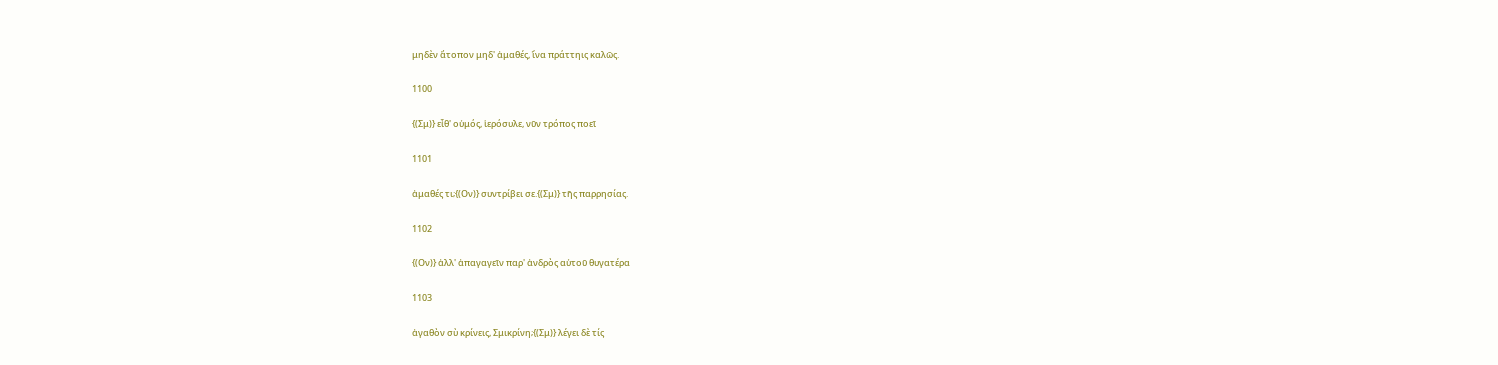μηδὲν ἄτοπον μηδ' ἀμαθές, ἵνα πράττηις καλῶς.

1100

{(Σμ)} εἶθ' οὑμός, ἱερόσυλε, νῦν τρόπος ποεῖ

1101

ἀμαθές τι;{(Ον)} συντρίβει σε.{(Σμ)} τῆς παρρησίας.

1102

{(Ον)} ἀλλ' ἀπαγαγεῖν παρ' ἀνδρὸς αὑτοῦ θυγατέρα

1103

ἀγαθὸν σὺ κρίνεις, Σμικρίνη;{(Σμ)} λέγει δὲ τίς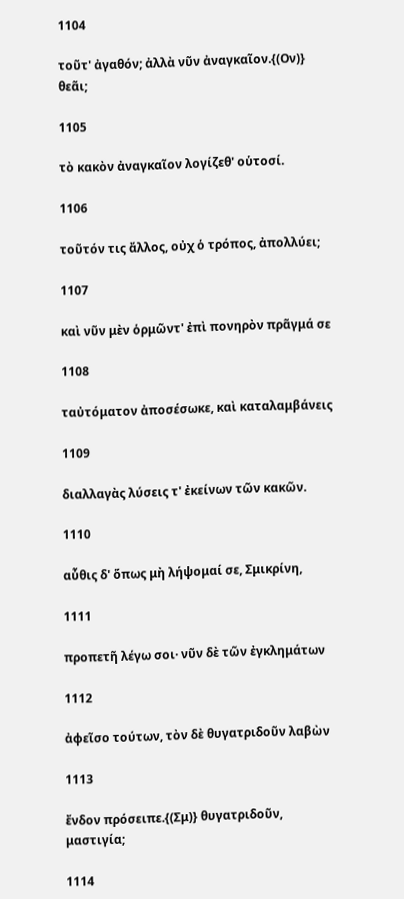1104

τοῦτ' ἀγαθόν; ἀλλὰ νῦν ἀναγκαῖον.{(Ον)} θεᾶι;

1105

τὸ κακὸν ἀναγκαῖον λογίζεθ' οὑτοσί.

1106

τοῦτόν τις ἄλλος, οὐχ ὁ τρόπος, ἀπολλύει;

1107

καὶ νῦν μὲν ὁρμῶντ' ἐπὶ πονηρὸν πρᾶγμά σε

1108

ταὐτόματον ἀποσέσωκε, καὶ καταλαμβάνεις

1109

διαλλαγὰς λύσεις τ' ἐκείνων τῶν κακῶν.

1110

αὖθις δ' ὅπως μὴ λήψομαί σε, Σμικρίνη,

1111

προπετῆ λέγω σοι· νῦν δὲ τῶν ἐγκλημάτων

1112

ἀφεῖσο τούτων, τὸν δὲ θυγατριδοῦν λαβὼν

1113

ἔνδον πρόσειπε.{(Σμ)} θυγατριδοῦν, μαστιγία;

1114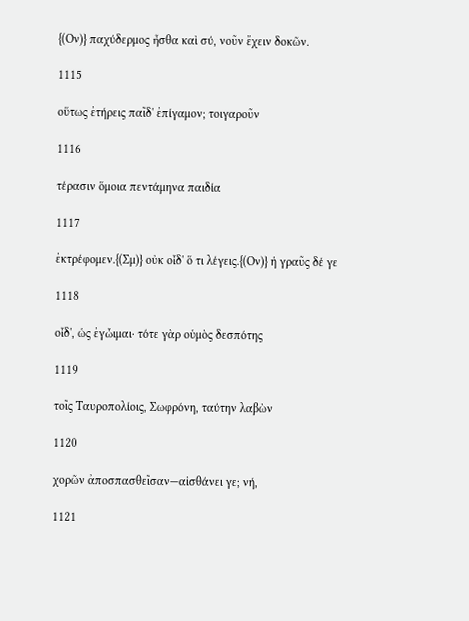{(Ον)} παχύδερμος ἦσθα καὶ σύ, νοῦν ἔχειν δοκῶν.

1115

οὕτως ἐτήρεις παῖδ' ἐπίγαμον; τοιγαροῦν

1116

τέρασιν ὅμοια πεντάμηνα παιδία

1117

ἐκτρέφομεν.{(Σμ)} οὐκ οἶδ' ὅ τι λέγεις.{(Ον)} ἡ γραῦς δέ γε

1118

οἶδ', ὡς ἐγὦιμαι· τότε γὰρ οὑμὸς δεσπότης

1119

τοῖς Ταυροπολίοις, Σωφρόνη, ταύτην λαβὼν

1120

χορῶν ἀποσπασθεῖσαν—αἰσθάνει γε; νή,

1121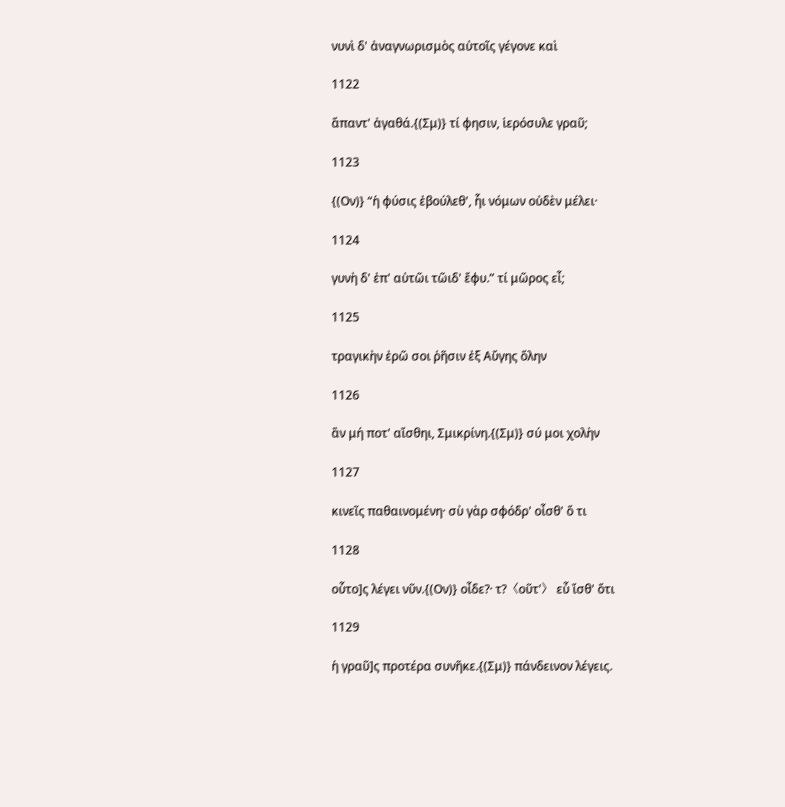νυνὶ δ' ἀναγνωρισμὸς αὐτοῖς γέγονε καὶ

1122

ἅπαντ' ἀγαθά.{(Σμ)} τί φησιν, ἱερόσυλε γραῦ;

1123

{(Ον)} “ἡ φύσις ἐβούλεθ', ἧι νόμων οὐδὲν μέλει·

1124

γυνὴ δ' ἐπ' αὐτῶι τῶιδ' ἔφυ.” τί μῶρος εἶ;

1125

τραγικὴν ἐρῶ σοι ῥῆσιν ἐξ Αὔγης ὅλην

1126

ἂν μή ποτ' αἴσθηι, Σμικρίνη.{(Σμ)} σύ μοι χολὴν

1127

κινεῖς παθαινομένη· σὺ γὰρ σφόδρ' οἶσθ' ὅ τι

1128

οὗτο]ς λέγει νῦν.{(Ον)} οἶδε?· τ?〈οῦτ'〉 εὖ ἴσθ' ὅτι

1129

ἡ γραῦ]ς προτέρα συνῆκε.{(Σμ)} πάνδεινον λέγεις.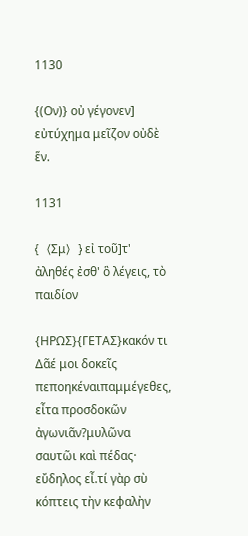1130

{(Ον)} οὐ γέγονεν] εὐτύχημα μεῖζον οὐδὲ ἕν.

1131

{〈Σμ〉} εἰ τοῦ]τ' ἀληθές ἐσθ' ὃ λέγεις, τὸ παιδίον

{ΗΡΩΣ}{ΓΕΤΑΣ}κακόν τι Δᾶέ μοι δοκεῖς πεποηκέναιπαμμέγεθες, εἶτα προσδοκῶν ἀγωνιᾶν?μυλῶνα σαυτῶι καὶ πέδας· εὔδηλος εἶ.τί γὰρ σὺ κόπτεις τὴν κεφαλὴν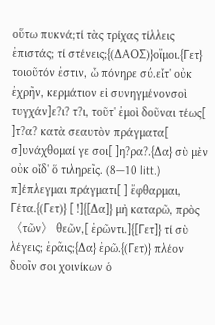οὕτω πυκνά;τί τὰς τρίχας τίλλεις ἐπιστάς; τί στένεις;{(ΔΑΟΣ)}οἴμοι.{Γετ} τοιοῦτόν ἐστιν, ὦ πόνηρε σύ.εἶτ' οὐκ ἐχρῆν, κερμάτιον εἰ συνηγμένονσοὶ τυγχάν]ε?ι? τ?ι, τοῦτ' ἐμοὶ δοῦναι τέως[ ]τ?α? κατὰ σεαυτὸν πράγματα[ σ]υνάχθομαί γε σοι[ ]η?ρα?.{Δα} σὺ μὲν οὐκ οἶδ' ὅ τιληρεῖς. (8—10 litt.) π]έπλεγμαι πράγματι[ ] ἔφθαρμαι, Γέτα.{(Γετ)} [ !]{[Δα]} μὴ καταρῶ, πρὸς 〈τῶν〉 θεῶν,[ ἐρῶντι.]{[Γετ]} τί σὺ λέγεις; ἐρᾶις;{Δα} ἐρῶ.{(Γετ)} πλέον δυοῖν σοι χοινίκων ὁ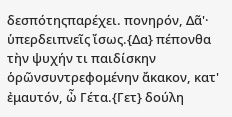δεσπότηςπαρέχει. πονηρόν, Δᾶ'· ὑπερδειπνεῖς ἴσως.{Δα} πέπονθα τὴν ψυχήν τι παιδίσκην ὁρῶνσυντρεφομένην ἄκακον, κατ' ἐμαυτόν, ὦ Γέτα.{Γετ} δούλη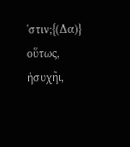'στιν;{(Δα)} οὕτως, ἡσυχῆι,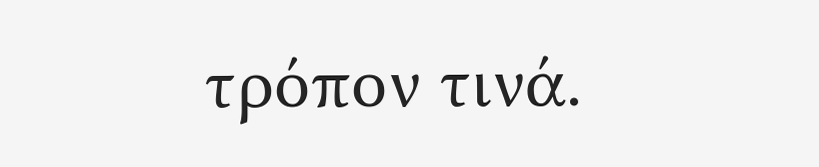τρόπον τινά.